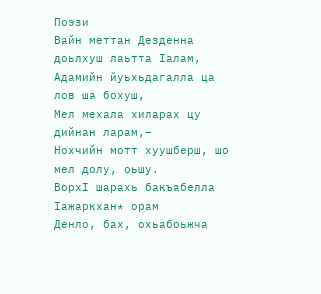Поэзи
Вайн меттан Дезденна доьлхуш лаьтта Iалам,
Адамийн йуьхьдагалла ца лов ша бохуш,
Мел мехала хиларах цу дийнан ларам,–
Нохчийн мотт хуушберш, шо мел долу, оьшу.
ВорхI шарахь бакъабелла Iажаркхан* орам
Денло, бах, охьабоьжча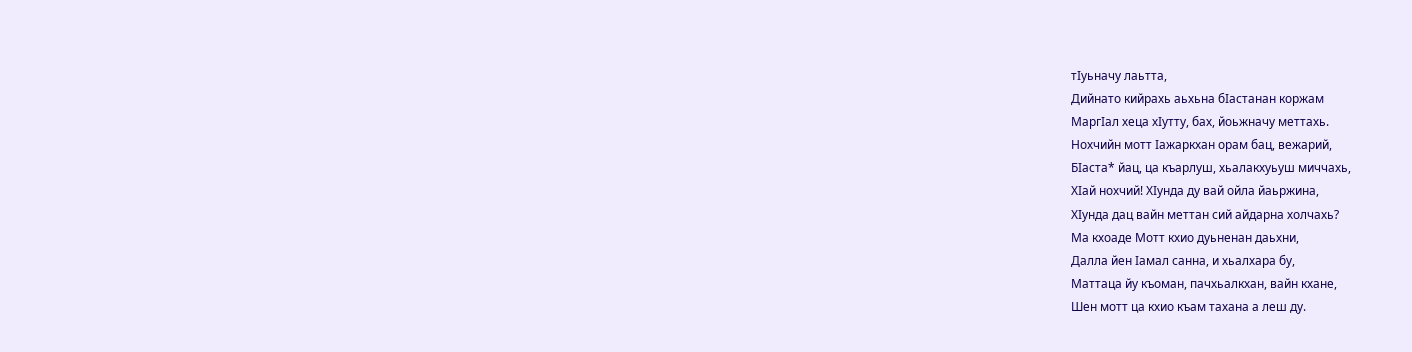тIуьначу лаьтта,
Дийнато кийрахь аьхьна бIастанан коржам
МаргIал хеца хIутту, бах, йоьжначу меттахь.
Нохчийн мотт Iажаркхан орам бац, вежарий,
БIаста* йац, ца къарлуш, хьалакхуьуш миччахь,
ХIай нохчий! ХIунда ду вай ойла йаьржина,
ХIунда дац вайн меттан сий айдарна холчахь?
Ма кхоаде Мотт кхио дуьненан даьхни,
Далла йен Iамал санна, и хьалхара бу,
Маттаца йу къоман, пачхьалкхан, вайн кхане,
Шен мотт ца кхио къам тахана а леш ду.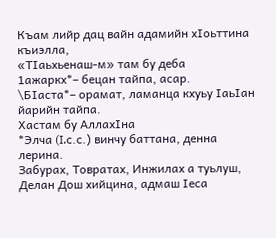Къам лийр дац вайн адамийн хIоьттина къиэлла,
«ТIаьхьенаш-м» там бу деба
1ажаркх*– бецан тайпа, асар.
\БIаста*– орамат, ламанца кхуьу IаьIан йарийн тайпа.
Хастам бу АллахIна
*Элча (I.с.с.) винчу баттана, денна лерина.
Забурах, Товратах, Инжилах а туьлуш,
Делан Дош хийцина, адмаш Iеса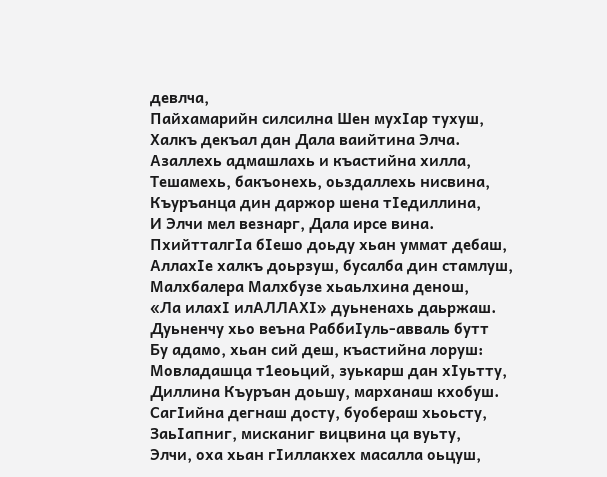девлча,
Пайхамарийн силсилна Шен мухIар тухуш,
Халкъ декъал дан Дала ваийтина Элча.
Азаллехь адмашлахь и къастийна хилла,
Тешамехь, бакъонехь, оьздаллехь нисвина,
Къуръанца дин даржор шена тIедиллина,
И Элчи мел везнарг, Дала ирсе вина.
ПхийтталгIа бIешо доьду хьан уммат дебаш,
АллахIе халкъ доьрзуш, бусалба дин стамлуш,
Малхбалера Малхбузе хьаьлхина денош,
«Ла илахI илАЛЛАХI» дуьненахь даьржаш.
Дуьненчу хьо веъна РаббиIуль-авваль бутт
Бу адамо, хьан сий деш, къастийна лоруш:
Мовладашца т1еоьций, зуькарш дан хIуьтту,
Диллина Къуръан доьшу, марханаш кхобуш.
СагIийна дегнаш досту, буобераш хьоьсту,
ЗаьIапниг, мисканиг вицвина ца вуьту,
Элчи, оха хьан гIиллакхех масалла оьцуш,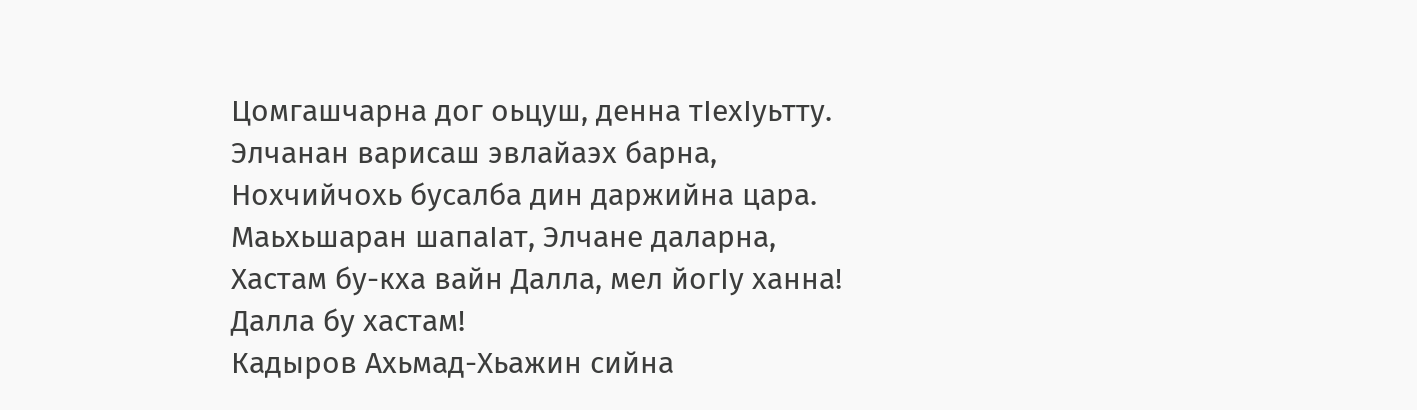Цомгашчарна дог оьцуш, денна тIехIуьтту.
Элчанан варисаш эвлайаэх барна,
Нохчийчохь бусалба дин даржийна цара.
Маьхьшаран шапаIат, Элчане даларна,
Хастам бу-кха вайн Далла, мел йогIу ханна!
Далла бу хастам!
Кадыров Ахьмад-Хьажин сийна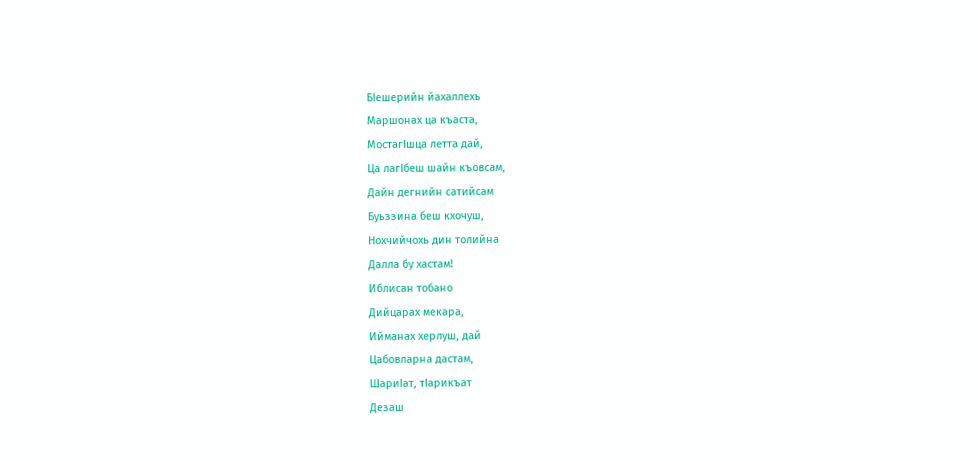БIешерийн йахаллехь
Маршонах ца къаста,
МостагIшца летта дай,
Ца лагIбеш шайн къовсам,
Дайн дегнийн сатийсам
Буьззина беш кхочуш,
Нохчийчохь дин толийна
Далла бу хастам!
Иблисан тобано
Дийцарах мекара,
Ийманах херлуш, дай
Цабовларна дастам,
ШариIат, тIарикъат
Дезаш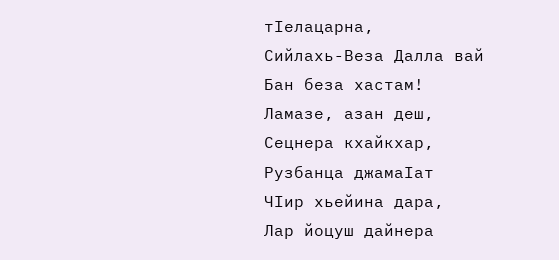тIелацарна,
Сийлахь-Веза Далла вай
Бан беза хастам!
Ламазе, азан деш,
Сецнера кхайкхар,
Рузбанца джамаIат
ЧIир хьейина дара,
Лар йоцуш дайнера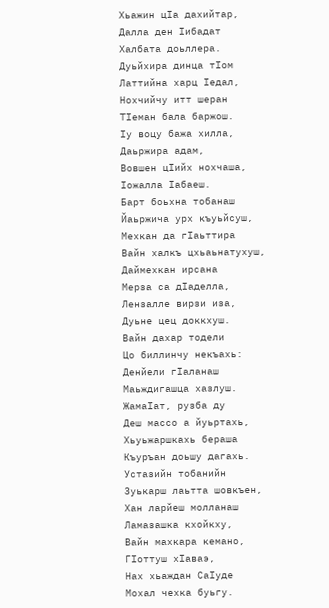Хьажин цIа дахийтар,
Далла ден Iибадат
Халбата доьллера.
Дуьйхира динца тIом
Латтийна харц Iедал,
Нохчийчу итт шеран
ТIеман бала баржош.
Iу воцу бажа хилла,
Даьржира адам,
Вовшен цIийх нохчаша,
Iожалла Iабаеш.
Барт боьхна тобанаш
Йаьржича урх къуьйсуш,
Мехкан да гIаьттира
Вайн халкъ цхьаьнатухуш,
Даймехкан ирсана
Мерза са дIаделла,
Лензалле вирзи иза,
Дуьне цец доккхуш.
Вайн дахар тодели
Цо биллинчу некъахь:
Денйели гIаланаш
Маьждигашца хазлуш.
ЖамаIат, рузба ду
Деш массо а йуьртахь,
Хьуьжаршкахь бераша
Къуръан доьшу дагахь.
Устазийн тобанийн
Зуькарш лаьтта шовкъен,
Хан ларйеш молланаш
Ламазашка кхойкху,
Вайн махкара кемано,
ГIоттуш хIаваэ,
Нах хьаждан СаIуде
Мохал чехка буьгу.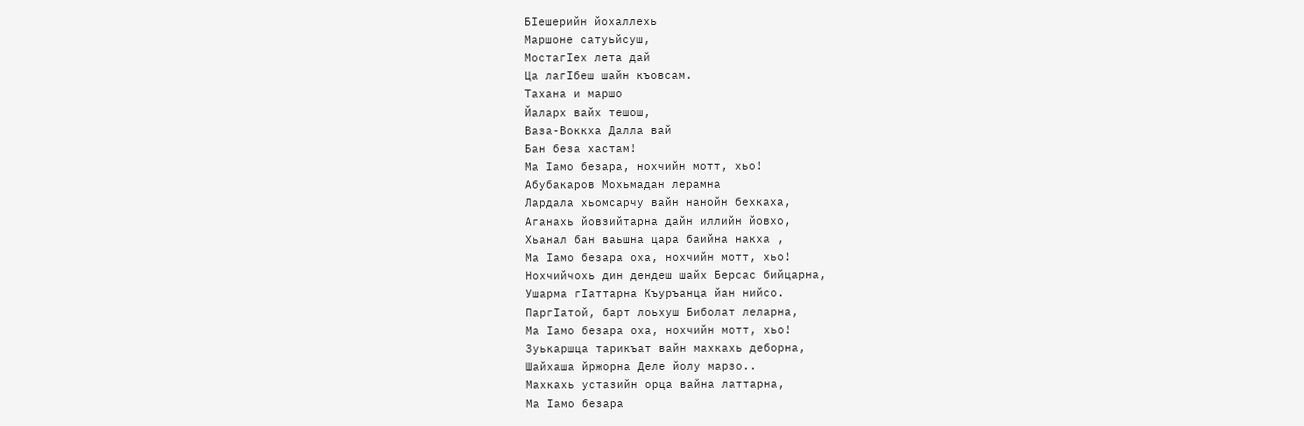БIешерийн йохаллехь
Маршоне сатуьйсуш,
МостагIех лета дай
Ца лагIбеш шайн къовсам.
Тахана и маршо
Йаларх вайх тешош,
Ваза-Воккха Далла вай
Бан беза хастам!
Ма Iамо безара, нохчийн мотт, хьо!
Абубакаров Мохьмадан лерамна
Лардала хьомсарчу вайн нанойн бехкаха,
Аганахь йовзийтарна дайн иллийн йовхо,
Хьанал бан ваьшна цара баийна накха ,
Ма Iамо безара оха, нохчийн мотт, хьо!
Нохчийчохь дин дендеш шайх Берсас бийцарна,
Ушарма гIаттарна Къуръанца йан нийсо.
ПаргIатой, барт лоьхуш Биболат леларна,
Ма Iамо безара оха, нохчийн мотт, хьо!
Зуькаршца тарикъат вайн махкахь деборна,
Шайхаша йржорна Деле йолу марзо..
Махкахь устазийн орца вайна латтарна,
Ма Iамо безара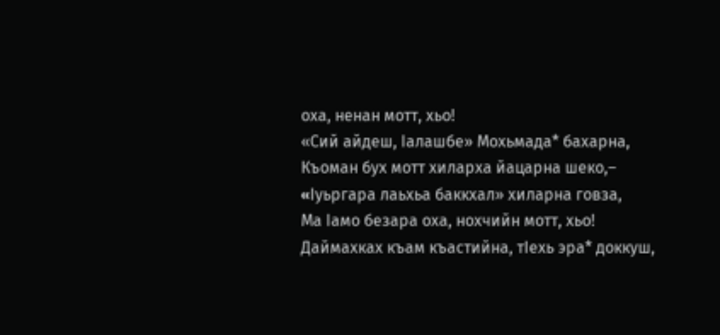оха, ненан мотт, хьо!
«Сий айдеш, Iалашбе» Мохьмада* бахарна,
Къоман бух мотт хиларха йацарна шеко,–
«Iуьргара лаьхьа баккхал» хиларна говза,
Ма Iамо безара оха, нохчийн мотт, хьо!
Даймахках къам къастийна, тIехь эра* доккуш,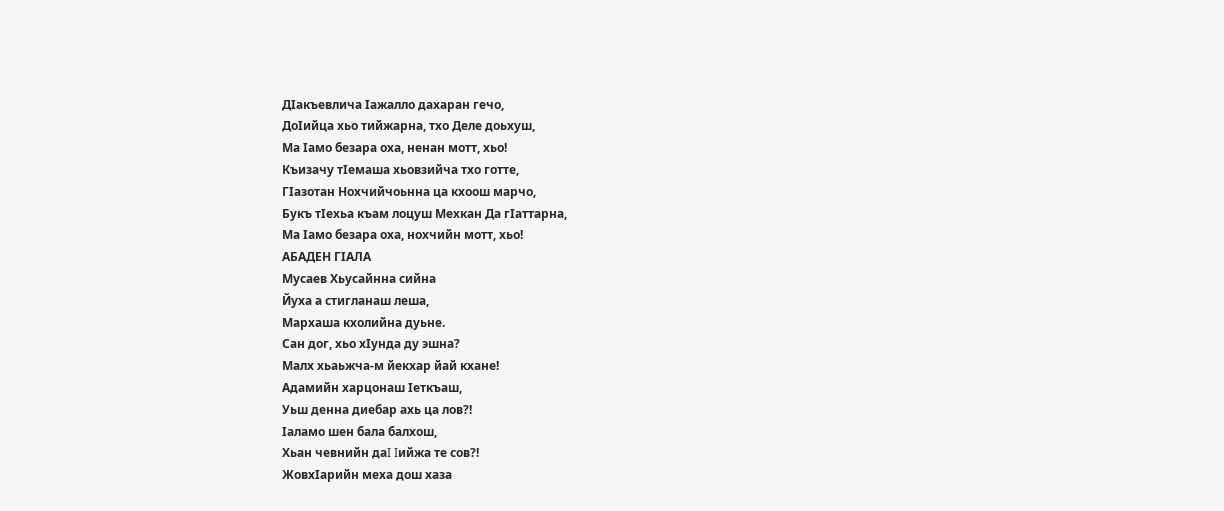ДIакъевлича Iажалло дахаран гечо,
ДоIийца хьо тийжарна, тхо Деле доьхуш,
Ма Iамо безара оха, ненан мотт, хьо!
Къизачу тIемаша хьовзийча тхо готте,
ГIазотан Нохчийчоьнна ца кхоош марчо,
Букъ тIехьа къам лоцуш Мехкан Да гIаттарна,
Ма Iамо безара оха, нохчийн мотт, хьо!
АБАДЕН ГIАЛА
Мусаев Хьусайнна сийна
Йуха а стигланаш леша,
Мархаша кхолийна дуьне.
Сан дог, хьо хIунда ду эшна?
Малх хьаьжча-м йекхар йай кхане!
Адамийн харцонаш Iеткъаш,
Уьш денна диебар ахь ца лов?!
Iаламо шен бала балхош,
Хьан чевнийн даI Iийжа те сов?!
ЖовхIарийн меха дош хаза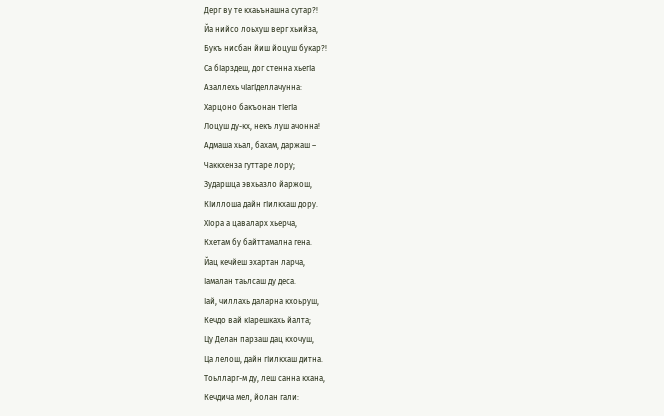Дерг ву те кхаьънашна сутар?!
Йа нийсо лоьхуш верг хьийза,
Букъ нисбан йиш йоцуш букар?!
Са бIарздеш, дог стенна хьегIа
Азаллехь чIагIделлачунна:
Харцоно бакъонан тIегIа
Лоцуш ду-кх, некъ луш ачонна!
Адмаша хьал, бахам, даржаш –
Чаккхенза гуттаре лору;
Зударшца эвхьазло йаржош,
КIиллоша дайн гIилкхаш дору.
ХIора а цаваларх хьерча,
Кхетам бу байттамална гена.
Йац кечйеш эхартан ларча,
Iамалан таьлсаш ду деса.
Iай, чиллахь даларна кхоьруш,
Кечдо вай кIарешкахь йалта;
Цу Делан парзаш дац кхочуш,
Ца лелош, дайн гIилкхаш дитна.
Тоьлларг-м ду, леш санна кхана,
Кечдича мел, йолан гали: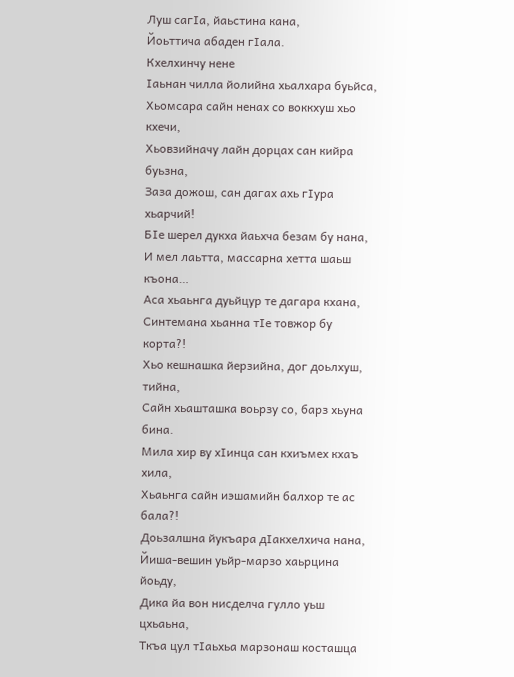Луш сагIа, йаьстина кана,
Йоьттича абаден гIала.
Кхелхинчу нене
Iаьнан чилла йолийна хьалхара буьйса,
Хьомсара сайн ненах со воккхуш хьо кхечи,
Хьовзийначу лайн дорцах сан кийра буьзна,
Заза дожош, сан дагах ахь гIура хьарчий!
БIе шерел дукха йаьхча безам бу нана,
И мел лаьтта, массарна хетта шаьш къона…
Аса хьаьнга дуьйцур те дагара кхана,
Синтемана хьанна тIе товжор бу корта?!
Хьо кешнашка йерзийна, дог доьлхуш, тийна,
Сайн хьашташка воьрзу со, барз хьуна бина.
Мила хир ву хIинца сан кхиъмех кхаъ хила,
Хьаьнга сайн иэшамийн балхор те ас бала?!
Доьзалшна йукъара дIакхелхича нана,
Йиша-вешин уьйр-марзо хаьрцина йоьду,
Дика йа вон нисделча гулло уьш цхьаьна,
Ткъа цул тIаьхьа марзонаш косташца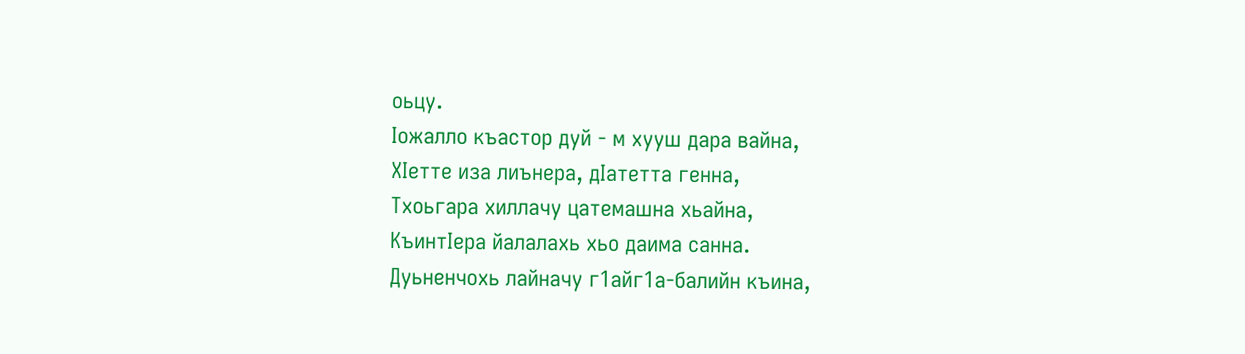оьцу.
Iожалло къастор дуй - м хууш дара вайна,
ХIетте иза лиънера, дIатетта генна,
Тхоьгара хиллачу цатемашна хьайна,
КъинтIера йалалахь хьо даима санна.
Дуьненчохь лайначу г1айг1а-балийн къина,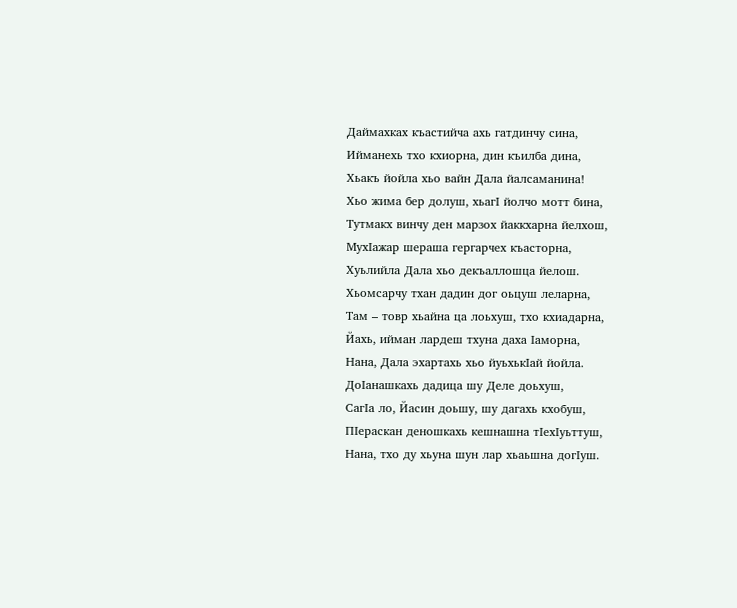Даймахках къастийча ахь гатдинчу сина,
Ийманехь тхо кхиорна, дин къилба дина,
Хьакъ йойла хьо вайн Дала йалсаманина!
Хьо жима бер долуш, хьагI йолчо мотт бина,
Тутмакх винчу ден марзох йаккхарна йелхош,
МухIажар шераша гергарчех къасторна,
Хуьлийла Дала хьо декъаллошца йелош.
Хьомсарчу тхан дадин дог оьцуш леларна,
Там – товр хьайна ца лоьхуш, тхо кхиадарна,
Йахь, ийман лардеш тхуна даха Iаморна,
Нана, Дала эхартахь хьо йуьхькIай йойла.
ДоIанашкахь дадица шу Деле доьхуш,
СагIа ло, Йасин доьшу, шу дагахь кхобуш,
ПIераскан деношкахь кешнашна тIехIуьттуш,
Нана, тхо ду хьуна шун лар хьаьшна догIуш.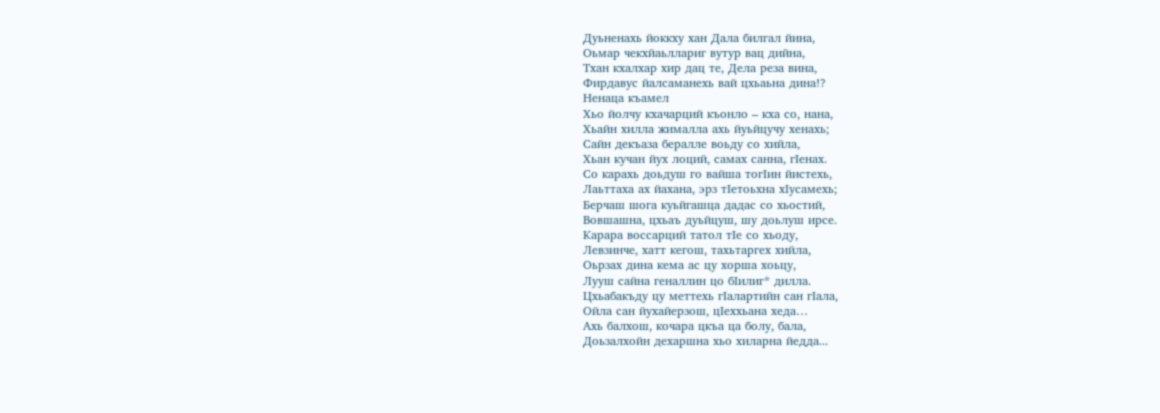Дуьненахь йоккху хан Дала билгал йина,
Оьмар чекхйаьллариг вутур вац дийна,
Тхан кхалхар хир дац те, Дела реза вина,
Фирдавус йалсаманехь вай цхьаьна дина!?
Ненаца къамел
Хьо йолчу кхачарций къонло – кха со, нана,
Хьайн хилла жималла ахь йуьйцучу хенахь;
Сайн декъаза бералле воьду со хийла,
Хьан кучан йух лоций, самах санна, гIенах.
Со карахь доьдуш го вайша тогIин йистехь,
Лаьттаха ах йахана, эрз тIетоьхна хIусамехь;
Берчаш шога куьйгашца дадас со хьостий,
Вовшашна, цхьаъ дуьйцуш, шу доьлуш ирсе.
Карара воссарций татол тIе со хьоду,
Левзинче, хатт кегош, тахьтаргех хийла,
Оьрзах дина кема ас цу хорша хоьцу,
Лууш сайна геналлин цо бIилиг* дилла.
Цхьабакъду цу меттехь гIалартийн сан гIала,
Ойла сан йухайерзош, цIеххьана хеда…
Ахь балхош, кочара цкъа ца болу, бала,
Доьзалхойн дехаршна хьо хиларна йедда...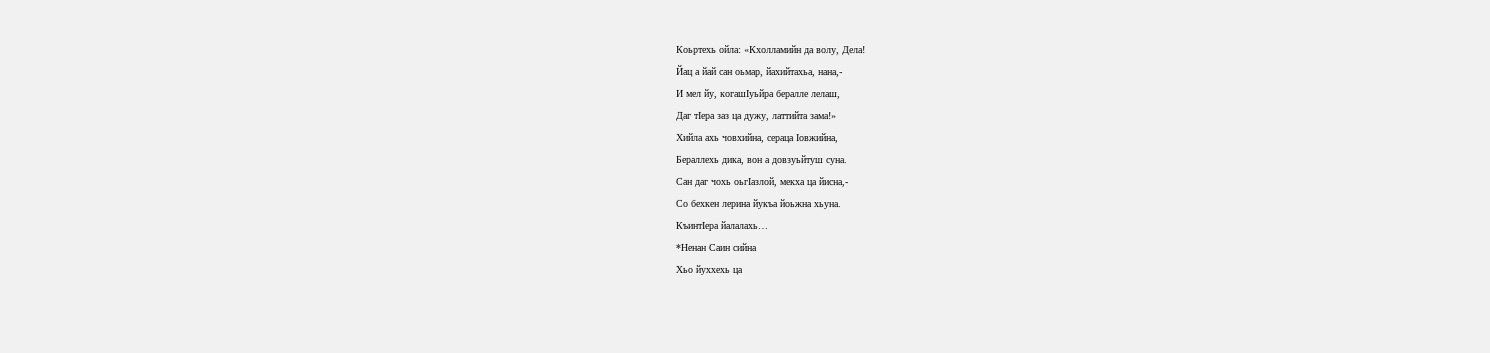Коьртехь ойла: «Кхолламийн да волу, Дела!
Йац а йай сан оьмар, йахийтахьа, нана,-
И мел йу, когашIуьйра бералле лелаш,
Даг тIера заз ца дужу, латтийта зама!»
Хийла ахь човхийна, сераца Iовжийна,
Бераллехь дика, вон а довзуьйтуш суна.
Сан даг чохь оьгIазлой, мекха ца йисна,-
Со бехкен лерина йукъа йоьжна хьуна.
КъинтIера йалалахь…
*Ненан Саин сийна
Хьо йуххехь ца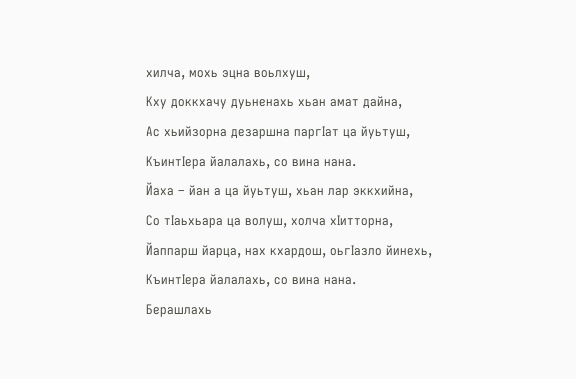хилча, мохь эцна воьлхуш,
Кху доккхачу дуьненахь хьан амат дайна,
Ас хьийзорна дезаршна паргIат ца йуьтуш,
КъинтIера йалалахь, со вина нана.
Йаха – йан а ца йуьтуш, хьан лар эккхийна,
Со тIаьхьара ца волуш, холча хIитторна,
Йаппарш йарца, нах кхардош, оьгIазло йинехь,
КъинтIера йалалахь, со вина нана.
Берашлахь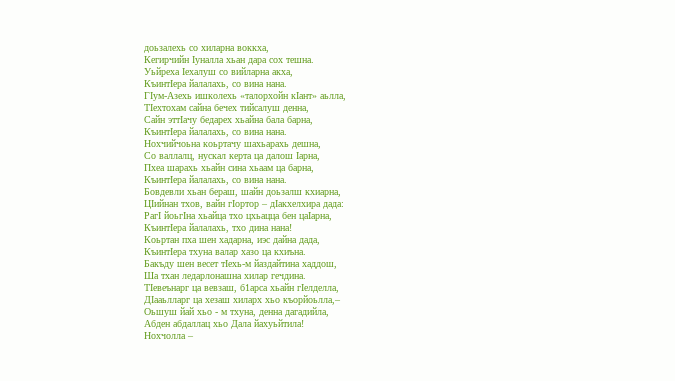доьзалехь со хиларна воккха,
Кегирчийн Iуналла хьан дара сох тешна.
Уьйреха Iехалуш со вийларна акха,
КъинтIера йалалахь, со вина нана.
ГIум-Азехь ишколехь «талорхойн кIант» аьлла,
ТIехтохам сайна бечех тийсалуш денна,
Сайн эттIачу бедарех хьайна бала барна,
КъинтIера йалалахь, со вина нана.
Нохчийчоьна коьртачу шахьарахь дешна,
Со валлалц, нускал керта ца далош Iарна,
Пхеа шарахь хьайн сина хьаам ца барна,
КъинтIера йалалахь, со вина нана.
Бовдевли хьан бераш, шайн доьзалш кхиарна,
ЦIийнан тхов, вайн гIортор – дIакхелхира дада:
РагI йоьгIна хьайца тхо цхьацца бен цаIарна,
КъинтIера йалалахь, тхо дина нана!
Коьртан пха шен хадарна, иэс дайна дада,
КъинтIера тхуна валар хазо ца кхиъна.
Бакъду шен весет тIехь-м йаздайтина хаддош,
Ша тхан ледарлонашна хилар гечдина.
ТIевеънарг ца вевзаш, б1арса хьайн гIелделла,
ДIааьлларг ца хезаш хиларх хьо къорйоьлла,–
Оьшуш йай хьо - м тхуна, денна дагадийла,
Абден абдаллац хьо Дала йахуьйтила!
Нохчолла –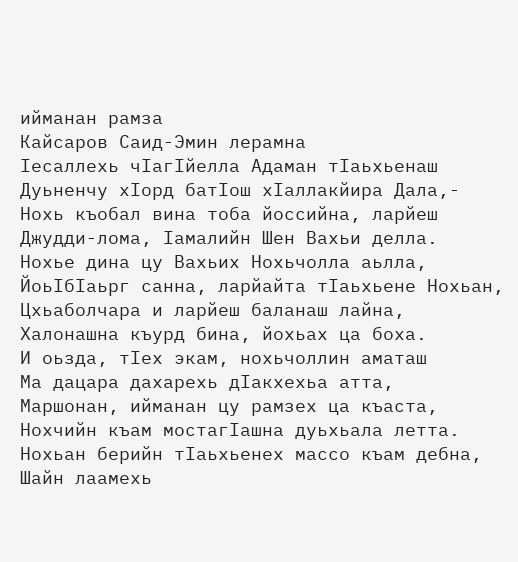ийманан рамза
Кайсаров Саид-Эмин лерамна
Iесаллехь чIагIйелла Адаман тIаьхьенаш
Дуьненчу хIорд батIош хIаллакйира Дала,-
Нохь къобал вина тоба йоссийна, ларйеш
Джудди-лома, Iамалийн Шен Вахьи делла.
Нохье дина цу Вахьих Нохьчолла аьлла,
ЙоьIбIаьрг санна, ларйайта тIаьхьене Нохьан,
Цхьаболчара и ларйеш баланаш лайна,
Халонашна къурд бина, йохьах ца боха.
И оьзда, тIех экам, нохьчоллин аматаш
Ма дацара дахарехь дIакхехьа атта,
Маршонан, ийманан цу рамзех ца къаста,
Нохчийн къам мостагIашна дуьхьала летта.
Нохьан берийн тIаьхьенех массо къам дебна,
Шайн лаамехь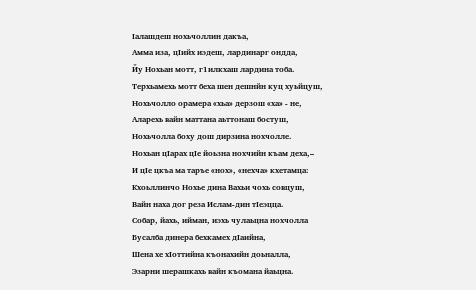Iалашдеш нохьчоллин дакъа,
Амма иза, цIийх иэдеш, лардинарг ондда,
Йу Нохьан мотт, г1илкхаш лардина тоба.
Терхьамехь мотт беха шен дешнйн куц хуьйцуш,
Нохьчолло орамера «хьа» дерзош «ха» - не,
Аларехь вайн маттана аьттонаш бостуш,
Нохьчолла боху дош дирзина нохчолле.
Нохьан цIарах цIе йоьзна нохчийн къам деха,–
И цIе цкъа ма таръе «нох», «нехча» кхетамца:
Кхоьллинчо Нохье дина Вахьи чохь совцуш,
Вайн наха дог реза Ислам-дин тIеэцца.
Собар, йахь, ийман, иэхь чулаьцна нохчолла
Бусалба динера бехкамех дIаийна,
Шена хе хIоттийна къонахийн доьналла,
Эзарни шерашкахь вайн къомана йаьцна.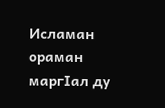Исламан ораман маргIал ду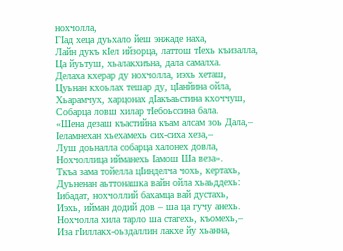нохчолла,
ГIад хеца дуьхало йеш энжаде наха,
Лайн дукъ кIел ийзорца, латтош тIехь къизалла,
Ца йуьтуш, хьалакхиъна, дала самалха.
Делаха кхерар ду нохчолла, иэхь хеташ,
Цуьнан кхоьлах тешар ду, цIанйина ойла,
Хьарамчух, харцонах дIакъаьстина кхоччуш,
Собарца ловш хилар тIебоьссина бала.
«Шена дезаш къастийна къам алсам зоь Дала,–
Iеламнехан хьехамехь сих-сиха хеза,–
Луш доьналла собарца халонех довла,
Нохчоллица ийманехь Iамош Ша веза».
Ткъа зама тойелла цIинделча чохь, кертахь,
Дуьненан аьттонашка вайн ойла хьаьддехь:
Iибадат, нохчоллий бахамца вай дустахь,
Иэхь, ийман додий дов – ша ца гучу анехь.
Нохчолла хила тарло ша стагехь, къомехь,–
Иза гIиллакх-оьздаллин лакхе йу хьанна,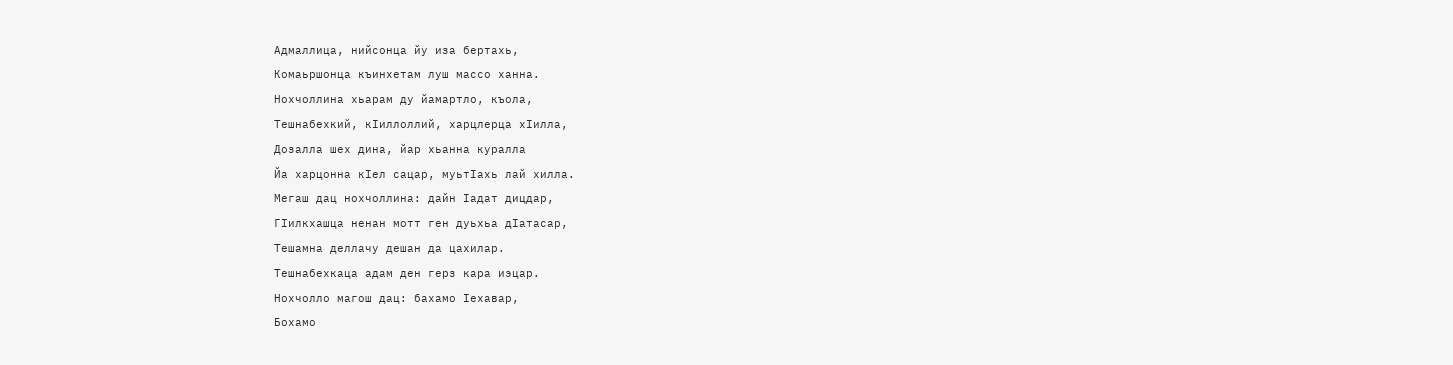Адмаллица, нийсонца йу иза бертахь,
Комаьршонца къинхетам луш массо ханна.
Нохчоллина хьарам ду йамартло, къола,
Тешнабехкий, кIиллоллий, харцлерца хIилла,
Дозалла шех дина, йар хьанна куралла
Йа харцонна кIел сацар, муьтIахь лай хилла.
Мегаш дац нохчоллина: дайн Iадат дицдар,
ГIилкхашца ненан мотт ген дуьхьа дIатасар,
Тешамна деллачу дешан да цахилар.
Тешнабехкаца адам ден герз кара иэцар.
Нохчолло магош дац: бахамо Iехавар,
Бохамо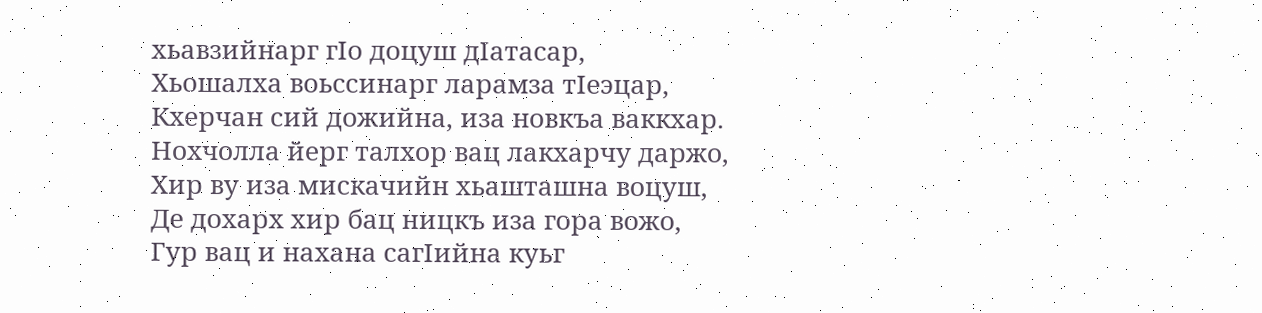хьавзийнарг гIо доцуш дIатасар,
Хьошалха воьссинарг ларамза тIеэцар,
Кхерчан сий дожийна, иза новкъа ваккхар.
Нохчолла йерг талхор вац лакхарчу даржо,
Хир ву иза мискачийн хьашташна воцуш,
Де дохарх хир бац ницкъ иза гора вожо,
Гур вац и нахана сагIийна куьг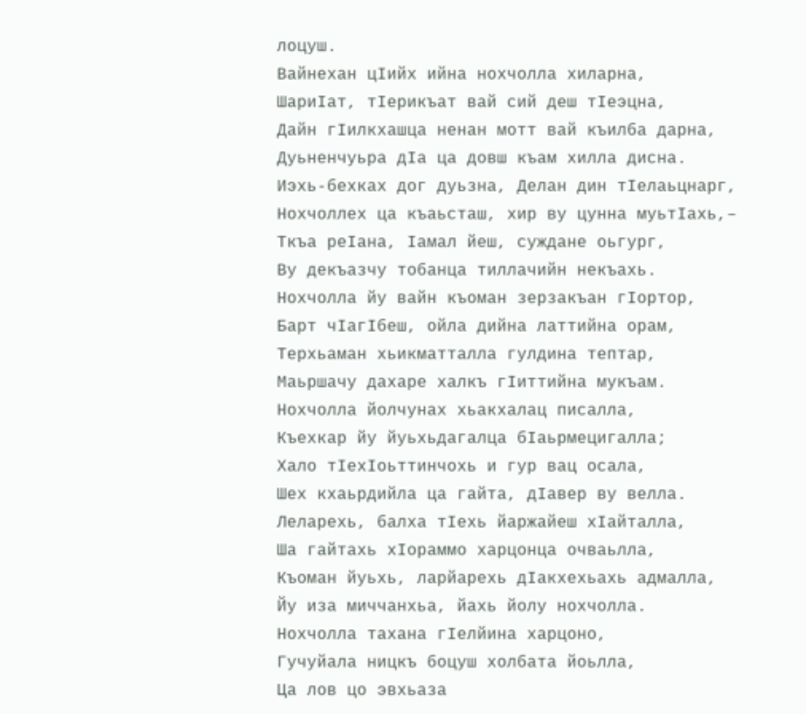лоцуш.
Вайнехан цIийх ийна нохчолла хиларна,
ШариIат, тIерикъат вай сий деш тIеэцна,
Дайн гIилкхашца ненан мотт вай къилба дарна,
Дуьненчуьра дIа ца довш къам хилла дисна.
Иэхь-бехках дог дуьзна, Делан дин тIелаьцнарг,
Нохчоллех ца къаьсташ, хир ву цунна муьтIахь,–
Ткъа реIана, Iамал йеш, суждане оьгург,
Ву декъазчу тобанца тиллачийн некъахь.
Нохчолла йу вайн къоман зерзакъан гIортор,
Барт чIагIбеш, ойла дийна латтийна орам,
Терхьаман хьикматталла гулдина тептар,
Маьршачу дахаре халкъ гIиттийна мукъам.
Нохчолла йолчунах хьакхалац писалла,
Къехкар йу йуьхьдагалца бIаьрмецигалла;
Хало тIехIоьттинчохь и гур вац осала,
Шех кхаьрдийла ца гайта, дIавер ву велла.
Леларехь, балха тIехь йаржайеш хIайталла,
Ша гайтахь хIораммо харцонца очваьлла,
Къоман йуьхь, ларйарехь дIакхехьахь адмалла,
Йу иза миччанхьа, йахь йолу нохчолла.
Нохчолла тахана гIелйина харцоно,
Гучуйала ницкъ боцуш холбата йоьлла,
Ца лов цо эвхьаза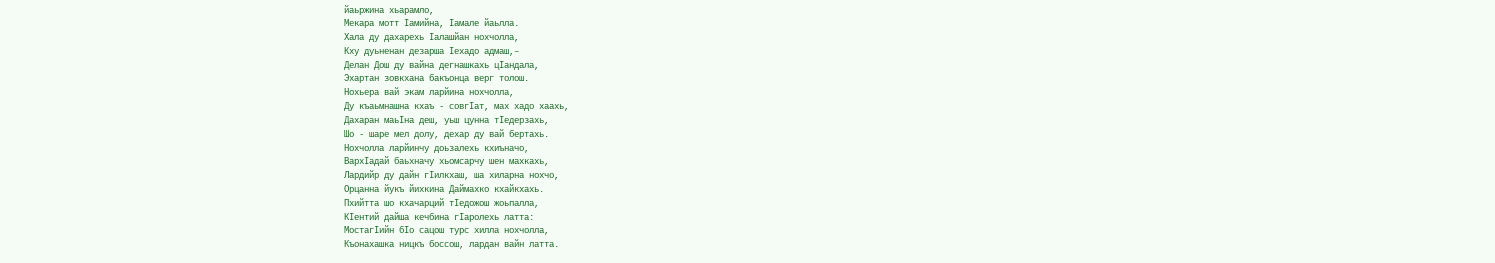йаьржина хьарамло,
Мекара мотт Iамийна, Iамале йаьлла.
Хала ду дахарехь Iалашйан нохчолла,
Кху дуьненан дезарша Iехадо адмаш,–
Делан Дош ду вайна дегнашкахь цIандала,
Эхартан зовкхана бакъонца верг толош.
Нохьера вай экам ларйина нохчолла,
Ду къаьмнашна кхаъ - совгIат, мах хадо хаахь,
Дахаран маьIна деш, уьш цунна тIедерзахь,
Шо - шаре мел долу, дехар ду вай бертахь.
Нохчолла ларйинчу доьзалехь кхиъначо,
ВархIадай баьхначу хьомсарчу шен махкахь,
Лардийр ду дайн гIилкхаш, ша хиларна нохчо,
Орцанна йукъ йихкина Даймахко кхайкхахь.
Пхийтта шо кхачарций тIедожош жоьпалла,
КIентий дайша кечбина гIаролехь латта:
МостагIийн бIо сацош турс хилла нохчолла,
Къонахашка ницкъ боссош, лардан вайн латта.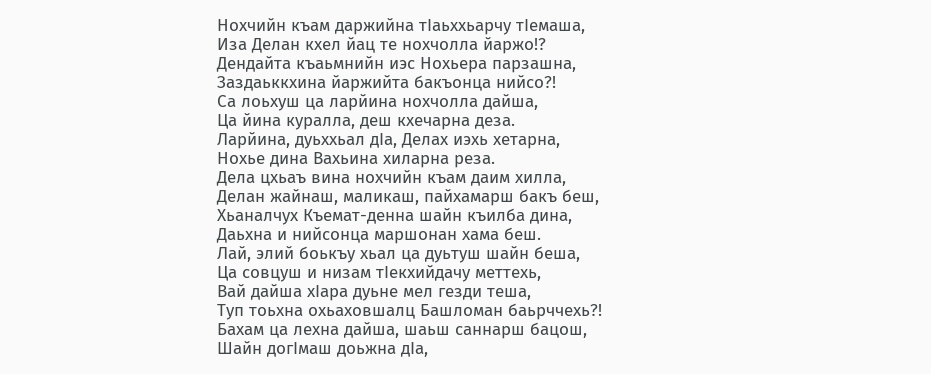Нохчийн къам даржийна тIаьххьарчу тIемаша,
Иза Делан кхел йац те нохчолла йаржо!?
Дендайта къаьмнийн иэс Нохьера парзашна,
Заздаьккхина йаржийта бакъонца нийсо?!
Са лоьхуш ца ларйина нохчолла дайша,
Ца йина куралла, деш кхечарна деза.
Ларйина, дуьххьал дIа, Делах иэхь хетарна,
Нохье дина Вахьина хиларна реза.
Дела цхьаъ вина нохчийн къам даим хилла,
Делан жайнаш, маликаш, пайхамарш бакъ беш,
Хьаналчух Къемат-денна шайн къилба дина,
Даьхна и нийсонца маршонан хама беш.
Лай, элий боькъу хьал ца дуьтуш шайн беша,
Ца совцуш и низам тIекхийдачу меттехь,
Вай дайша хIара дуьне мел гезди теша,
Туп тоьхна охьаховшалц Башломан баьрччехь?!
Бахам ца лехна дайша, шаьш саннарш бацош,
Шайн догIмаш доьжна дIа,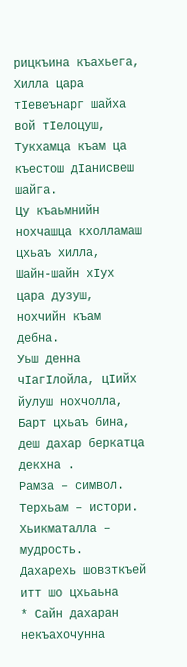рицкъина къахьега,
Хилла цара тIевеънарг шайха вой тIелоцуш,
Тукхамца къам ца къестош дIанисвеш шайга.
Цу къаьмнийн нохчашца кхолламаш цхьаъ хилла,
Шайн-шайн хIух цара дузуш, нохчийн къам дебна.
Уьш денна чIагIлойла, цIийх йулуш нохчолла,
Барт цхьаъ бина, деш дахар беркатца декхна .
Рамза – символ.
Терхьам – истори.
Хьикматалла – мудрость.
Дахарехь шовзткъей итт шо цхьаьна
* Сайн дахаран некъахочунна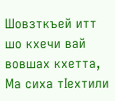Шовзткъей итт шо кхечи вай вовшах кхетта,
Ма сиха тIехтили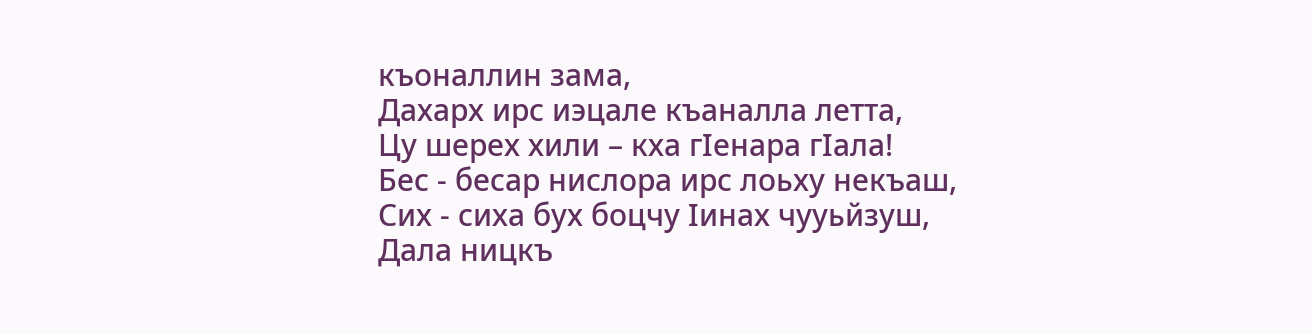къоналлин зама,
Дахарх ирс иэцале къаналла летта,
Цу шерех хили – кха гIенара гIала!
Бес - бесар нислора ирс лоьху некъаш,
Сих - сиха бух боцчу Iинах чууьйзуш,
Дала ницкъ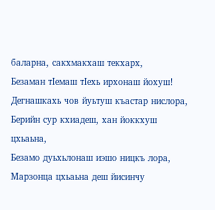баларна, сакхмакхаш текхарх,
Безаман тIемаш тIехь ирхонаш йохуш!
Дегнашкахь чов йуьтуш къастар нислора,
Берийн сур кхиадеш, хан йоккхуш цхьаьна,
Безамо дуьхьлонаш иэшо ницкъ лора,
Марзонца цхьаьна деш йисинчу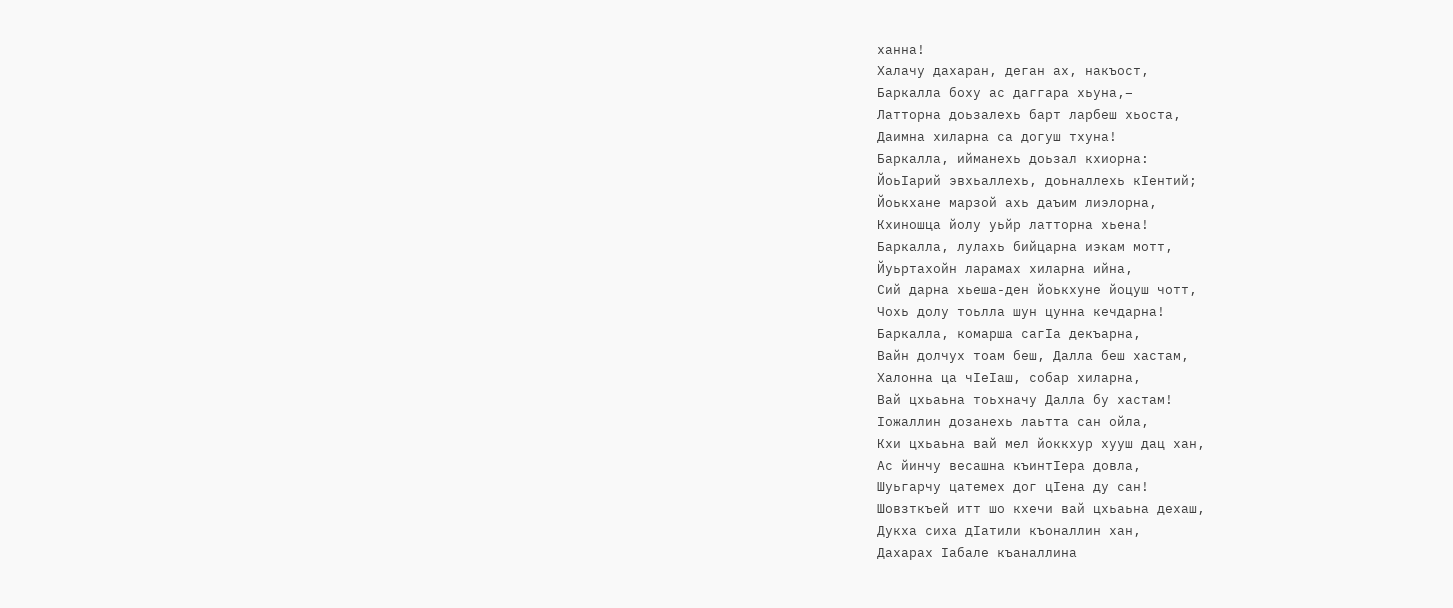ханна!
Халачу дахаран, деган ах, накъост,
Баркалла боху ас даггара хьуна,–
Латторна доьзалехь барт ларбеш хьоста,
Даимна хиларна са догуш тхуна!
Баркалла, ийманехь доьзал кхиорна:
ЙоьIарий эвхьаллехь, доьналлехь кIентий;
Йоькхане марзой ахь даъим лиэлорна,
Кхиношца йолу уьйр латторна хьена!
Баркалла, лулахь бийцарна иэкам мотт,
Йуьртахойн ларамах хиларна ийна,
Сий дарна хьеша-ден йоькхуне йоцуш чотт,
Чохь долу тоьлла шун цунна кечдарна!
Баркалла, комарша сагIа декъарна,
Вайн долчух тоам беш, Далла беш хастам,
Халонна ца чIеIаш, собар хиларна,
Вай цхьаьна тоьхначу Далла бу хастам!
Iожаллин дозанехь лаьтта сан ойла,
Кхи цхьаьна вай мел йоккхур хууш дац хан,
Ас йинчу весашна къинтIера довла,
Шуьгарчу цатемех дог цIена ду сан!
Шовзткъей итт шо кхечи вай цхьаьна дехаш,
Дукха сиха дIатили къоналлин хан,
Дахарах Iабале къаналлина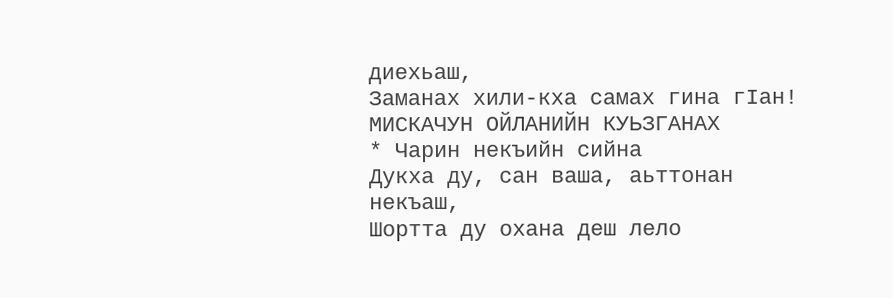диехьаш,
Заманах хили-кха самах гина гIан!
МИСКАЧУН ОЙЛАНИЙН КУЬЗГАНАХ
* Чарин некъийн сийна
Дукха ду, сан ваша, аьттонан некъаш,
Шортта ду охана деш лело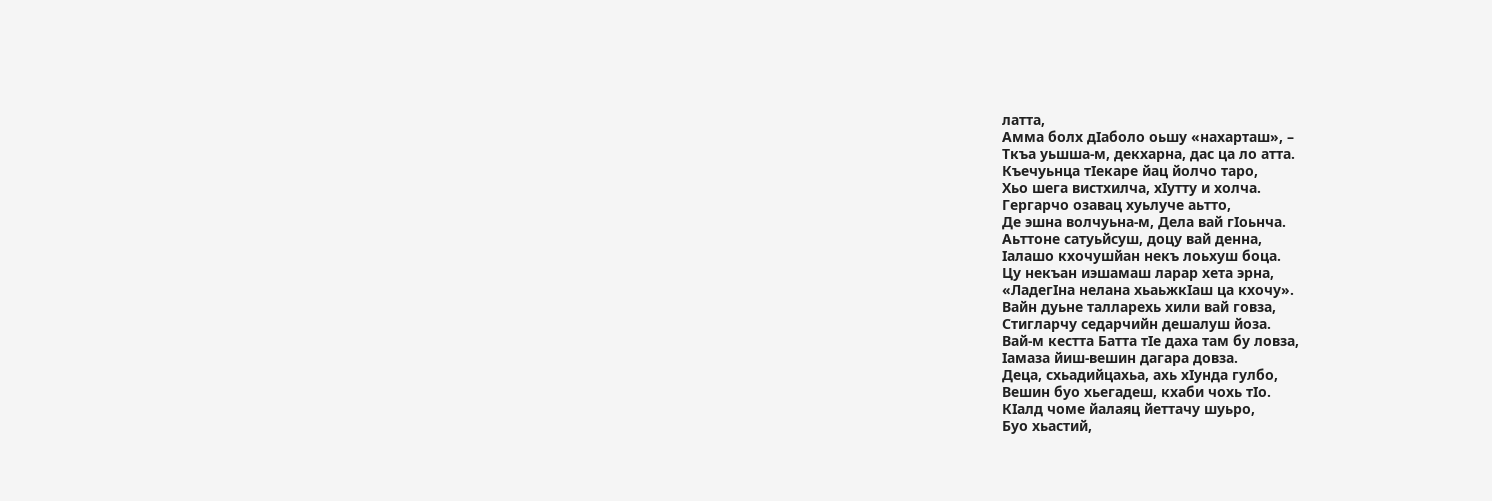латта,
Амма болх дIаболо оьшу «нахарташ», –
Ткъа уьшша-м, декхарна, дас ца ло атта.
Къечуьнца тIекаре йац йолчо таро,
Хьо шега вистхилча, хIутту и холча.
Гергарчо озавац хуьлуче аьтто,
Де эшна волчуьна-м, Дела вай гIоьнча.
Аьттоне сатуьйсуш, доцу вай денна,
Iалашо кхочушйан некъ лоьхуш боца.
Цу некъан иэшамаш ларар хета эрна,
«ЛадегIна нелана хьаьжкIаш ца кхочу».
Вайн дуьне талларехь хили вай говза,
Стигларчу седарчийн дешалуш йоза.
Вай-м кестта Батта тIе даха там бу ловза,
Iамаза йиш-вешин дагара довза.
Деца, схьадийцахьа, ахь хIунда гулбо,
Вешин буо хьегадеш, кхаби чохь тIо.
КIалд чоме йалаяц йеттачу шуьро,
Буо хьастий,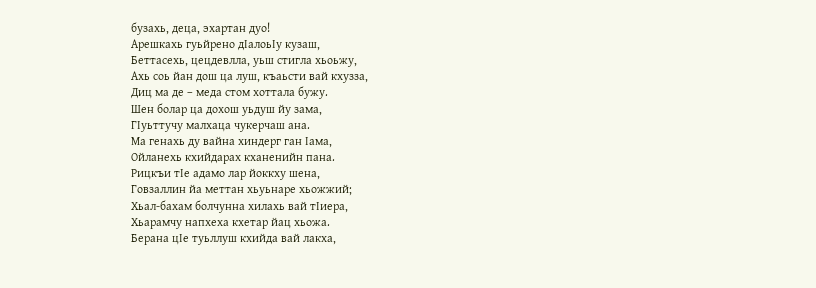бузахь, деца, эхартан дуо!
Арешкахь гуьйрено дIалоьIу кузаш,
Беттасехь, цецдевлла, уьш стигла хьоьжу,
Ахь соь йан дош ца луш, къаьсти вай кхузза,
Диц ма де – меда стом хоттала бужу.
Шен болар ца дохош уьдуш йу зама,
ГIуьттучу малхаца чукерчаш ана.
Ма генахь ду вайна хиндерг ган Iама,
Ойланехь кхийдарах кханенийн пана.
Рицкъи тIе адамо лар йоккху шена,
Говзаллин йа меттан хьуьнаре хьожжий;
Хьал-бахам болчунна хилахь вай тIиера,
Хьарамчу напхеха кхетар йац хьожа.
Берана цIе туьллуш кхийда вай лакха,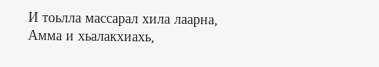И тоьлла массарал хила лаарна,
Амма и хьалакхиахь,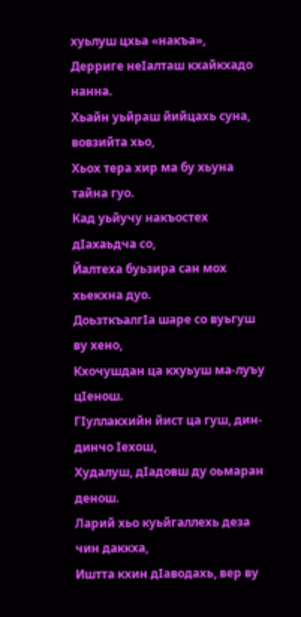хуьлуш цхьа «накъа»,
Дерриге неIалташ кхайкхадо нанна.
Хьайн уьйраш йийцахь суна, вовзийта хьо,
Хьох тера хир ма бу хьуна тайна гуо.
Кад уьйучу накъостех дIахаьдча со,
Йалтеха буьзира сан мох хьекхна дуо.
ДоьзткъалгIа шаре со вуьгуш ву хено,
Кхочушдан ца кхуьуш ма-луъу цIенош.
ГIуллакхийн йист ца гуш, дин-динчо Iехош,
Худалуш, дIадовш ду оьмаран денош.
Ларий хьо куьйгаллехь деза чин даккха,
Иштта кхин дIаводахь, вер ву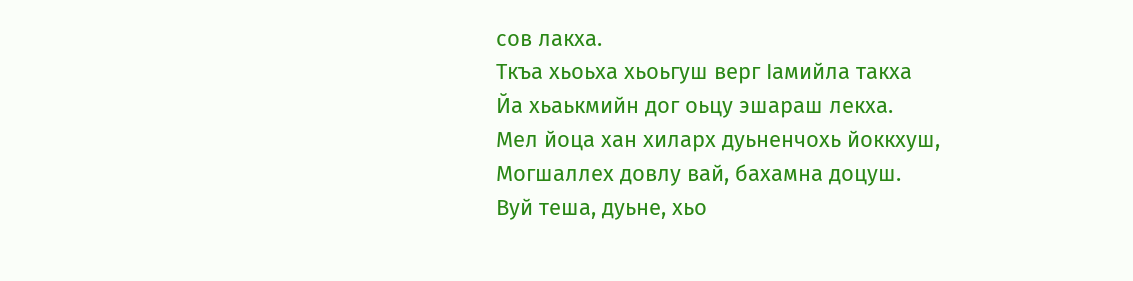сов лакха.
Ткъа хьоьха хьоьгуш верг Iамийла такха
Йа хьаькмийн дог оьцу эшараш лекха.
Мел йоца хан хиларх дуьненчохь йоккхуш,
Могшаллех довлу вай, бахамна доцуш.
Вуй теша, дуьне, хьо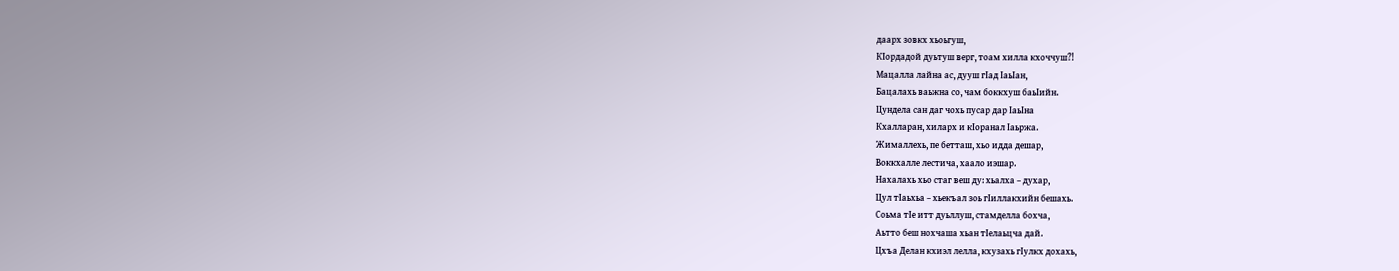даарх зовкх хьоьгуш,
КIордадой дуьтуш верг, тоам хилла кхоччуш?!
Мацалла лайна ас, дууш гIад IаьIан,
Бацалахь ваьжна со, чам боккхуш баьIийн.
Цундела сан даг чохь пусар дар IаьIна
Кхалларан, хиларх и кIоранал Iаьржа.
Жималлехь, пе бетташ, хьо идда дешар,
Воккхалле лестича, хаало иэшар.
Нахалахь хьо стаг веш ду: хьалха – духар,
Цул тIаьхьа – хьекъал зоь гIиллакхийн бешахь.
Соьма тIе итт дуьллуш, стамделла бохча,
Аьтто беш нохчаша хьан тIелаьцча дай.
Цхъа Делан кхиэл лелла, кхузахь гIулкх дохахь,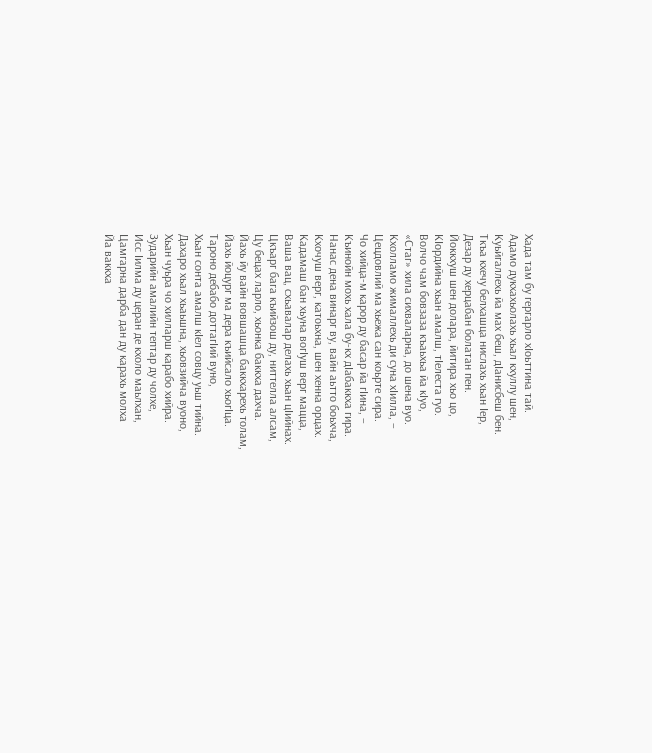Хада там бу гергарло хIоьттина тай.
Адамо дукхахьолахь хьал кхуллу шен,
Куьйгаллехь йа мах беш, дIанисбеш бен.
Ткъа кхечу белхашца нислахь хьан Iер,
Дезар ду херцабан болатан пен.
Йоккхуш шен долара, йитира хьо цо,
КIордийна хьан амалш, тIелеста гуо.
Волчо чам бовзаза къаьхьа йа кIуо,
«Стаг» хила сихваларна, до шена вуо.
Кхолламо жималлехь ди суна хIилла, –
Цецдовлий ма хьежа сан коьрте сира.
Чо хийца-м карор ду басар йа гIина, –
Къинойн мохь хала бу-кх дIабаккха гира.
Нанас дена винарг ву, вайн аьтто боьхча,
Кхочуш верг, катоьхна, шен хенна орцах.
Кадамаш бан хьуна вогIуш верг мацца,
Ваша вац, схьавалар делахь хьан цIийнах.
Цкъарг бага къийзош ду, ниттелла алсам,
Цу бецах ларло, хьонка баккха дахча.
Йахь йу вайн вовшашца баккхарехь толам,
Йахь йоцург ма дера къийсало хьогIца.
Тароно дебабо доттагIий вуно,
Хьан сонта амалш кIел совцу уьш тийна.
Дахаро хьал хьаьшна, хьовзийча вуоно,
Хьан чуьра чо хилларш карабо хийра.
Зударийн амалийн тептар ду чолхе,
Исс Iилма ду церан де кхоло маьлхан,
Цамгарна дарба дан ду карахь молха
Йа ваккха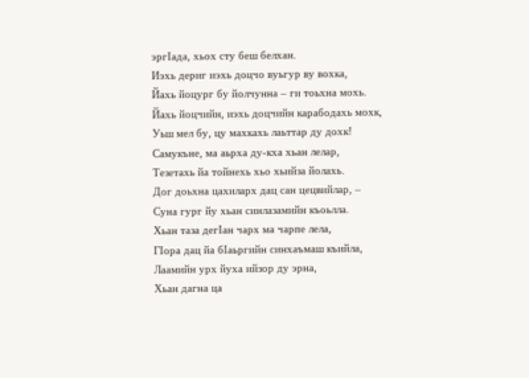эргIада, хьох сту беш белхан.
Иэхь дериг иэхь доцчо вуьгур ву вохка,
Йахь йоцург бу йолчунна – ги тоьхна мохь.
Йахь йоцчийн, иэхь доцчийн карабодахь мохк,
Уьш мел бу, цу махкахь лаьттар ду дохк!
Самукъне, ма аьрха ду-кха хьан лелар,
Тезетахь йа тойнехь хьо хьийза йолахь.
Дог доьхна цахиларх дац сан цецвийлар, –
Суна гург йу хьан синлазамийн къоьлла.
Хьан таза дегIан чарх ма чарпе лела,
ГIора дац йа бIаьргийн синхаъмаш къийла,
Лаамийн урх йуха ийзор ду эрна,
Хьан дагна ца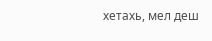хетахь, мел деш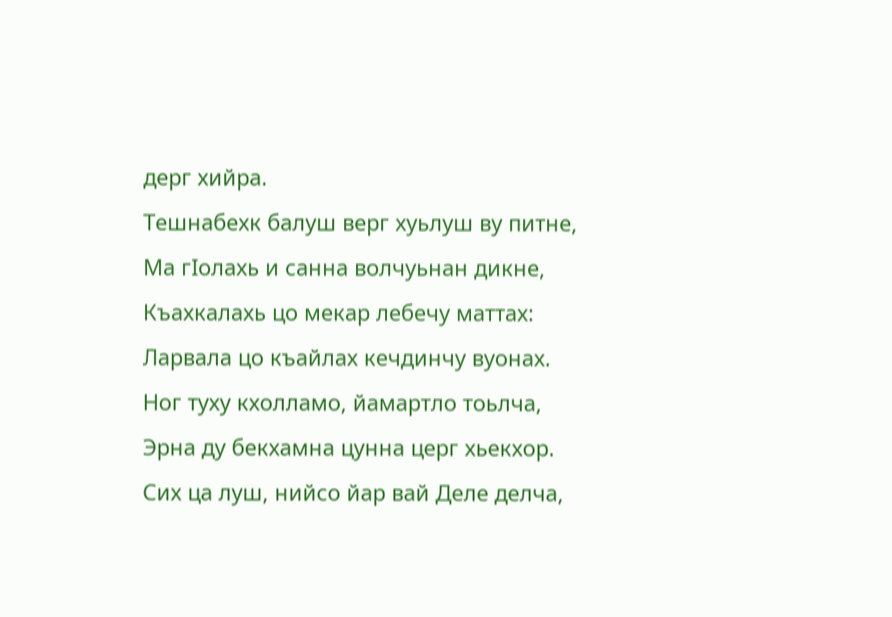дерг хийра.
Тешнабехк балуш верг хуьлуш ву питне,
Ма гIолахь и санна волчуьнан дикне,
Къахкалахь цо мекар лебечу маттах:
Ларвала цо къайлах кечдинчу вуонах.
Ног туху кхолламо, йамартло тоьлча,
Эрна ду бекхамна цунна церг хьекхор.
Сих ца луш, нийсо йар вай Деле делча,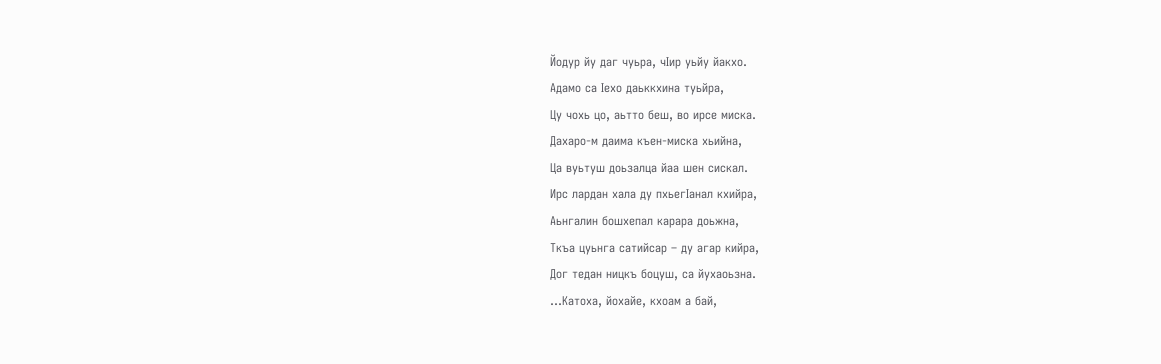Йодур йу даг чуьра, чIир уьйу йакхо.
Адамо са Iехо даьккхина туьйра,
Цу чохь цо, аьтто беш, во ирсе миска.
Дахаро-м даима къен-миска хьийна,
Ца вуьтуш доьзалца йаа шен сискал.
Ирс лардан хала ду пхьегIанал кхийра,
Аьнгалин бошхепал карара доьжна,
Ткъа цуьнга сатийсар – ду агар кийра,
Дог тедан ницкъ боцуш, са йухаоьзна.
...Катоха, йохайе, кхоам а бай,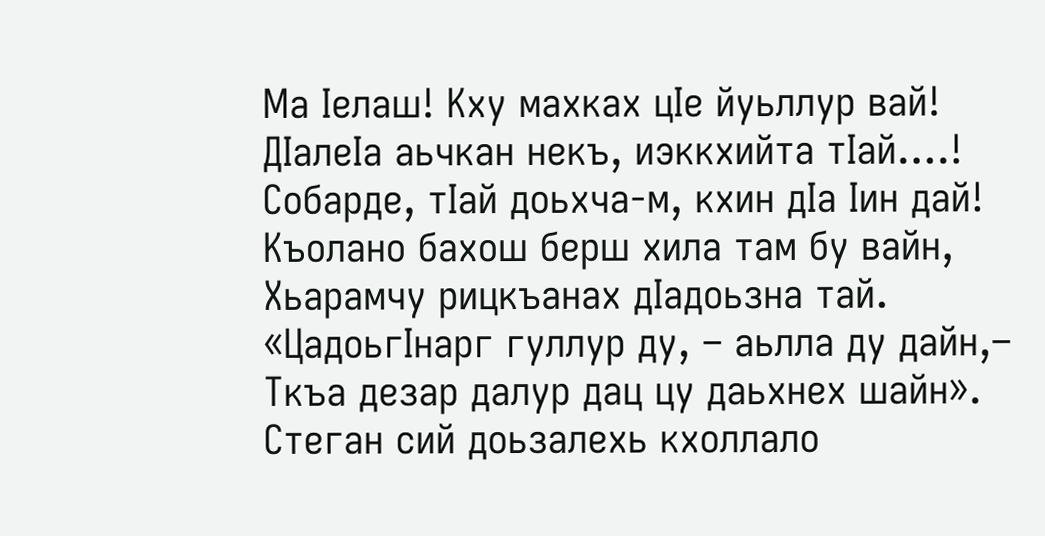Ма Iелаш! Кху махках цIе йуьллур вай!
ДIалеIа аьчкан некъ, иэккхийта тIай….!
Собарде, тIай доьхча-м, кхин дIа Iин дай!
Къолано бахош берш хила там бу вайн,
Хьарамчу рицкъанах дIадоьзна тай.
«ЦадоьгIнарг гуллур ду, – аьлла ду дайн,–
Ткъа дезар далур дац цу даьхнех шайн».
Стеган сий доьзалехь кхоллало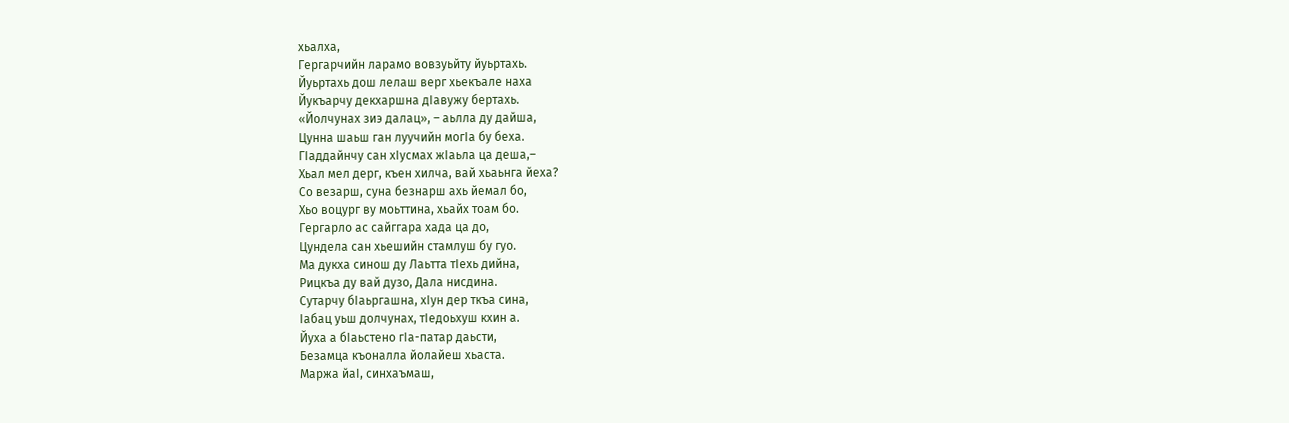хьалха,
Гергарчийн ларамо вовзуьйту йуьртахь.
Йуьртахь дош лелаш верг хьекъале наха
Йукъарчу декхаршна дIавужу бертахь.
«Йолчунах зиэ далац», – аьлла ду дайша,
Цунна шаьш ган луучийн могIа бу беха.
ГIаддайнчу сан хIусмах жIаьла ца деша,–
Хьал мел дерг, къен хилча, вай хьаьнга йеха?
Со везарш, суна безнарш ахь йемал бо,
Хьо воцург ву моьттина, хьайх тоам бо.
Гергарло ас сайггара хада ца до,
Цундела сан хьешийн стамлуш бу гуо.
Ма дукха синош ду Лаьтта тIехь дийна,
Рицкъа ду вай дузо, Дала нисдина.
Сутарчу бIаьргашна, хIун дер ткъа сина,
Iабац уьш долчунах, тIедоьхуш кхин а.
Йуха а бIаьстено гIа-патар даьсти,
Безамца къоналла йолайеш хьаста.
Маржа йаI, синхаъмаш,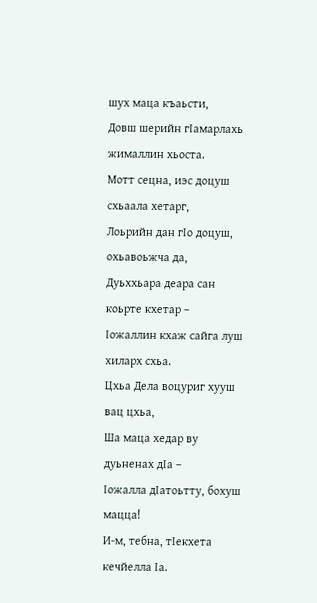шух маца къаьсти,
Довш шерийн гIамарлахь жималлин хьоста.
Мотт сецна, иэс доцуш схьаала хетарг,
Лоьрийн дан гIо доцуш, охьавоьжча да,
Дуьххьара деара сан коьрте кхетар –
Iожаллин кхаж сайга луш хиларх схьа.
Цхьа Дела воцуриг хууш вац цхьа,
Ша маца хедар ву дуьненах дIа –
Iожалла дIатоьтту, бохуш мацца!
И-м, тебна, тIекхета кечйелла Iа.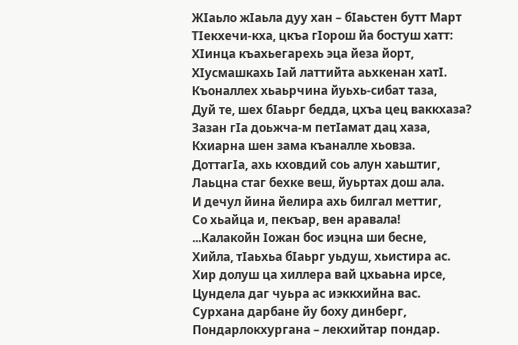ЖIаьло жIаьла дуу хан – бIаьстен бутт Март
ТIекхечи-кха, цкъа гIорош йа бостуш хатт:
ХIинца къахьегарехь эца йеза йорт,
ХIусмашкахь Iай латтийта аьхкенан хатI.
Къоналлех хьаьрчина йуьхь-сибат таза,
Дуй те, шех бIаьрг бедда, цхъа цец ваккхаза?
Зазан гIа доьжча-м петIамат дац хаза,
Кхиарна шен зама къаналле хьовза.
ДоттагIа, ахь кховдий соь алун хаьштиг,
Лаьцна стаг бехке веш, йуьртах дош ала.
И дечул йина йелира ахь билгал меттиг,
Со хьайца и, пекъар, вен аравала!
...Калакойн Iожан бос иэцна ши бесне,
Хийла, тIаьхьа бIаьрг уьдуш, хьистира ас.
Хир долуш ца хиллера вай цхьаьна ирсе,
Цундела даг чуьра ас иэккхийна вас.
Сурхана дарбане йу боху динберг,
Пондарлокхургана – лекхийтар пондар.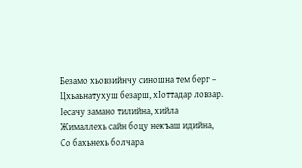Безамо хьовзийнчу синошна тем берг –
Цхьаьнатухуш безарш, хIоттадар ловзар.
Iесачу замано тилийна, хийла
Жималлехь сайн боцу некъаш идийна,
Со бахьнехь болчара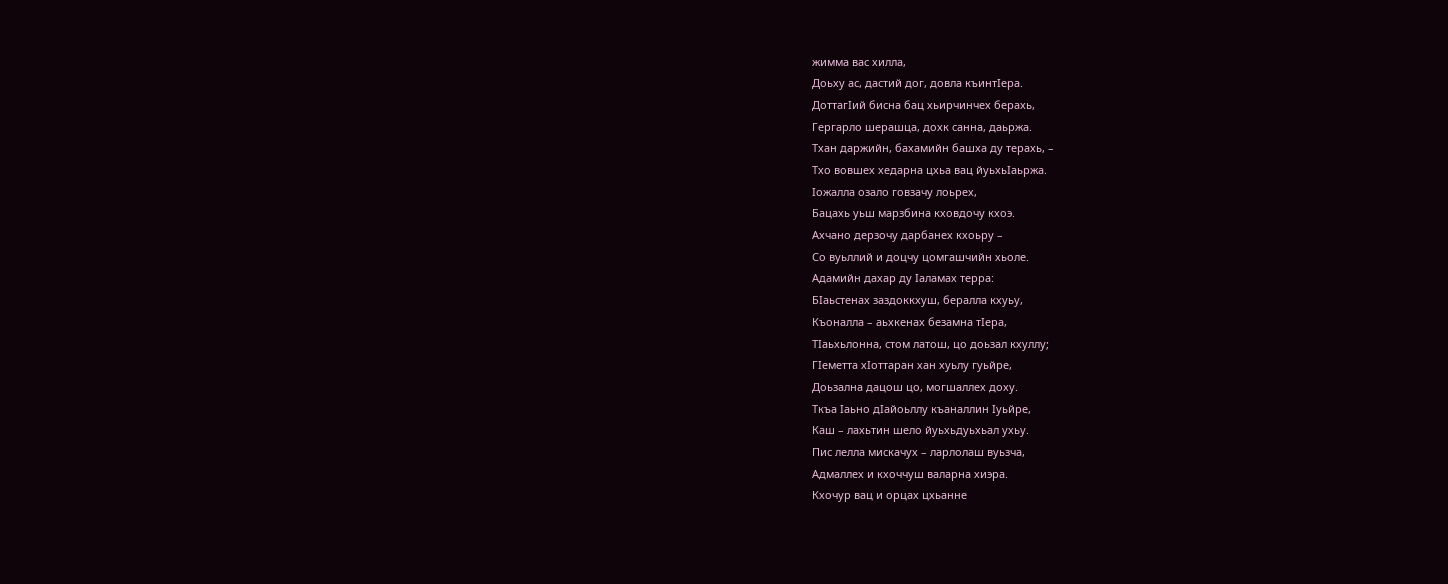жимма вас хилла,
Доьху ас, дастий дог, довла къинтIера.
ДоттагIий бисна бац хьирчинчех берахь,
Гергарло шерашца, дохк санна, даьржа.
Тхан даржийн, бахамийн башха ду терахь, –
Тхо вовшех хедарна цхьа вац йуьхьIаьржа.
Iожалла озало говзачу лоьрех,
Бацахь уьш марзбина кховдочу кхоэ.
Ахчано дерзочу дарбанех кхоьру –
Со вуьллий и доцчу цомгашчийн хьоле.
Адамийн дахар ду Iаламах терра:
БIаьстенах заздоккхуш, бералла кхуьу,
Къоналла – аьхкенах безамна тIера,
ТIаьхьлонна, стом латош, цо доьзал кхуллу;
ГIеметта хIоттаран хан хуьлу гуьйре,
Доьзална дацош цо, могшаллех доху.
Ткъа Iаьно дIайоьллу къаналлин Iуьйре,
Каш – лахьтин шело йуьхьдуьхьал ухьу.
Пис лелла мискачух – ларлолаш вуьзча,
Адмаллех и кхоччуш валарна хиэра.
Кхочур вац и орцах цхьанне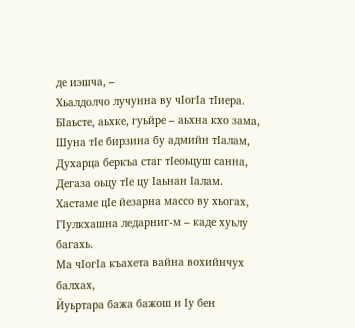де иэшча, –
Хьалдолчо лучунна ву чIогIа тIиера.
БIаьсте, аьхке, гуьйре – аьхна кхо зама,
Шуна тIе бирзина бу адмийн тIалам,
Духарца беркъа стаг тIеоьцуш санна,
Дегаза оьцу тIе цу Iаьнан Iалам.
Хастаме цIе йезарна массо ву хьогах,
ГIулкхашна ледарниг-м – каде хуьлу багахь.
Ма чIогIа къахета вайна вохийнчух балхах,
Йуьртара бажа бажош и Iу бен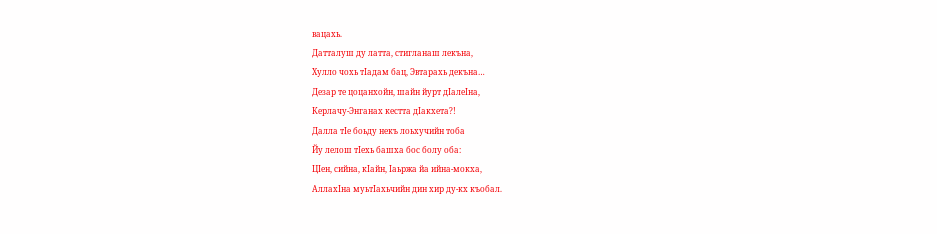вацахь.
Датталуш ду латта, стигланаш лекъна,
Хулло чохь тIадам бац, Эвтарахь декъна…
Дезар те цоцанхойн, шайн йурт дIалеIна,
Керлачу-Энганах кестта дIакхета?!
Далла тIе боьду некъ лоьхучийн тоба
Йу лелош тIехь башха бос болу оба:
ЦIен, сийна, кIайн, Iаьржа йа ийна-мокха,
АллахIна муьтIахьчийн дин хир ду-кх къобал.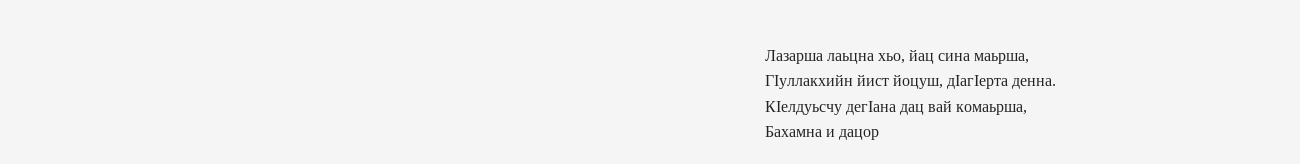Лазарша лаьцна хьо, йац сина маьрша,
ГIуллакхийн йист йоцуш, дIагIерта денна.
КIелдуьсчу дегIана дац вай комаьрша,
Бахамна и дацор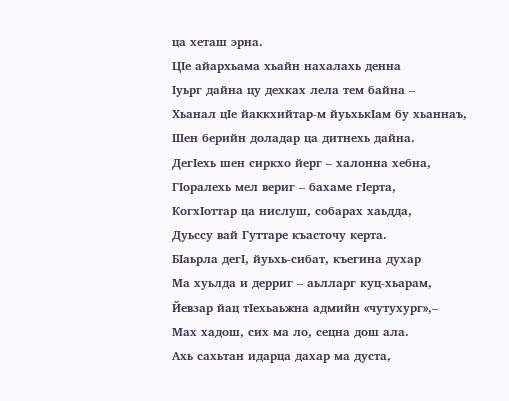ца хеташ эрна.
ЦIе айархьама хьайн нахалахь денна
Iуьрг дайна цу дехках лела тем байна –
Хьанал цIе йаккхийтар-м йуьхькIам бу хьаннаъ,
Шен берийн доладар ца дитнехь дайна.
ДегIехь шен сиркхо йерг – халонна хебна,
ГIоралехь мел вериг – бахаме гIерта,
КогхIоттар ца нислуш, собарах хаьдда,
Дуьссу вай Гуттаре къасточу керта.
БIаьрла дегI, йуьхь-сибат, къегина духар
Ма хуьлда и дерриг – аьлларг куц-хьарам,
Йевзар йац тIехьаьжна адмийн «чутухург»,–
Мах хадош, сих ма ло, сецна дош ала.
Ахь сахьтан идарца дахар ма дуста,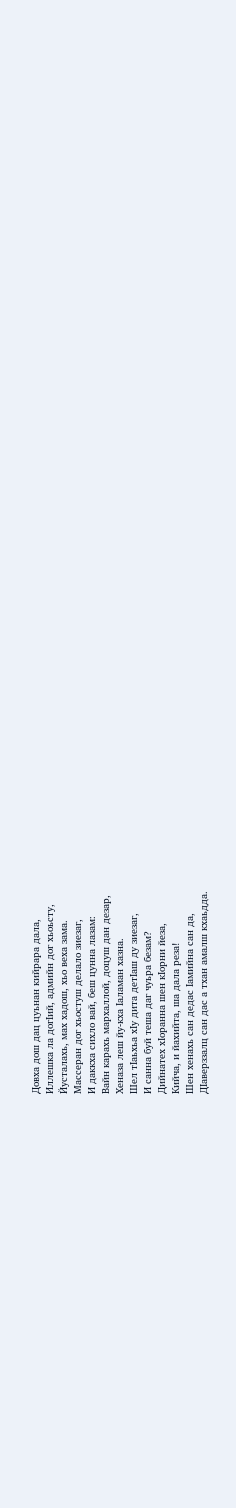Довха дош дац цуьнан кийрара дала,
Иллешка ла догIий, адмийн дог хьоьсту,
Йусталахь, мах хадош, хьо веха зама.
Массеран дог хьостуш делало зиезаг,
И даккха сихло вай, беш цунна лазам:
Вайн карахь мархаллой, доцуш дан дезар,
Хеназа леш йу-кха Iаламан хазна.
Шел тIаьхьа хIу дита детIаш ду зиезаг,
И санна буй теша даг чуьра безам?
Дийнатех хIоранна шен кIорни йеза,
Кийча, и йахийта, ша дала реза!
Шен хенахь сан дедас Iамийна сан да,
ДIаверззалц сан дас а тхан амалш кхаьдда.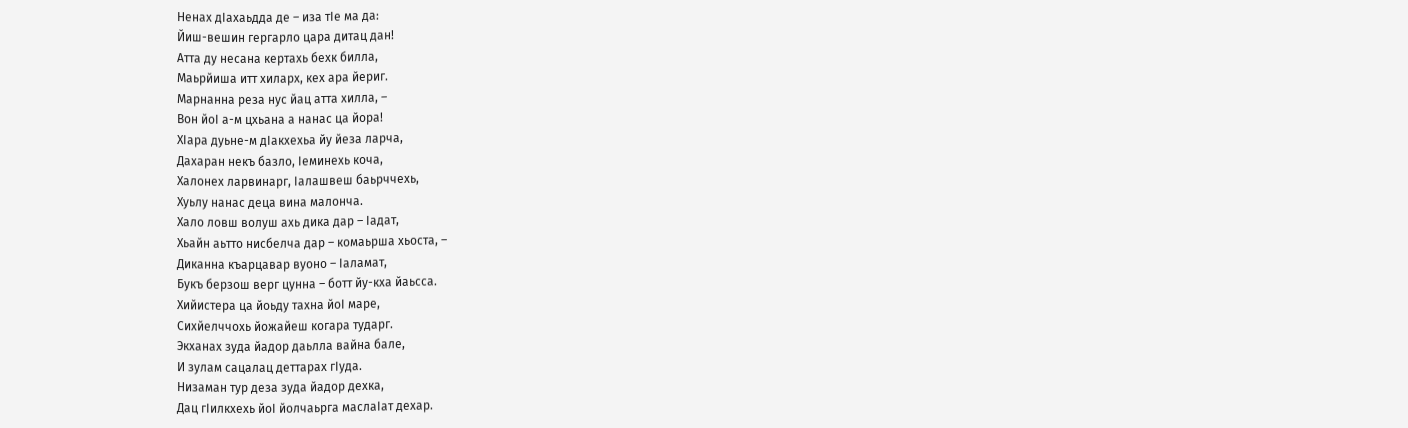Ненах дIахаьдда де – иза тIе ма да:
Йиш-вешин гергарло цара дитац дан!
Атта ду несана кертахь бехк билла,
Маьрйиша итт хиларх, кех ара йериг.
Марнанна реза нус йац атта хилла, –
Вон йоI а-м цхьана а нанас ца йора!
ХIара дуьне-м дIакхехьа йу йеза ларча,
Дахаран некъ базло, Iеминехь коча,
Халонех ларвинарг, Iалашвеш баьрччехь,
Хуьлу нанас деца вина малонча.
Хало ловш волуш ахь дика дар – Iадат,
Хьайн аьтто нисбелча дар – комаьрша хьоста, –
Диканна къарцавар вуоно – Iаламат,
Букъ берзош верг цунна – ботт йу-кха йаьсса.
Хийистера ца йоьду тахна йоI маре,
Сихйелччохь йожайеш когара тударг.
Экханах зуда йадор даьлла вайна бале,
И зулам сацалац деттарах гIуда.
Низаман тур деза зуда йадор дехка,
Дац гIилкхехь йоI йолчаьрга маслаIат дехар.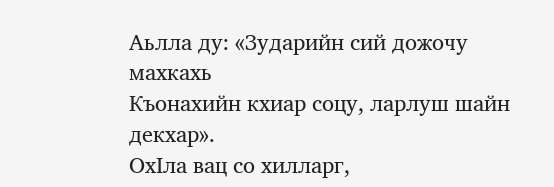Аьлла ду: «Зударийн сий дожочу махкахь
Къонахийн кхиар соцу, ларлуш шайн декхар».
ОхIла вац со хилларг,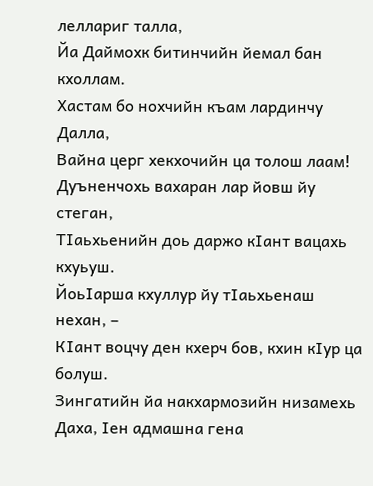леллариг талла,
Йа Даймохк битинчийн йемал бан кхоллам.
Хастам бо нохчийн къам лардинчу Далла,
Вайна церг хекхочийн ца толош лаам!
Дуъненчохь вахаран лар йовш йу стеган,
ТIаьхьенийн доь даржо кIант вацахь кхуьуш.
ЙоьIарша кхуллур йу тIаьхьенаш нехан, –
КIант воцчу ден кхерч бов, кхин кIур ца болуш.
Зингатийн йа накхармозийн низамехь
Даха, Iен адмашна гена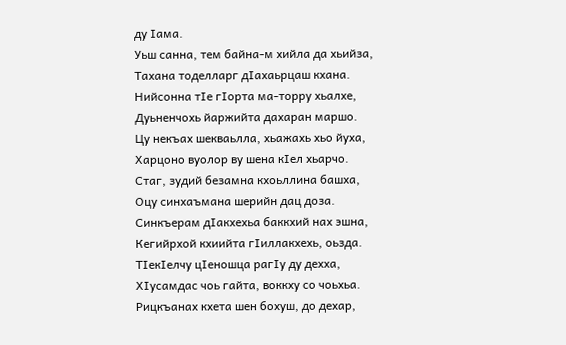ду Iама.
Уьш санна, тем байна-м хийла да хьийза,
Тахана тоделларг дIахаьрцаш кхана.
Нийсонна тIе гIорта ма-торру хьалхе,
Дуьненчохь йаржийта дахаран маршо.
Цу некъах шекваьлла, хьажахь хьо йуха,
Харцоно вуолор ву шена кIел хьарчо.
Стаг, зудий безамна кхоьллина башха,
Оцу синхаъмана шерийн дац доза.
Синкъерам дIакхехьа баккхий нах эшна,
Кегийрхой кхиийта гIиллакхехь, оьзда.
ТIекIелчу цIеношца рагIу ду дехха,
ХIусамдас чоь гайта, воккху со чоьхьа.
Рицкъанах кхета шен бохуш, до дехар,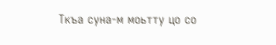Ткъа суна-м моьтту цо со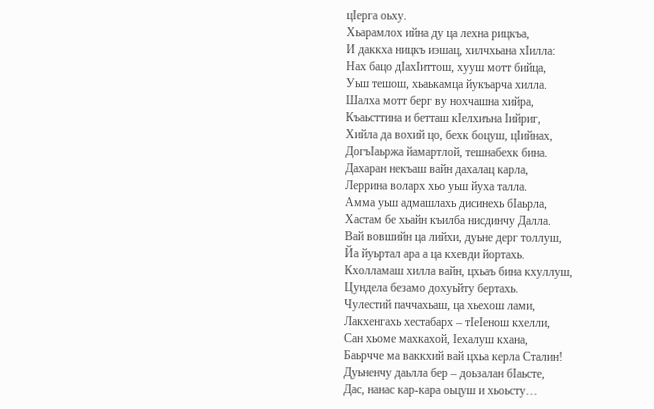цIерга оьху.
Хьарамлох ийна ду ца лехна рицкъа,
И даккха ницкъ иэшац, хилчхьана хIилла:
Нах бацо дIахIиттош, хууш мотт бийца,
Уьш тешош, хьаькамца йукъарча хилла.
Шалха мотт берг ву нохчашна хийра,
Къаьсттина и бетташ кIелхиъна Iийриг,
Хийла да вохий цо, бехк боцуш, цIийнах,
ДогъIаьржа йамартлой, тешнабехк бина.
Дахаран некъаш вайн дахалац карла,
Леррина воларх хьо уьш йуха талла.
Амма уьш адмашлахь дисинехь бIаьрла,
Хастам бе хьайн къилба нисдинчу Далла.
Вай вовшийн ца лийхи, дуьне дерг толлуш,
Йа йуьртал ара а ца кхевди йортахь.
Кхолламаш хилла вайн, цхьаъ бина кхуллуш,
Цундела безамо дохуьйту бертахь.
Чулестий паччахьаш, ца хьехош лами,
Лакхенгахь хестабарх – тIеIенош кхелли,
Сан хьоме махкахой, Iехалуш кхана,
Баьрчче ма ваккхий вай цхьа керла Сталин!
Дуьненчу даьлла бер – доьзалан бIаьсте,
Дас, нанас кар-кара оьцуш и хьоьсту…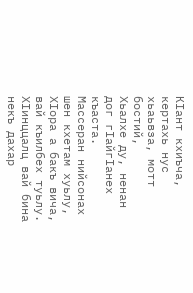КIант кхиъча, кертахь нус хьаьвза, мотт бостий,
Хьалхе ду, ненан дог гIайгIанех къаста.
Массеран нийсонах шен кхетам хуьлу,
ХIора а бакъ вича, вай къилбех туьлу.
ХIинццалц вай бина некъ дахар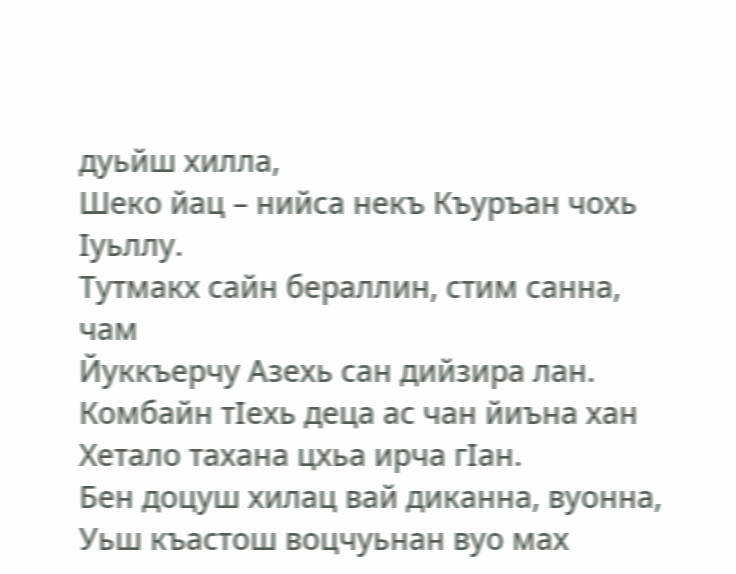дуьйш хилла,
Шеко йац – нийса некъ Къуръан чохь Iуьллу.
Тутмакх сайн бераллин, стим санна, чам
Йуккъерчу Азехь сан дийзира лан.
Комбайн тIехь деца ас чан йиъна хан
Хетало тахана цхьа ирча гIан.
Бен доцуш хилац вай диканна, вуонна,
Уьш къастош воцчуьнан вуо мах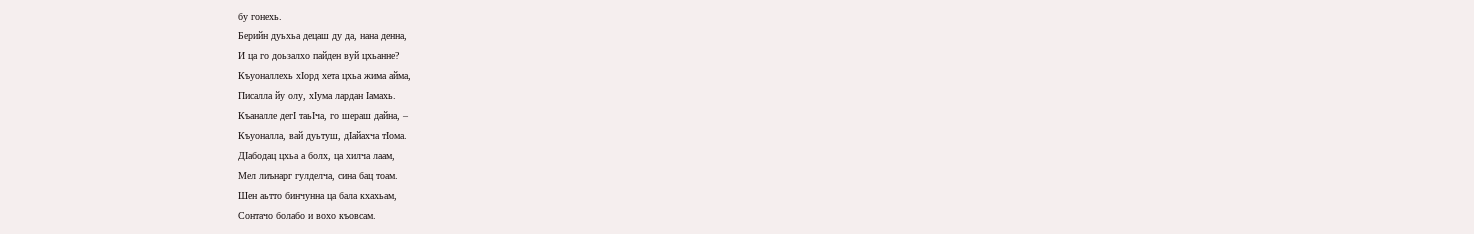бу гонехь.
Берийн дуьхьа децаш ду да, нана денна,
И ца го доьзалхо пайден вуй цхьанне?
Къуоналлехь хIорд хета цхьа жима айма,
Писалла йу олу, хIума лардан Iамахь.
Къаналле дегI таьIча, го шераш дайна, –
Къуоналла, вай дуьтуш, дIайахча тIома.
ДIабодац цхьа а болх, ца хилча лаам,
Мел лиънарг гулделча, сина бац тоам.
Шен аьтто бинчунна ца бала кхахьам,
Сонтачо болабо и вохо къовсам.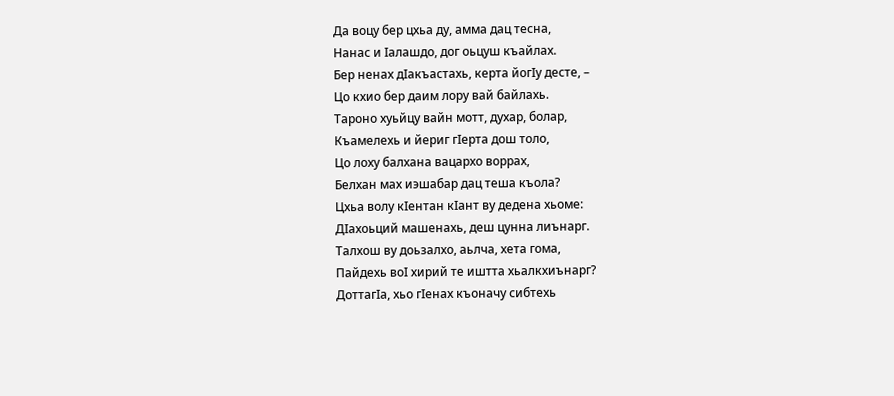Да воцу бер цхьа ду, амма дац тесна,
Нанас и Iалашдо, дог оьцуш къайлах.
Бер ненах дIакъастахь, керта йогIу десте, –
Цо кхио бер даим лору вай байлахь.
Тароно хуьйцу вайн мотт, духар, болар,
Къамелехь и йериг гIерта дош толо,
Цо лоху балхана вацархо воррах,
Белхан мах иэшабар дац теша къола?
Цхьа волу кIентан кIант ву дедена хьоме:
ДIахоьций машенахь, деш цунна лиънарг.
Талхош ву доьзалхо, аьлча, хета гома,
Пайдехь воI хирий те иштта хьалкхиънарг?
ДоттагIа, хьо гIенах къоначу сибтехь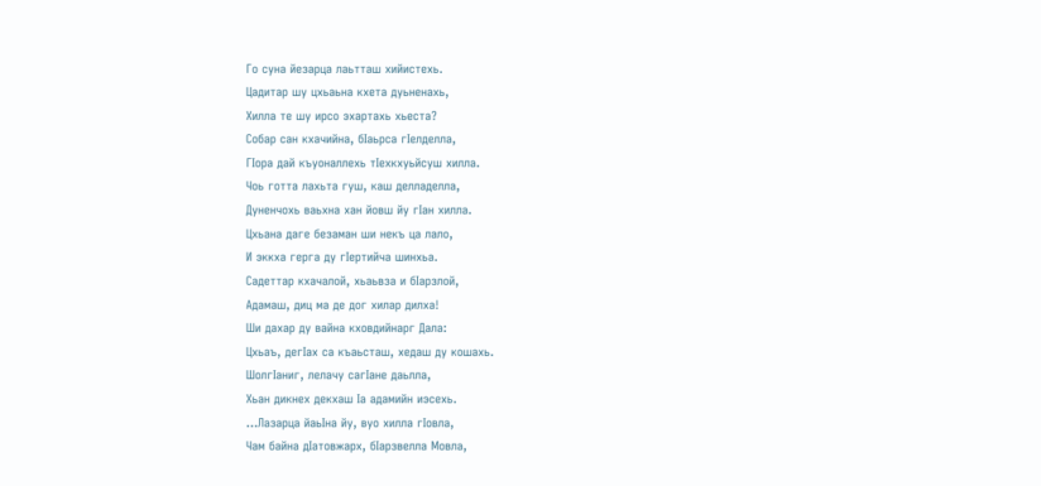Го суна йезарца лаьтташ хийистехь.
Цадитар шу цхьаьна кхета дуьненахь,
Хилла те шу ирсо эхартахь хьеста?
Собар сан кхачийна, бIаьрса гIелделла,
ГIора дай къуоналлехь тIехкхуьйсуш хилла.
Чоь готта лахьта гуш, каш делладелла,
Дуненчохь ваьхна хан йовш йу гIан хилла.
Цхьана даге безаман ши некъ ца лало,
И эккха герга ду гIертийча шинхьа.
Садеттар кхачалой, хьаьвза и бIарзлой,
Адамаш, диц ма де дог хилар дилха!
Ши дахар ду вайна кховдийнарг Дала:
Цхьаъ, дегIах са къаьсташ, хедаш ду кошахь.
ШолгIаниг, лелачу сагIане даьлла,
Хьан дикнех декхаш Iа адамийн иэсехь.
...Лазарца йаьIна йу, вуо хилла гIовла,
Чам байна дIатовжарх, бIарзвелла Мовла,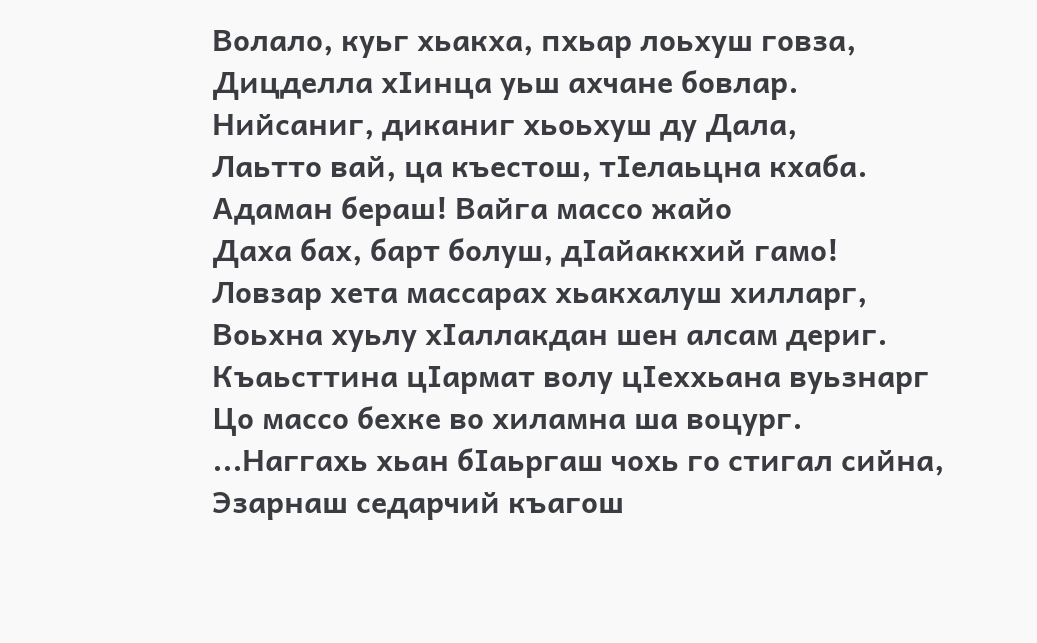Волало, куьг хьакха, пхьар лоьхуш говза,
Дицделла хIинца уьш ахчане бовлар.
Нийсаниг, диканиг хьоьхуш ду Дала,
Лаьтто вай, ца къестош, тIелаьцна кхаба.
Адаман бераш! Вайга массо жайо
Даха бах, барт болуш, дIайаккхий гамо!
Ловзар хета массарах хьакхалуш хилларг,
Воьхна хуьлу хIаллакдан шен алсам дериг.
Къаьсттина цIармат волу цIеххьана вуьзнарг
Цо массо бехке во хиламна ша воцург.
...Наггахь хьан бIаьргаш чохь го стигал сийна,
Эзарнаш седарчий къагош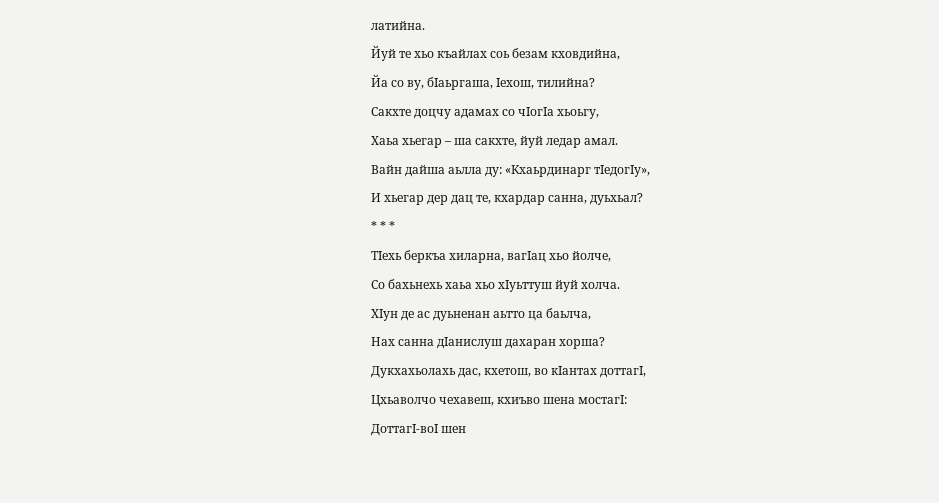латийна.
Йуй те хьо къайлах соь безам кховдийна,
Йа со ву, бIаьргаша, Iехош, тилийна?
Сакхте доцчу адамах со чIогIа хьоьгу,
Хаьа хьегар – ша сакхте, йуй ледар амал.
Вайн дайша аьлла ду: «Кхаьрдинарг тIедогIу»,
И хьегар дер дац те, кхардар санна, дуьхьал?
* * *
ТIехь беркъа хиларна, вагIац хьо йолче,
Со бахьнехь хаьа хьо хIуьттуш йуй холча.
ХIун де ас дуьненан аьтто ца баьлча,
Нах санна дIанислуш дахаран хорша?
Дукхахьолахь дас, кхетош, во кIантах доттагI,
Цхьаволчо чехавеш, кхиъво шена мостагI:
ДоттагI-воI шен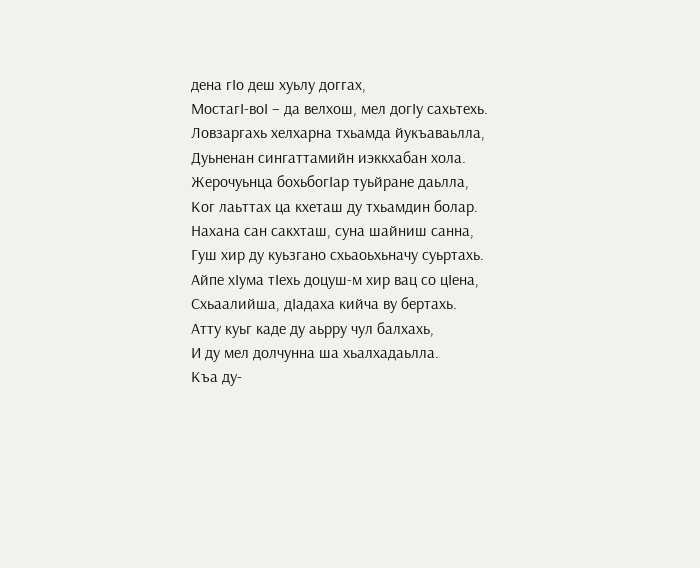дена гIо деш хуьлу доггах,
МостагI-воI – да велхош, мел догIу сахьтехь.
Ловзаргахь хелхарна тхьамда йукъаваьлла,
Дуьненан сингаттамийн иэккхабан хола.
Жерочуьнца бохьбогIар туьйране даьлла,
Ког лаьттах ца кхеташ ду тхьамдин болар.
Нахана сан сакхташ, суна шайниш санна,
Гуш хир ду куьзгано схьаоьхьначу суьртахь.
Айпе хIума тIехь доцуш-м хир вац со цIена,
Схьаалийша, дIадаха кийча ву бертахь.
Атту куьг каде ду аьрру чул балхахь,
И ду мел долчунна ша хьалхадаьлла.
Къа ду-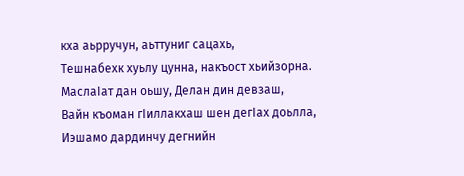кха аьрручун, аьттуниг сацахь,
Тешнабехк хуьлу цунна, накъост хьийзорна.
МаслаIат дан оьшу, Делан дин девзаш,
Вайн къоман гIиллакхаш шен дегIах доьлла,
Иэшамо дардинчу дегнийн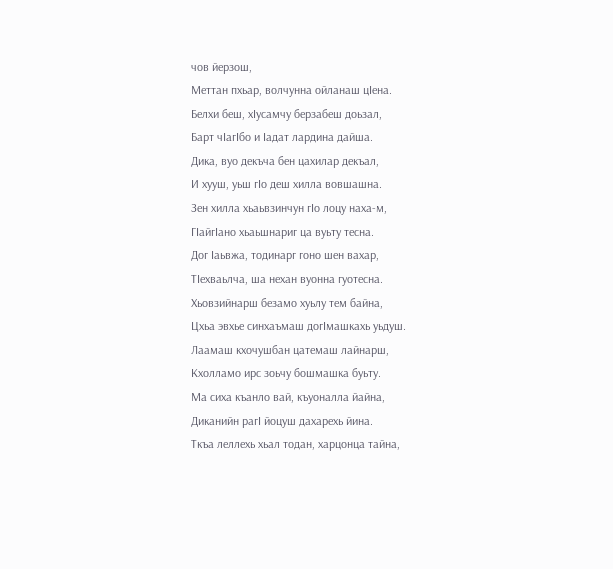чов йерзош,
Меттан пхьар, волчунна ойланаш цIена.
Белхи беш, хIусамчу берзабеш доьзал,
Барт чIагIбо и Iадат лардина дайша.
Дика, вуо декъча бен цахилар декъал,
И хууш, уьш гIо деш хилла вовшашна.
Зен хилла хьаьвзинчун гIо лоцу наха-м,
ГIайгIано хьаьшнариг ца вуьту тесна.
Дог Iаьвжа, тодинарг гоно шен вахар,
ТIехваьлча, ша нехан вуонна гуотесна.
Хьовзийнарш безамо хуьлу тем байна,
Цхьа эвхье синхаъмаш догIмашкахь уьдуш.
Лаамаш кхочушбан цатемаш лайнарш,
Кхолламо ирс зоьчу бошмашка буьту.
Ма сиха къанло вай, къуоналла йайна,
Диканийн рагI йоцуш дахарехь йина.
Ткъа леллехь хьал тодан, харцонца тайна,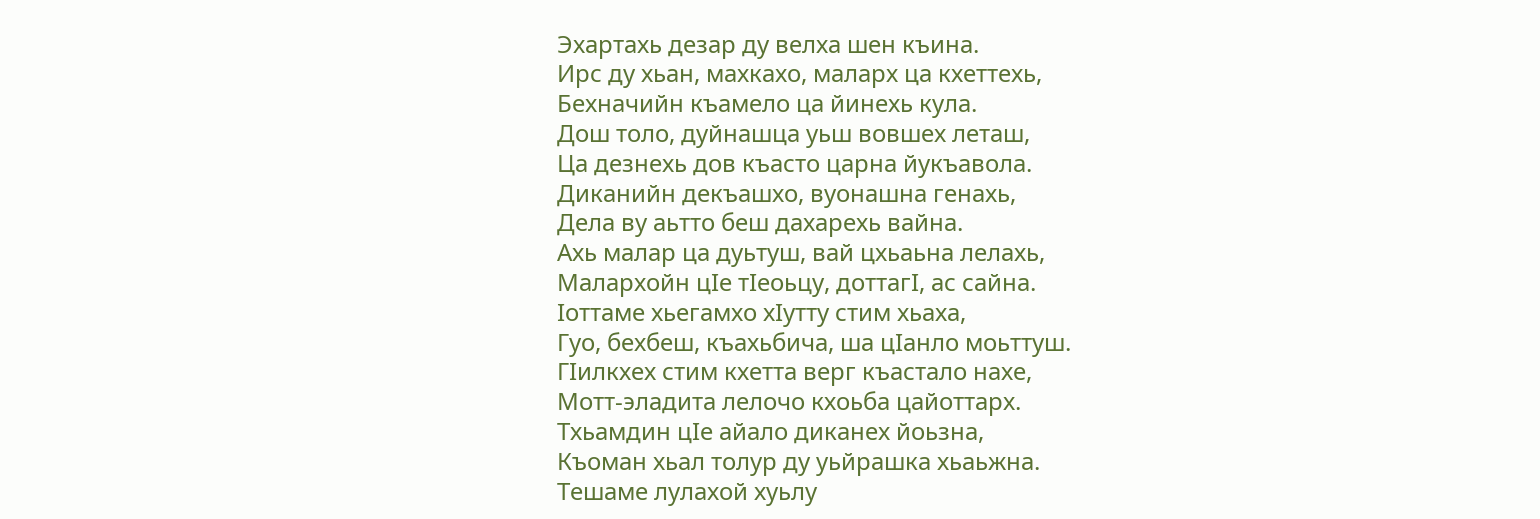Эхартахь дезар ду велха шен къина.
Ирс ду хьан, махкахо, маларх ца кхеттехь,
Бехначийн къамело ца йинехь кула.
Дош толо, дуйнашца уьш вовшех леташ,
Ца дезнехь дов къасто царна йукъавола.
Диканийн декъашхо, вуонашна генахь,
Дела ву аьтто беш дахарехь вайна.
Ахь малар ца дуьтуш, вай цхьаьна лелахь,
Малархойн цIе тIеоьцу, доттагI, ас сайна.
Iоттаме хьегамхо хIутту стим хьаха,
Гуо, бехбеш, къахьбича, ша цIанло моьттуш.
ГIилкхех стим кхетта верг къастало нахе,
Мотт-эладита лелочо кхоьба цайоттарх.
Тхьамдин цIе айало диканех йоьзна,
Къоман хьал толур ду уьйрашка хьаьжна.
Тешаме лулахой хуьлу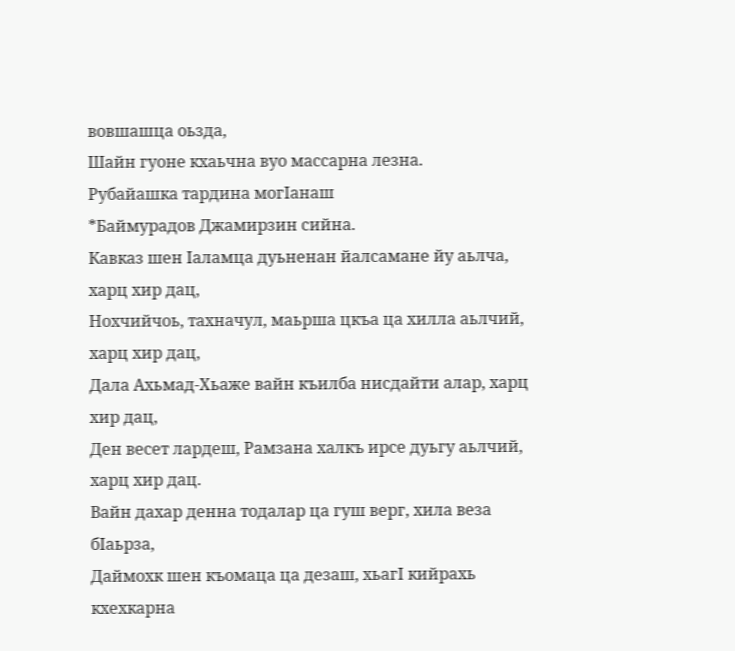вовшашца оьзда,
Шайн гуоне кхаьчна вуо массарна лезна.
Рубайашка тардина могIанаш
*Баймурадов Джамирзин сийна.
Кавказ шен Iаламца дуьненан йалсамане йу аьлча, харц хир дац,
Нохчийчоь, тахначул, маьрша цкъа ца хилла аьлчий, харц хир дац,
Дала Ахьмад-Хьаже вайн къилба нисдайти алар, харц хир дац,
Ден весет лардеш, Рамзана халкъ ирсе дуьгу аьлчий, харц хир дац.
Вайн дахар денна тодалар ца гуш верг, хила веза бIаьрза,
Даймохк шен къомаца ца дезаш, хьагI кийрахь кхехкарна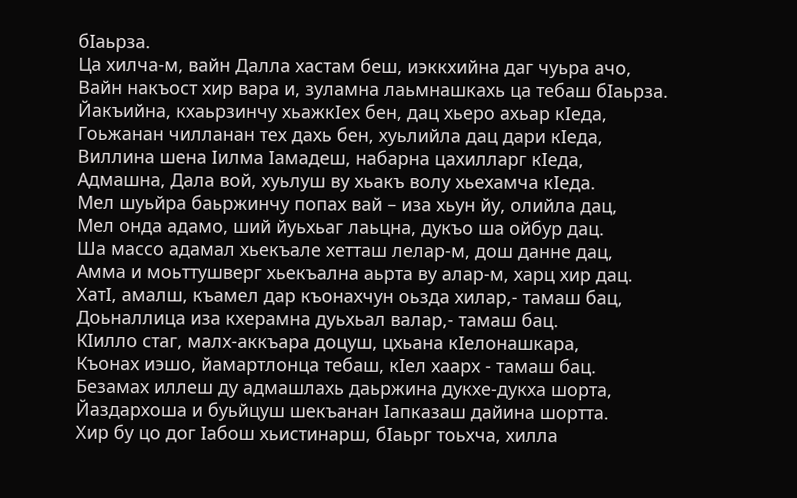бIаьрза.
Ца хилча-м, вайн Далла хастам беш, иэккхийна даг чуьра ачо,
Вайн накъост хир вара и, зуламна лаьмнашкахь ца тебаш бIаьрза.
Йакъийна, кхаьрзинчу хьажкIех бен, дац хьеро ахьар кIеда,
Гоьжанан чилланан тех дахь бен, хуьлийла дац дари кIеда,
Виллина шена Iилма Iамадеш, набарна цахилларг кIеда,
Адмашна, Дала вой, хуьлуш ву хьакъ волу хьехамча кIеда.
Мел шуьйра баьржинчу попах вай – иза хьун йу, олийла дац,
Мел онда адамо, ший йуьхьаг лаьцна, дукъо ша ойбур дац.
Ша массо адамал хьекъале хетташ лелар-м, дош данне дац,
Амма и моьттушверг хьекъална аьрта ву алар-м, харц хир дац.
ХатI, амалш, къамел дар къонахчун оьзда хилар,- тамаш бац,
Доьналлица иза кхерамна дуьхьал валар,- тамаш бац.
КIилло стаг, малх-аккъара доцуш, цхьана кIелонашкара,
Къонах иэшо, йамартлонца тебаш, кIел хаарх - тамаш бац.
Безамах иллеш ду адмашлахь даьржина дукхе-дукха шорта,
Йаздархоша и буьйцуш шекъанан Iапказаш дайина шортта.
Хир бу цо дог Iабош хьистинарш, бIаьрг тоьхча, хилла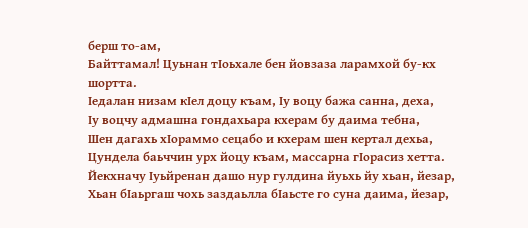берш то-ам,
Байттамал! Цуьнан тIоьхале бен йовзаза ларамхой бу-кх шортта.
Iедалан низам кIел доцу къам, Iу воцу бажа санна, деха,
Iу воцчу адмашна гондахьара кхерам бу даима тебна,
Шен дагахь хIораммо сецабо и кхерам шен кертал дехьа,
Цундела баьччин урх йоцу къам, массарна гIорасиз хетта.
Йекхначу Iуьйренан дашо нур гулдина йуьхь йу хьан, йезар,
Хьан бIаьргаш чохь заздаьлла бIаьсте го суна даима, йезар,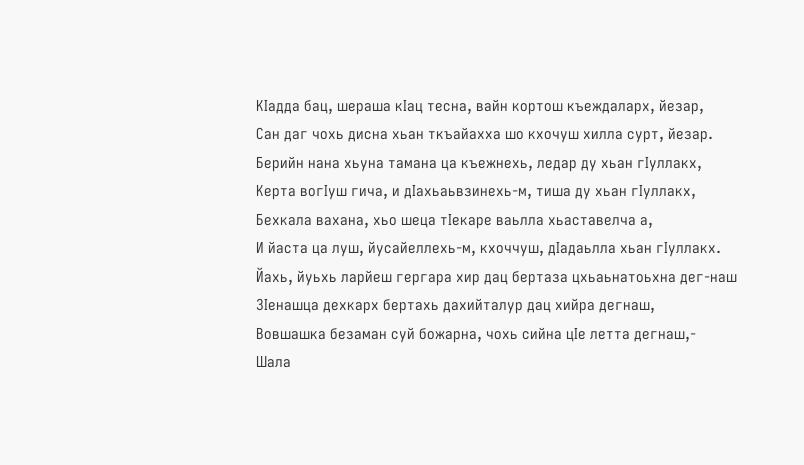КIадда бац, шераша кIац тесна, вайн кортош къеждаларх, йезар,
Сан даг чохь дисна хьан ткъайахха шо кхочуш хилла сурт, йезар.
Берийн нана хьуна тамана ца къежнехь, ледар ду хьан гIуллакх,
Керта вогIуш гича, и дIахьаьвзинехь-м, тиша ду хьан гIуллакх,
Бехкала вахана, хьо шеца тIекаре ваьлла хьаставелча а,
И йаста ца луш, йусайеллехь-м, кхоччуш, дIадаьлла хьан гIуллакх.
Йахь, йуьхь ларйеш гергара хир дац бертаза цхьаьнатоьхна дег-наш
ЗIенашца дехкарх бертахь дахийталур дац хийра дегнаш,
Вовшашка безаман суй божарна, чохь сийна цIе летта дегнаш,-
Шала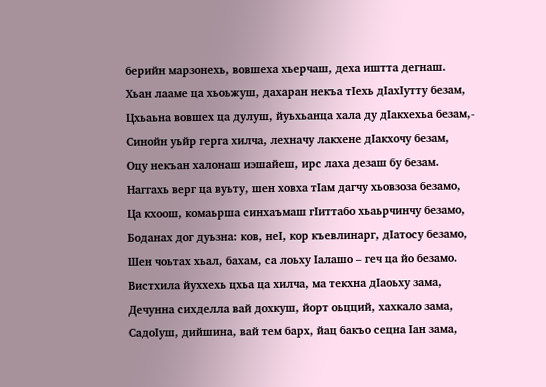берийн марзонехь, вовшеха хьерчаш, деха иштта дегнаш.
Хьан лааме ца хьоьжуш, дахаран некъа тIехь дIахIутту безам,
Цхьаьна вовшех ца дулуш, йуьхьанца хала ду дIакхехьа безам,-
Синойн уьйр герга хилча, лехначу лакхене дIакхочу безам,
Оцу некъан халонаш иэшайеш, ирс лаха дезаш бу безам.
Наггахь верг ца вуьту, шен ховха тIам дагчу хьовзоза безамо,
Ца кхоош, комаьрша синхаъмаш гIиттабо хьаьрчинчу безамо,
Боданах дог дуьзна: ков, неI, кор къевлинарг, дIатосу безамо,
Шен чоьтах хьал, бахам, са лоьху Iалашо – геч ца йо безамо.
Вистхила йуххехь цхьа ца хилча, ма текхна дIаоьху зама,
Дечунна сихделла вай дохкуш, йорт оьцций, хахкало зама,
СадоIуш, дийшина, вай тем барх, йац бакъо сецна Iан зама,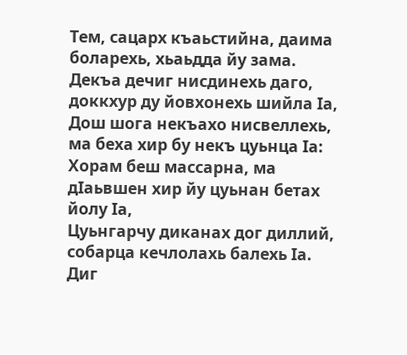Тем, сацарх къаьстийна, даима боларехь, хьаьдда йу зама.
Декъа дечиг нисдинехь даго, доккхур ду йовхонехь шийла Iа,
Дош шога некъахо нисвеллехь, ма беха хир бу некъ цуьнца Iа:
Хорам беш массарна, ма дIаьвшен хир йу цуьнан бетах йолу Iа,
Цуьнгарчу диканах дог диллий, собарца кечлолахь балехь Iа.
Диг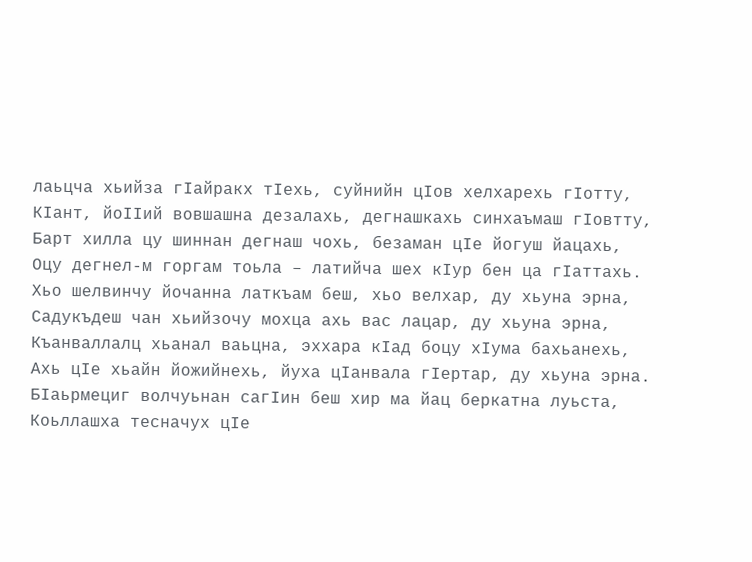лаьцча хьийза гIайракх тIехь, суйнийн цIов хелхарехь гIотту,
КIант, йоIIий вовшашна дезалахь, дегнашкахь синхаъмаш гIовтту,
Барт хилла цу шиннан дегнаш чохь, безаман цIе йогуш йацахь,
Оцу дегнел-м горгам тоьла – латийча шех кIур бен ца гIаттахь.
Хьо шелвинчу йочанна латкъам беш, хьо велхар, ду хьуна эрна,
Садукъдеш чан хьийзочу мохца ахь вас лацар, ду хьуна эрна,
Къанваллалц хьанал ваьцна, эххара кIад боцу хIума бахьанехь,
Ахь цIе хьайн йожийнехь, йуха цIанвала гIертар, ду хьуна эрна.
БIаьрмециг волчуьнан сагIин беш хир ма йац беркатна луьста,
Коьллашха тесначух цIе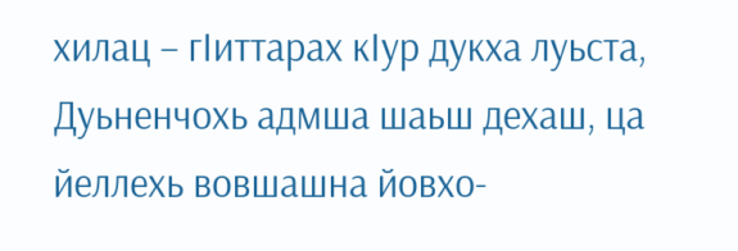хилац – гIиттарах кIур дукха луьста,
Дуьненчохь адмша шаьш дехаш, ца йеллехь вовшашна йовхо-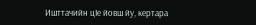Ишттачийн цIе йовш йу, кертара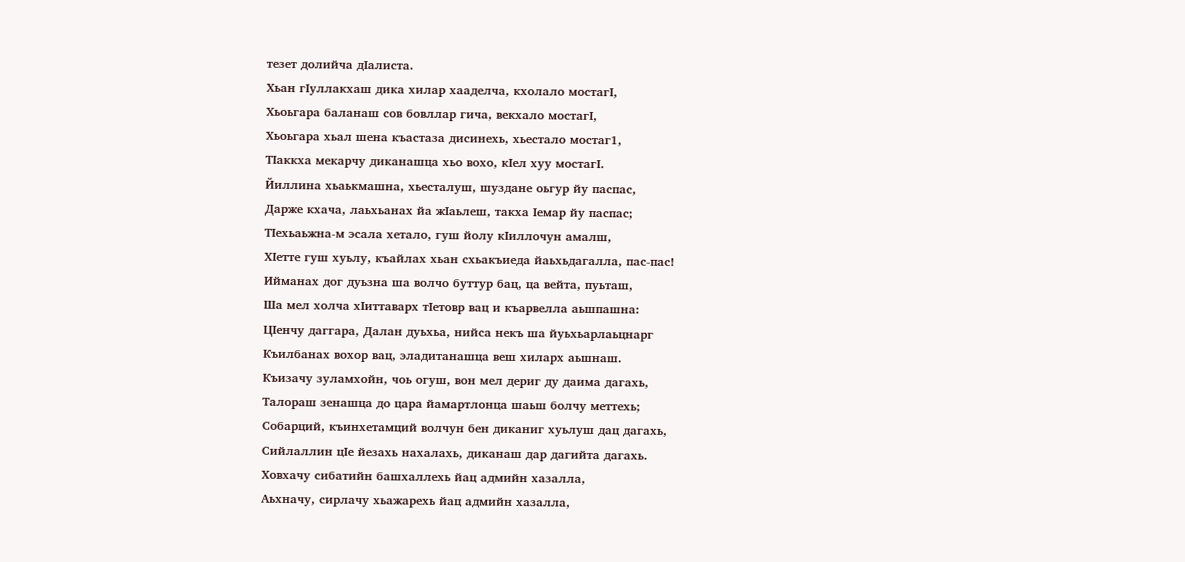тезет долийча дIалиста.
Хьан гIуллакхаш дика хилар хааделча, кхолало мостагI,
Хьоьгара баланаш сов бовллар гича, векхало мостагI,
Хьоьгара хьал шена къастаза дисинехь, хьестало мостаг1,
ТIаккха мекарчу диканашца хьо вохо, кIел хуу мостагI.
Йиллина хьаькмашна, хьесталуш, шуздане оьгур йу паспас,
Дарже кхача, лаьхьанах йа жIаьлеш, такха Iемар йу паспас;
ТIехьаьжна-м эсала хетало, гуш йолу кIиллочун амалш,
ХIетте гуш хуьлу, къайлах хьан схьакъиеда йаьхьдагалла, пас-пас!
Ийманах дог дуьзна ша волчо буттур бац, ца вейта, пуьташ,
Ша мел холча хIиттаварх тIетовр вац и къарвелла аьшпашна:
ЦIенчу даггара, Далан дуьхьа, нийса некъ ша йуьхьарлаьцнарг
Къилбанах вохор вац, эладитанашца веш хиларх аьшнаш.
Къизачу зуламхойн, чоь огуш, вон мел дериг ду даима дагахь,
Талораш зенашца до цара йамартлонца шаьш болчу меттехь;
Собарций, къинхетамций волчун бен диканиг хуьлуш дац дагахь,
Сийлаллин цIе йезахь нахалахь, диканаш дар дагийта дагахь.
Ховхачу сибатийн башхаллехь йац адмийн хазалла,
Аьхначу, сирлачу хьажарехь йац адмийн хазалла,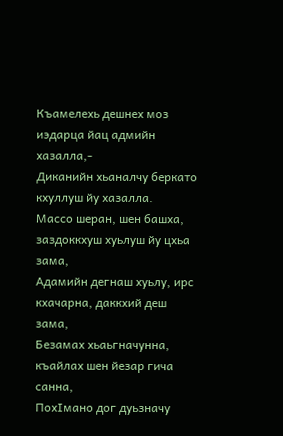Къамелехь дешнех моз иэдарца йац адмийн хазалла,-
Диканийн хьаналчу беркато кхуллуш йу хазалла.
Массо шеран, шен башха, заздоккхуш хуьлуш йу цхьа зама,
Адамийн дегнаш хуьлу, ирс кхачарна, даккхий деш зама,
Безамах хьаьгначунна, къайлах шен йезар гича санна,
ПохIмано дог дуьзначу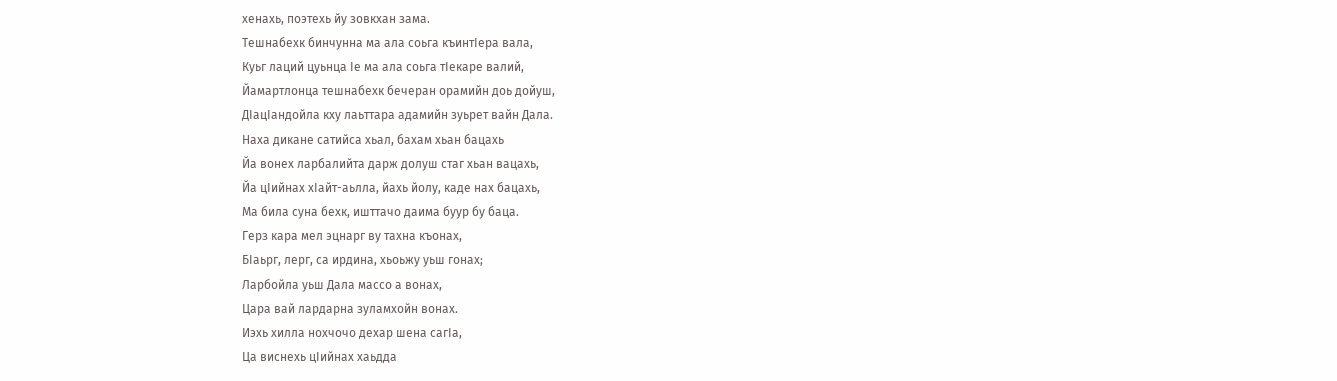хенахь, поэтехь йу зовкхан зама.
Тешнабехк бинчунна ма ала соьга къинтIера вала,
Куьг лаций цуьнца Iе ма ала соьга тIекаре валий,
Йамартлонца тешнабехк бечеран орамийн доь дойуш,
ДIацIандойла кху лаьттара адамийн зуьрет вайн Дала.
Наха дикане сатийса хьал, бахам хьан бацахь
Йа вонех ларбалийта дарж долуш стаг хьан вацахь,
Йа цIийнах хIайт-аьлла, йахь йолу, каде нах бацахь,
Ма била суна бехк, ишттачо даима буур бу баца.
Герз кара мел эцнарг ву тахна къонах,
БIаьрг, лерг, са ирдина, хьоьжу уьш гонах;
Ларбойла уьш Дала массо а вонах,
Цара вай лардарна зуламхойн вонах.
Иэхь хилла нохчочо дехар шена сагIа,
Ца виснехь цIийнах хаьдда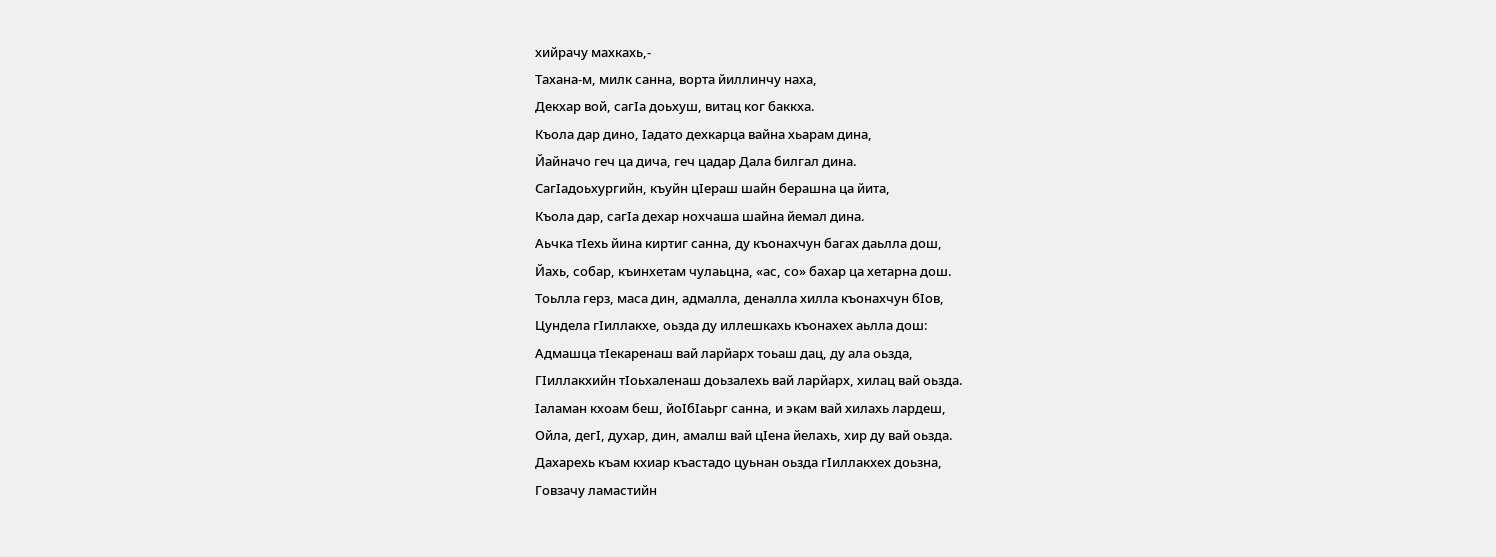хийрачу махкахь,-
Тахана-м, милк санна, ворта йиллинчу наха,
Декхар вой, сагIа доьхуш, витац ког баккха.
Къола дар дино, Iадато дехкарца вайна хьарам дина,
Йайначо геч ца дича, геч цадар Дала билгал дина.
СагIадоьхургийн, къуйн цIераш шайн берашна ца йита,
Къола дар, сагIа дехар нохчаша шайна йемал дина.
Аьчка тIехь йина киртиг санна, ду къонахчун багах даьлла дош,
Йахь, собар, къинхетам чулаьцна, «ас, со» бахар ца хетарна дош.
Тоьлла герз, маса дин, адмалла, деналла хилла къонахчун бIов,
Цундела гIиллакхе, оьзда ду иллешкахь къонахех аьлла дош:
Адмашца тIекаренаш вай ларйарх тоьаш дац, ду ала оьзда,
ГIиллакхийн тIоьхаленаш доьзалехь вай ларйарх, хилац вай оьзда.
Iаламан кхоам беш, йоIбIаьрг санна, и экам вай хилахь лардеш,
Ойла, дегI, духар, дин, амалш вай цIена йелахь, хир ду вай оьзда.
Дахарехь къам кхиар къастадо цуьнан оьзда гIиллакхех доьзна,
Говзачу ламастийн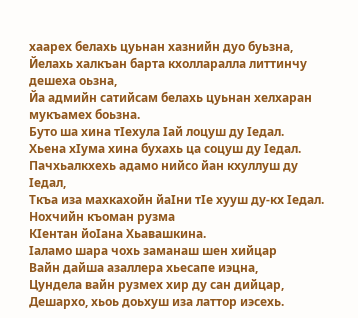хаарех белахь цуьнан хазнийн дуо буьзна,
Йелахь халкъан барта кхолларалла литтинчу дешеха оьзна,
Йа адмийн сатийсам белахь цуьнан хелхаран мукъамех боьзна.
Буто ша хина тIехула Iай лоцуш ду Iедал.
Хьена хIума хина бухахь ца соцуш ду Iедал.
Пачхьалкхехь адамо нийсо йан кхуллуш ду Iедал,
Ткъа иза махкахойн йаIни тIе хууш ду-кх Iедал.
Нохчийн къоман рузма
КIентан йоIана Хьавашкина.
Iаламо шара чохь заманаш шен хийцар
Вайн дайша азаллера хьесапе иэцна,
Цундела вайн рузмех хир ду сан дийцар,
Дешархо, хьоь доьхуш иза латтор иэсехь.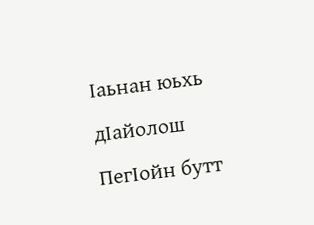Iаьнан юьхь дIайолош ПегIойн бутт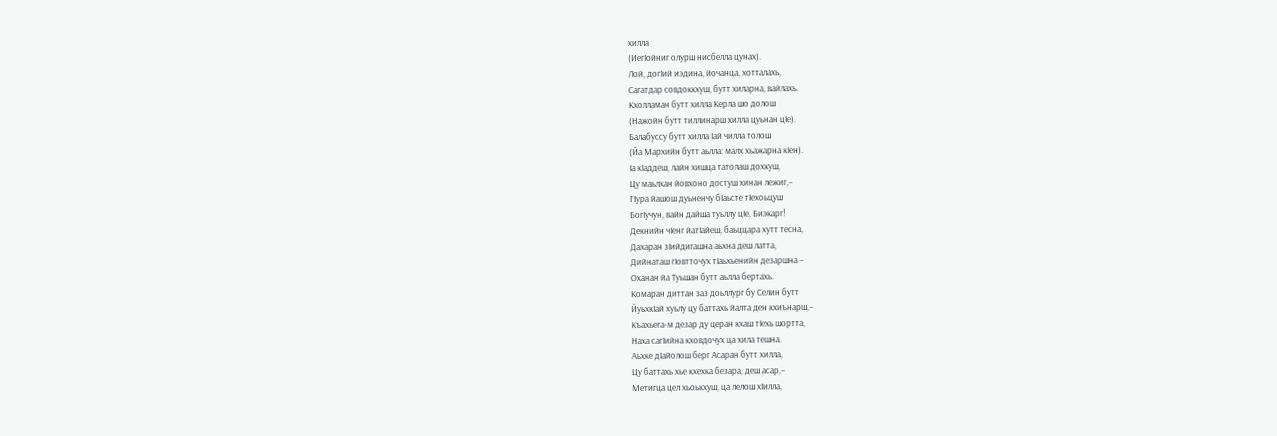хилла
(ИегIойниг олурш нисбелла цунах).
Лой, догIий иэдина, йочанца, хотталахь,
Сагатдар совдоккхуш, бутт хиларна, вайлахь.
Кхолламан бутт хилла Керла шо долош
(Нажойн бутт тиллинарш хилла цуьнан цIе).
Балабуссу бутт хилла Iай чилла толош
(Йа Мархийн бутт аьлла: малх хьажарна кIен).
Iа кIаддеш, лайн хишца татолаш дохкуш,
Цу маьлхан йовхоно достуш хинан лежиг,–
ГIура йашош дуьненчу бIаьсте тIехоьцуш
БогIучун, вайн дайша туьллу цIе, Биэкарг!
Декнийн чIенг йатIайеш, баьццара хутт тесна,
Дахаран зIийдигашна аьхна деш латта,
Дийнаташ гIовтточух тIаьхьенийн дезаршна –
Оханан йа Туьшан бутт аьлла бертахь.
Комаран диттан заз доьллург бу Селин бутт
ЙуьхкIай хуьлу цу баттахь йалта ден кхиънарш,–
Къахьега-м дезар ду церан кхаш тIехь шортта,
Наха сагIийна кховдочух ца хила тешна.
Аьхке дIайолош берг Асаран бутт хилла,
Цу баттахь хье кхехка безара, деш асар,–
Метигца цел хьоькхуш, ца лелош хIилла,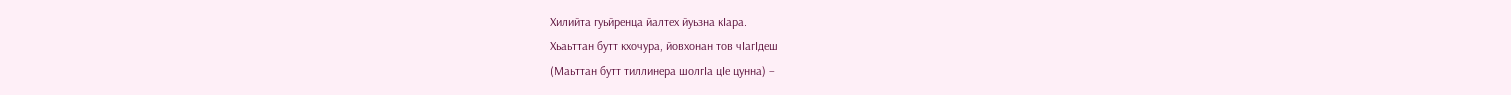Хилийта гуьйренца йалтех йуьзна кIара.
Хьаьттан бутт кхочура, йовхонан тов чIагIдеш
(Маьттан бутт тиллинера шолгIа цIе цунна) –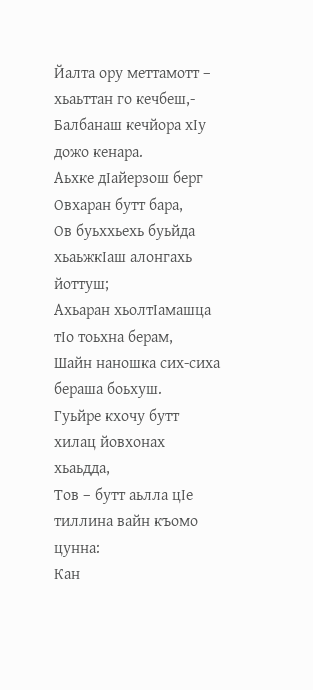Йалта ору меттамотт – хьаьттан го кечбеш,-
Балбанаш кечйора хIу дожо кенара.
Аьхке дIайерзош берг Овхаран бутт бара,
Ов буьххьехь буьйда хьаьжкIаш алонгахь йоттуш;
Ахьаран хьолтIамашца тIо тоьхна берам,
Шайн наношка сих-сиха бераша боьхуш.
Гуьйре кхочу бутт хилац йовхонах хьаьдда,
Тов – бутт аьлла цIе тиллина вайн къомо цунна:
Кан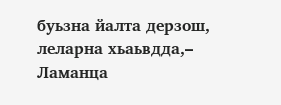буьзна йалта дерзош, леларна хьаьвдда,–
Ламанца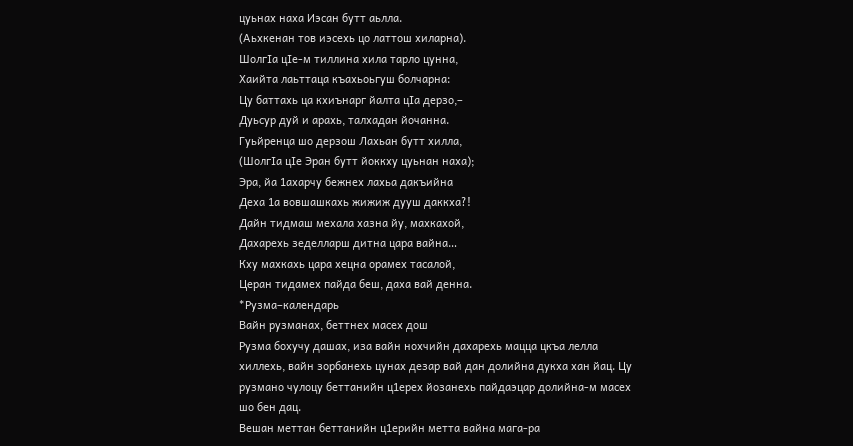цуьнах наха Иэсан бутт аьлла.
(Аьхкенан тов иэсехь цо латтош хиларна).
ШолгIа цIе-м тиллина хила тарло цунна,
Хаийта лаьттаца къахьоьгуш болчарна:
Цу баттахь ца кхиънарг йалта цIа дерзо,–
Дуьсур дуй и арахь, талхадан йочанна.
Гуьйренца шо дерзош Лахьан бутт хилла,
(ШолгIа цIе Эран бутт йоккху цуьнан наха);
Эра, йа 1ахарчу бежнех лахьа дакъийна
Деха 1а вовшашкахь жижиж дууш даккха?!
Дайн тидмаш мехала хазна йу, махкахой,
Дахарехь зеделларш дитна цара вайна…
Кху махкахь цара хецна орамех тасалой,
Церан тидамех пайда беш, даха вай денна.
*Рузма–календарь
Вайн рузманах, беттнех масех дош
Рузма бохучу дашах, иза вайн нохчийн дахарехь мацца цкъа лелла хиллехь, вайн зорбанехь цунах дезар вай дан долийна дукха хан йац. Цу рузмано чулоцу беттанийн ц1ерех йозанехь пайдаэцар долийна-м масех шо бен дац.
Вешан меттан беттанийн ц1ерийн метта вайна мага-ра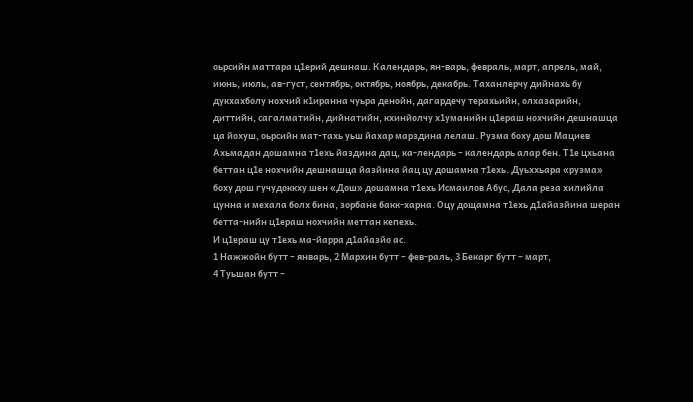оьрсийн маттара ц1ерий дешнаш. Календарь, ян-варь, февраль, март, апрель, май, июнь, июль, ав-густ, сентябрь, октябрь, ноябрь, декабрь. Таханлерчу дийнахь бу дукхахболу нохчий к1иранна чуьра денойн, дагардечу терахьийн, олхазарийн, диттийн, сагалматийн, дийнатийн, кхинйолчу х1уманийн ц1ераш нохчийн дешнашца ца йохуш, оьрсийн мат-тахь уьш йахар марздина лелаш. Рузма боху дош Мациев Ахьмадан дошамна т1ехь йаздина дац, ка-лендарь – календарь алар бен. Т1е цхьана беттан ц1е нохчийн дешнашца йазйина йац цу дошамна т1ехь. Дуьххьара «рузма» боху дош гучудоккху шен «Дош» дошамна т1ехь Исмаилов Абус, Дала реза хилийла цунна и мехала болх бина, зорбане бакк-харна. Оцу дощамна т1ехь д1айазйина шеран бетта-нийн ц1ераш нохчийн меттан кепехь.
И ц1ераш цу т1ехь ма-йарра д1айазйо ас.
1 Нажжойн бутт – январь, 2 Мархин бутт – фев-раль, 3 Бекарг бутт – март,
4 Туьшан бутт –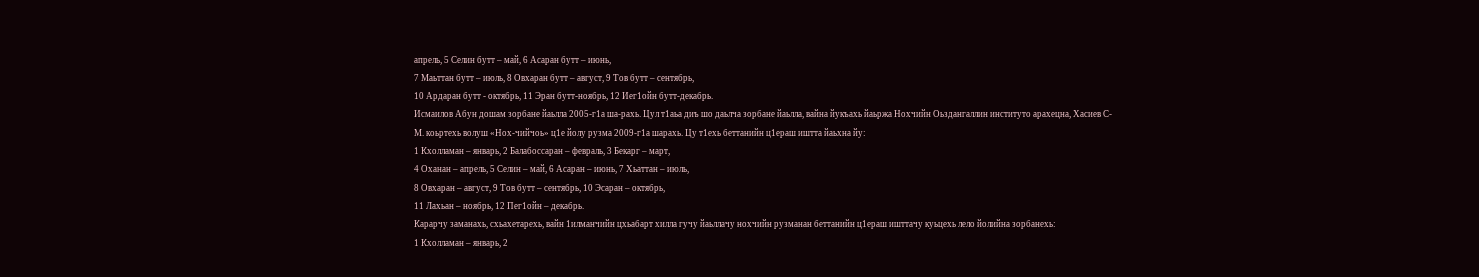апрель, 5 Селин бутт – май, 6 Асаран бутт – июнь,
7 Маьттан бутт – июль, 8 Овхаран бутт – август, 9 Тов бутт – сентябрь,
10 Ардаран бутт - октябрь, 11 Эран бутт-ноябрь, 12 Иег1ойн бутт-декабрь.
Исмаилов Абун дошам зорбане йаьлла 2005-г1а ша-рахь. Цул т1аьа диъ шо даьлча зорбане йаьлла, вайна йукъахь йаьржа Нохчийн Оьздангаллин институто арахецна, Хасиев С- М. коьртехь волуш «Нох-чийчоь» ц1е йолу рузма 2009-г1а шарахь. Цу т1ехь беттанийн ц1ераш иштта йаьхна йу:
1 Кхолламан – январь, 2 Балабоссаран – февраль, 3 Бекарг – март,
4 Оханан – апрель, 5 Селин – май, 6 Асаран – июнь, 7 Хьаттан – июль,
8 Овхаран – август, 9 Тов бутт – сентябрь, 10 Эсаран – октябрь,
11 Лахьан – ноябрь, 12 Пег1ойн – декабрь.
Карарчу заманахь, схьахетарехь, вайн 1илманчийн цхьабарт хилла гучу йаьллачу нохчийн рузманан беттанийн ц1ераш ишттачу куьцехь лело йолийна зорбанехь:
1 Кхолламан – январь, 2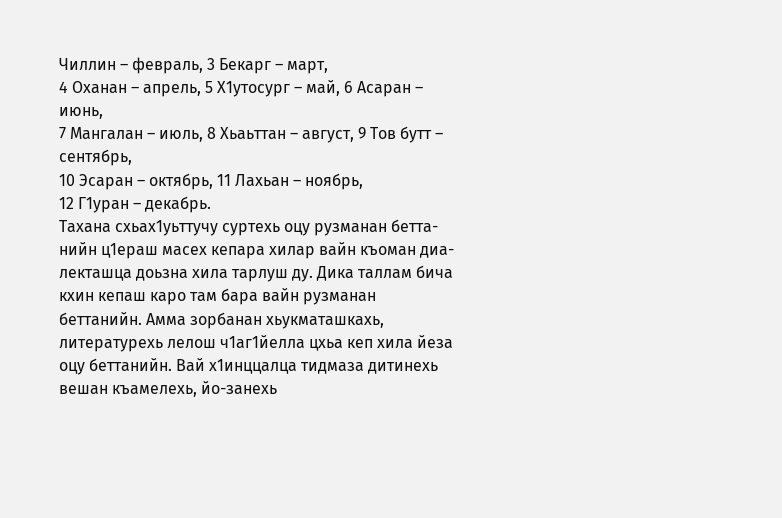Чиллин – февраль, 3 Бекарг – март,
4 Оханан – апрель, 5 Х1утосург – май, 6 Асаран – июнь,
7 Мангалан – июль, 8 Хьаьттан – август, 9 Тов бутт – сентябрь,
10 Эсаран – октябрь, 11 Лахьан – ноябрь,
12 Г1уран – декабрь.
Тахана схьах1уьттучу суртехь оцу рузманан бетта-нийн ц1ераш масех кепара хилар вайн къоман диа-лекташца доьзна хила тарлуш ду. Дика таллам бича кхин кепаш каро там бара вайн рузманан беттанийн. Амма зорбанан хьукматашкахь, литературехь лелош ч1аг1йелла цхьа кеп хила йеза оцу беттанийн. Вай х1инццалца тидмаза дитинехь вешан къамелехь, йо-занехь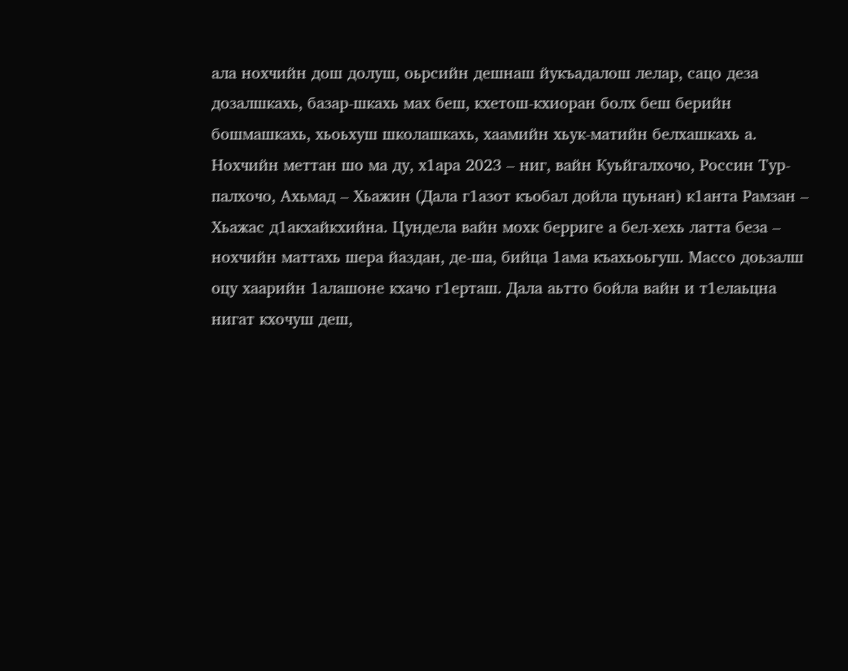ала нохчийн дош долуш, оьрсийн дешнаш йукъадалош лелар, сацо деза дозалшкахь, базар-шкахь мах беш, кхетош-кхиоран болх беш берийн бошмашкахь, хьоьхуш школашкахь, хаамийн хьук-матийн белхашкахь а. Нохчийн меттан шо ма ду, х1ара 2023 – ниг, вайн Куьйгалхочо, Россин Тур-палхочо, Ахьмад – Хьажин (Дала г1азот къобал дойла цуьнан) к1анта Рамзан – Хьажас д1акхайкхийна. Цундела вайн мохк берриге а бел-хехь латта беза – нохчийн маттахь шера йаздан, де-ша, бийца 1ама къахьоьгуш. Массо доьзалш оцу хаарийн 1алашоне кхачо г1ерташ. Дала аьтто бойла вайн и т1елаьцна нигат кхочуш деш,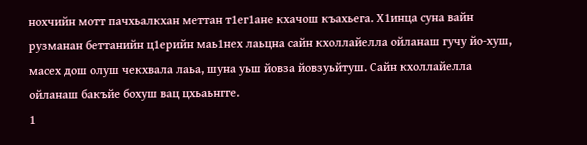нохчийн мотт пачхьалкхан меттан т1ег1ане кхачош къахьега. Х1инца суна вайн рузманан беттанийн ц1ерийн маь1нех лаьцна сайн кхоллайелла ойланаш гучу йо-хуш, масех дош олуш чекхвала лаьа, шуна уьш йовза йовзуьйтуш. Сайн кхоллайелла ойланаш бакъйе бохуш вац цхьаьнгге.
1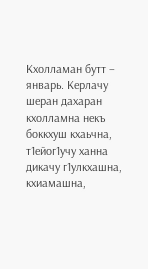Кхолламан бутт – январь. Керлачу шеран дахаран кхолламна некъ боккхуш кхаьчна, т1ейог1учу ханна дикачу г1улкхашна, кхиамашна,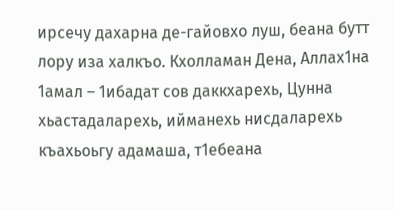ирсечу дахарна де-гайовхо луш, беана бутт лору иза халкъо. Кхолламан Дена, Аллах1на 1амал – 1ибадат сов даккхарехь, Цунна хьастадаларехь, ийманехь нисдаларехь къахьоьгу адамаша, т1ебеана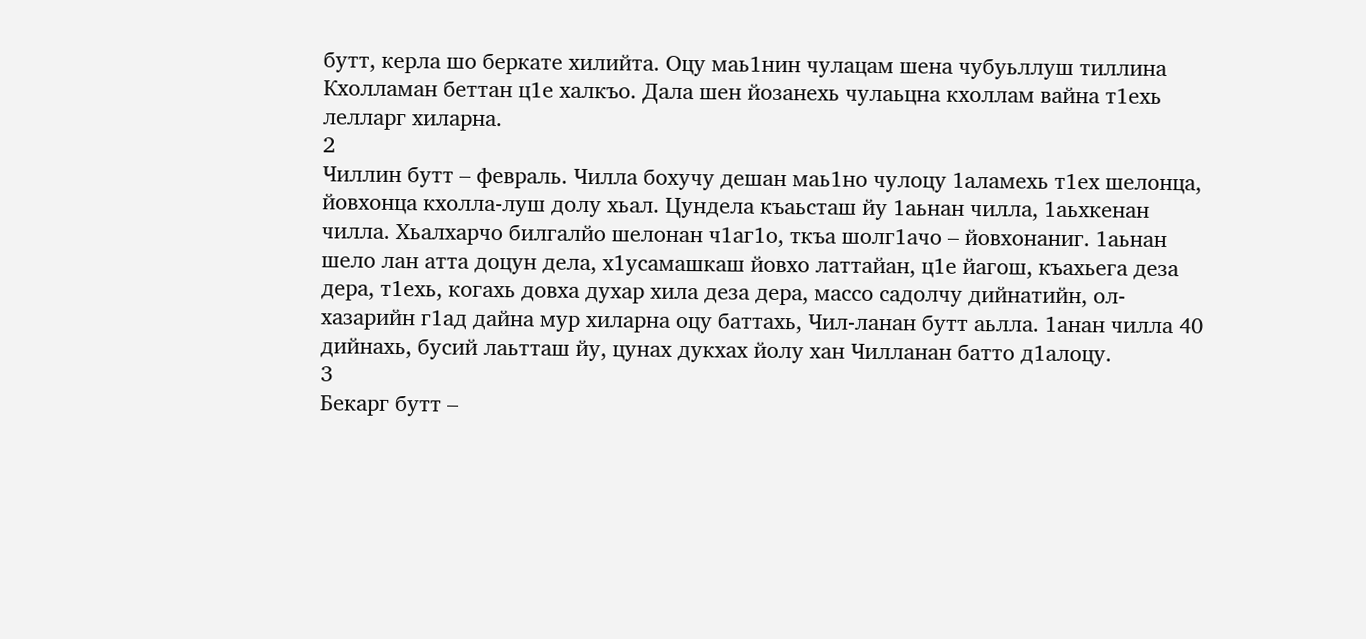бутт, керла шо беркате хилийта. Оцу маь1нин чулацам шена чубуьллуш тиллина Кхолламан беттан ц1е халкъо. Дала шен йозанехь чулаьцна кхоллам вайна т1ехь лелларг хиларна.
2
Чиллин бутт – февраль. Чилла бохучу дешан маь1но чулоцу 1аламехь т1ех шелонца, йовхонца кхолла-луш долу хьал. Цундела къаьсташ йу 1аьнан чилла, 1аьхкенан чилла. Хьалхарчо билгалйо шелонан ч1аг1о, ткъа шолг1ачо – йовхонаниг. 1аьнан шело лан атта доцун дела, х1усамашкаш йовхо латтайан, ц1е йагош, къахьега деза дера, т1ехь, когахь довха духар хила деза дера, массо садолчу дийнатийн, ол-хазарийн г1ад дайна мур хиларна оцу баттахь, Чил-ланан бутт аьлла. 1анан чилла 40 дийнахь, бусий лаьтташ йу, цунах дукхах йолу хан Чилланан батто д1алоцу.
3
Бекарг бутт –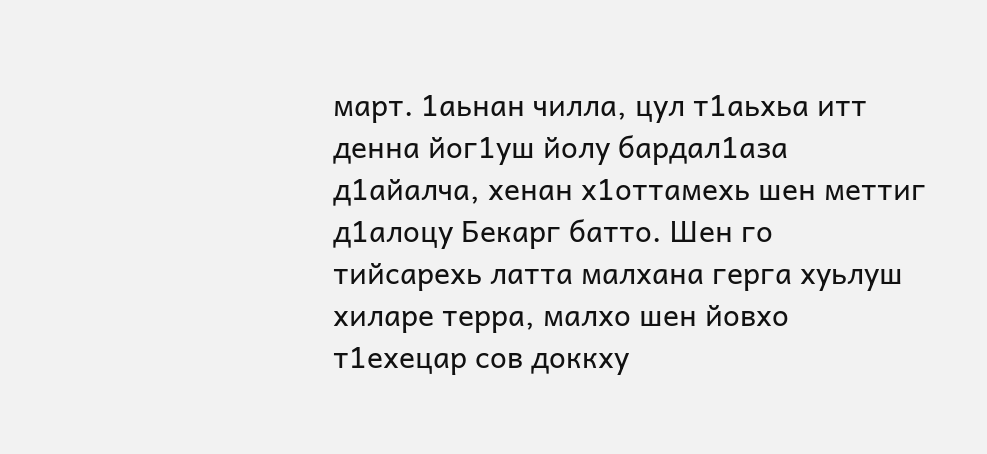март. 1аьнан чилла, цул т1аьхьа итт денна йог1уш йолу бардал1аза д1айалча, хенан х1оттамехь шен меттиг д1алоцу Бекарг батто. Шен го тийсарехь латта малхана герга хуьлуш хиларе терра, малхо шен йовхо т1ехецар сов доккху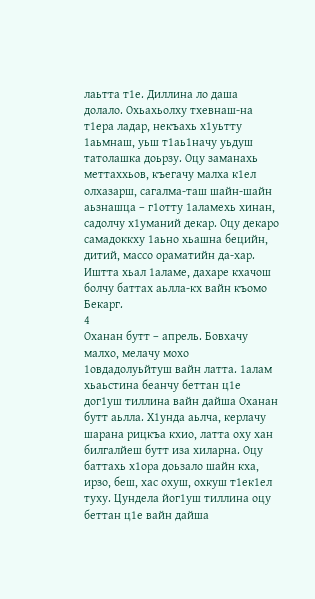лаьтта т1е. Диллина ло даша долало. Охьахьолху тхевнаш-на т1ера ладар, некъахь х1уьтту 1аьмнаш, уьш т1аь1начу уьдуш татолашка доьрзу. Оцу заманахь меттаххьов, къегачу малха к1ел олхазарш, сагалма-таш шайн-шайн аьзнашца – г1отту 1аламехь хинан, садолчу х1уманий декар. Оцу декаро самадоккху 1аьно хьашна бецийн, дитий, массо ораматийн да-хар. Иштта хьал 1аламе, дахаре кхачош болчу баттах аьлла-кх вайн къомо Бекарг.
4
Оханан бутт – апрель. Бовхачу малхо, мелачу мохо 1овдадолуьйтуш вайн латта. 1алам хьаьстина беанчу беттан ц1е дог1уш тиллина вайн дайша Оханан бутт аьлла. Х1унда аьлча, керлачу шарана рицкъа кхио, латта оху хан билгалйеш бутт иза хиларна. Оцу баттахь х1ора доьзало шайн кха, ирзо, беш, хас охуш, охкуш т1ек1ел туху. Цундела йог1уш тиллина оцу беттан ц1е вайн дайша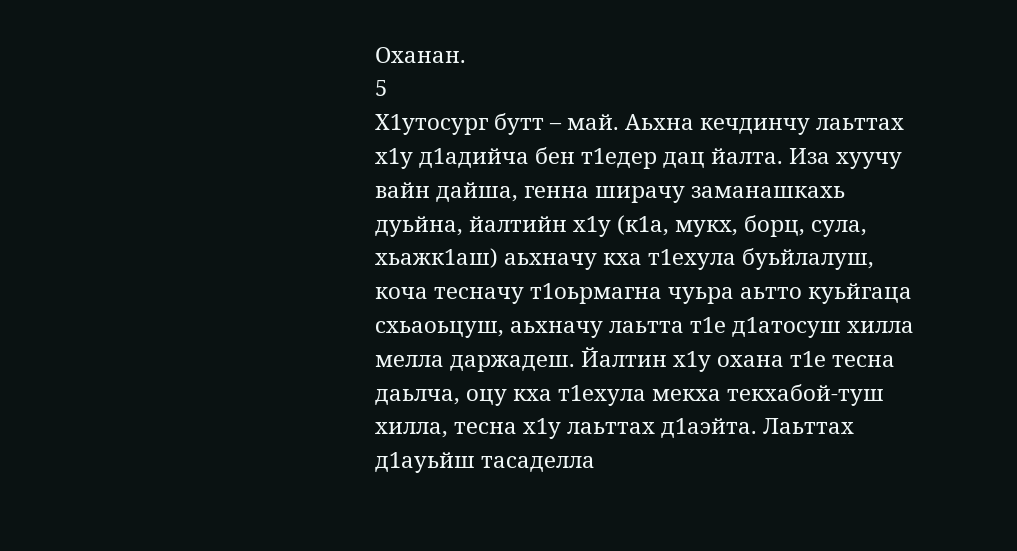Оханан.
5
Х1утосург бутт – май. Аьхна кечдинчу лаьттах х1у д1адийча бен т1едер дац йалта. Иза хуучу вайн дайша, генна ширачу заманашкахь дуьйна, йалтийн х1у (к1а, мукх, борц, сула, хьажк1аш) аьхначу кха т1ехула буьйлалуш, коча тесначу т1оьрмагна чуьра аьтто куьйгаца схьаоьцуш, аьхначу лаьтта т1е д1атосуш хилла мелла даржадеш. Йалтин х1у охана т1е тесна даьлча, оцу кха т1ехула мекха текхабой-туш хилла, тесна х1у лаьттах д1аэйта. Лаьттах д1ауьйш тасаделла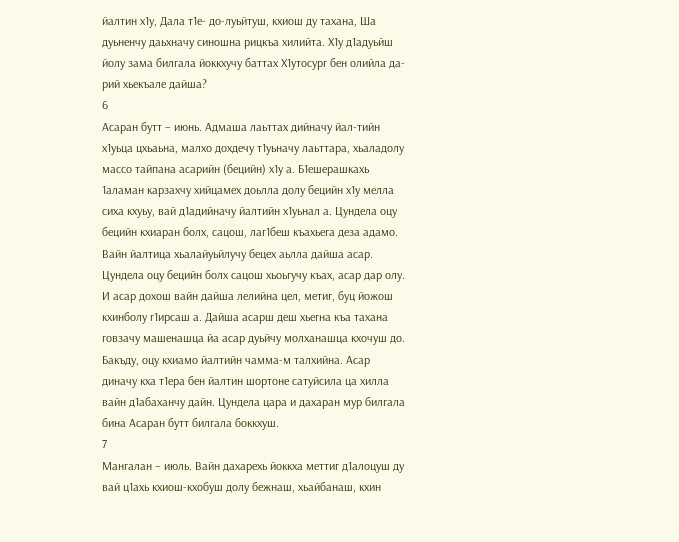йалтин х1у, Дала т1е- до-луьйтуш, кхиош ду тахана, Ша дуьненчу даьхначу синошна рицкъа хилийта. Х1у д1адуьйш йолу зама билгала йоккхучу баттах Х1утосург бен олийла да-рий хьекъале дайша?
6
Асаран бутт – июнь. Адмаша лаьттах дийначу йал-тийн х1уьца цхьаьна, малхо дохдечу т1уьначу лаьттара, хьаладолу массо тайпана асарийн (бецийн) х1у а. Б1ешерашкахь 1аламан карзахчу хийцамех доьлла долу бецийн х1у мелла сиха кхуьу, вай д1адийначу йалтийн х1уьнал а. Цундела оцу бецийн кхиаран болх, сацош, лаг1беш къахьега деза адамо. Вайн йалтица хьалайуьйлучу бецех аьлла дайша асар. Цундела оцу бецийн болх сацош хьоьгучу къах, асар дар олу. И асар дохош вайн дайша лелийна цел, метиг, буц йожош кхинболу г1ирсаш а. Дайша асарш деш хьегна къа тахана говзачу машенашца йа асар дуьйчу молханашца кхочуш до. Бакъду, оцу кхиамо йалтийн чамма-м талхийна. Асар диначу кха т1ера бен йалтин шортоне сатуйсила ца хилла вайн д1абаханчу дайн. Цундела цара и дахаран мур билгала бина Асаран бутт билгала боккхуш.
7
Мангалан – июль. Вайн дахарехь йоккха меттиг д1алоцуш ду вай ц1ахь кхиош-кхобуш долу бежнаш, хьайбанаш, кхин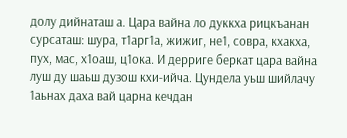долу дийнаташ а. Цара вайна ло дуккха рицкъанан сурсаташ: шура, т1арг1а, жижиг, не1, совра, кхакха, пух, мас, х1оаш, ц1ока. И дерриге беркат цара вайна луш ду шаьш дузош кхи-ийча. Цундела уьш шийлачу 1аьнах даха вай царна кечдан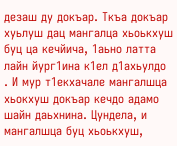дезаш ду докъар. Ткъа докъар хуьлуш дац мангалца хьоькхуш буц ца кечйича, 1аьно латта лайн йург1ина к1ел д1ахьулдо . И мур т1екхачале мангалшца хьокхуш докъар кечдо адамо шайн даьхнина. Цундела, и мангалшца буц хьоькхуш,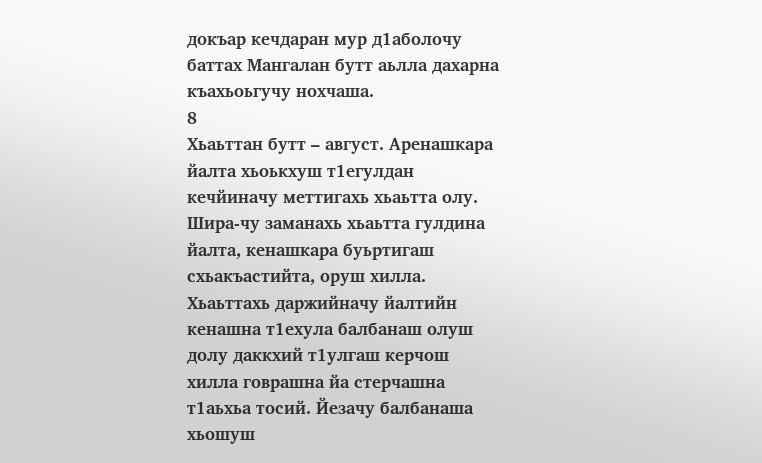докъар кечдаран мур д1аболочу баттах Мангалан бутт аьлла дахарна къахьоьгучу нохчаша.
8
Хьаьттан бутт – август. Аренашкара йалта хьоькхуш т1егулдан кечйиначу меттигахь хьаьтта олу. Шира-чу заманахь хьаьтта гулдина йалта, кенашкара буьртигаш схьакъастийта, оруш хилла. Хьаьттахь даржийначу йалтийн кенашна т1ехула балбанаш олуш долу даккхий т1улгаш керчош хилла говрашна йа стерчашна т1аьхьа тосий. Йезачу балбанаша хьошуш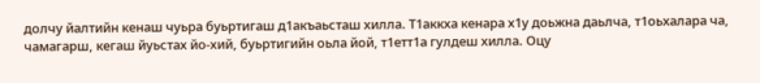долчу йалтийн кенаш чуьра буьртигаш д1акъаьсташ хилла. Т1аккха кенара х1у доьжна даьлча, т1оьхалара ча, чамагарш, кегаш йуьстах йо-хий, буьртигийн оьла йой, т1етт1а гулдеш хилла. Оцу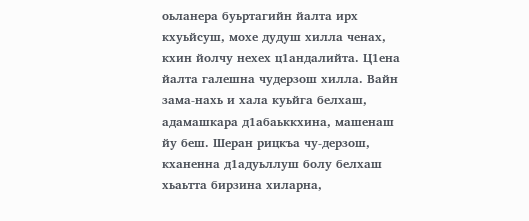оьланера буьртагийн йалта ирх кхуьйсуш, мохе дудуш хилла ченах, кхин йолчу нехех ц1андалийта. Ц1ена йалта галешна чудерзош хилла. Вайн зама-нахь и хала куьйга белхаш, адамашкара д1абаьккхина, машенаш йу беш. Шеран рицкъа чу-дерзош, кханенна д1адуьллуш болу белхаш хьаьтта бирзина хиларна,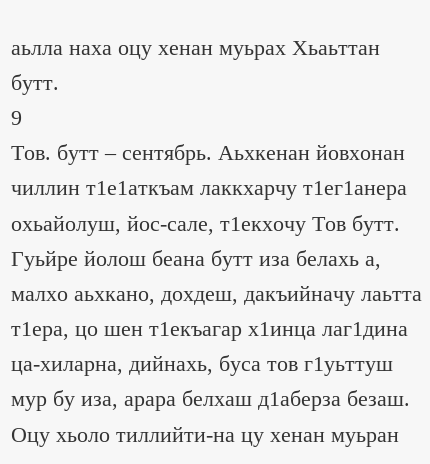аьлла наха оцу хенан муьрах Хьаьттан бутт.
9
Тов. бутт – сентябрь. Аьхкенан йовхонан чиллин т1е1аткъам лаккхарчу т1ег1анера охьайолуш, йос-сале, т1екхочу Тов бутт. Гуьйре йолош беана бутт иза белахь а, малхо аьхкано, дохдеш, дакъийначу лаьтта т1ера, цо шен т1екъагар х1инца лаг1дина ца-хиларна, дийнахь, буса тов г1уьттуш мур бу иза, арара белхаш д1аберза безаш. Оцу хьоло тиллийти-на цу хенан муьран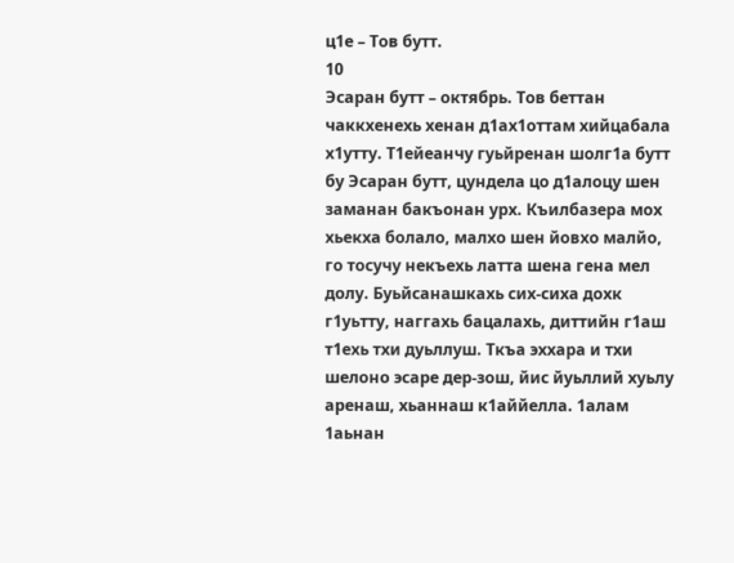ц1е – Тов бутт.
10
Эсаран бутт – октябрь. Тов беттан чаккхенехь хенан д1ах1оттам хийцабала х1утту. Т1ейеанчу гуьйренан шолг1а бутт бу Эсаран бутт, цундела цо д1алоцу шен заманан бакъонан урх. Къилбазера мох хьекха болало, малхо шен йовхо малйо, го тосучу некъехь латта шена гена мел долу. Буьйсанашкахь сих-сиха дохк г1уьтту, наггахь бацалахь, диттийн г1аш т1ехь тхи дуьллуш. Ткъа эххара и тхи шелоно эсаре дер-зош, йис йуьллий хуьлу аренаш, хьаннаш к1аййелла. 1алам 1аьнан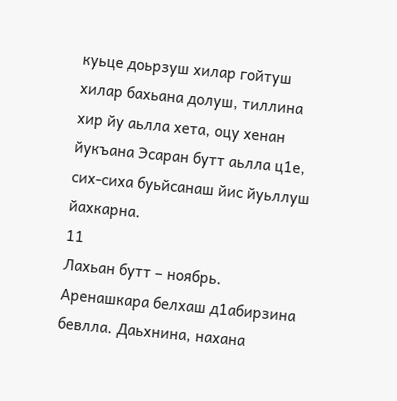куьце доьрзуш хилар гойтуш хилар бахьана долуш, тиллина хир йу аьлла хета, оцу хенан йукъана Эсаран бутт аьлла ц1е, сих-сиха буьйсанаш йис йуьллуш йахкарна.
11
Лахьан бутт – ноябрь. Аренашкара белхаш д1абирзина бевлла. Даьхнина, нахана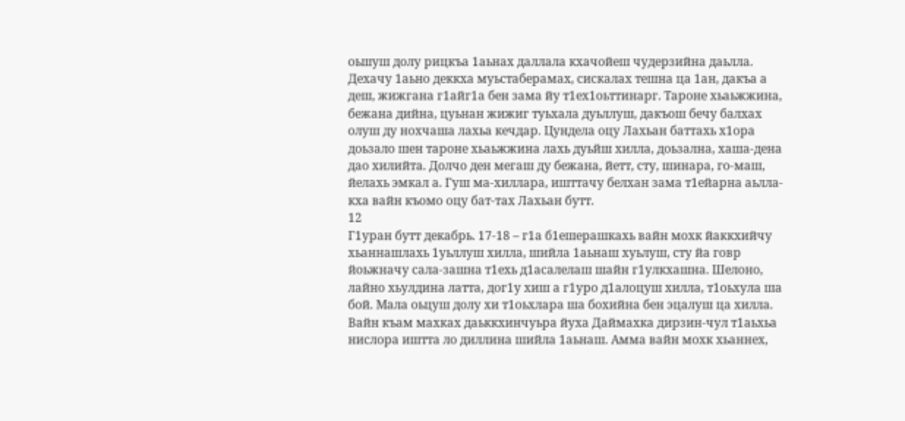оьшуш долу рицкъа 1аьнах даллала кхачойеш чудерзийна даьлла. Дехачу 1аьно деккха муьстаберамах, сискалах тешна ца 1ан, дакъа а деш, жижгана г1айг1а бен зама йу т1ех1оьттинарг. Тароне хьаьжжина, бежана дийна, цуьнан жижиг туьхала дуьллуш, дакъош бечу балхах олуш ду нохчаша лахьа кечдар. Цундела оцу Лахьан баттахь х1ора доьзало шен тароне хьаьжжина лахь дуьйш хилла, доьзална, хаша-дена дао хилийта. Долчо ден мегаш ду бежана, йетт, сту, шинара, го-маш, йелахь эмкал а. Гуш ма-хиллара, ишттачу белхан зама т1ейарна аьлла-кха вайн къомо оцу бат-тах Лахьан бутт.
12
Г1уран бутт декабрь. 17-18 – г1а б1ешерашкахь вайн мохк йаккхийчу хьаннашлахь 1уьллуш хилла, шийла 1аьнаш хуьлуш, сту йа говр йоьжначу сала-зашна т1ехь д1асалелаш шайн г1улкхашна. Шелоно, лайно хьулдина латта, дог1у хиш а г1уро д1алоцуш хилла, т1оьхула ша бой. Мала оьцуш долу хи т1оьхлара ша бохийна бен эцалуш ца хилла. Вайн къам махках даьккхинчуьра йуха Даймахка дирзин-чул т1аьхьа нислора иштта ло диллина шийла 1аьнаш. Амма вайн мохк хьаннех,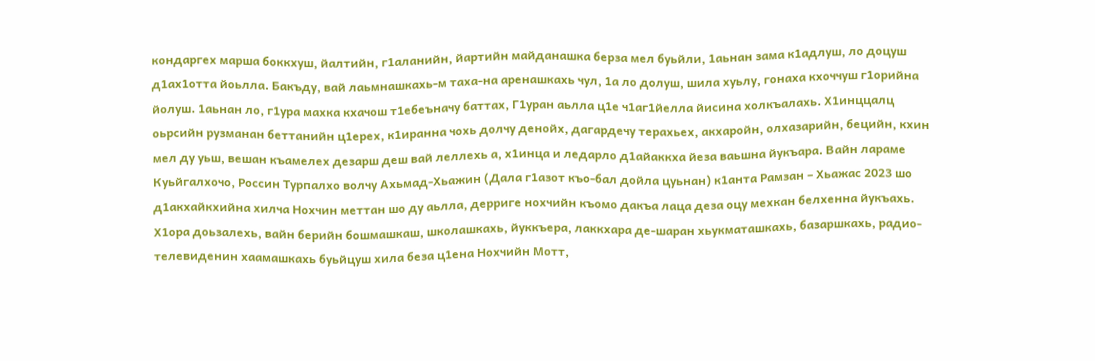кондаргех марша боккхуш, йалтийн, г1аланийн, йартийн майданашка берза мел буьйли, 1аьнан зама к1адлуш, ло доцуш д1ах1отта йоьлла. Бакъду, вай лаьмнашкахь-м таха-на аренашкахь чул, 1а ло долуш, шила хуьлу, гонаха кхоччуш г1орийна йолуш. 1аьнан ло, г1ура махка кхачош т1ебеъначу баттах, Г1уран аьлла ц1е ч1аг1йелла йисина холкъалахь. Х1инццалц оьрсийн рузманан беттанийн ц1ерех, к1иранна чохь долчу денойх, дагардечу терахьех, акхаройн, олхазарийн, бецийн, кхин мел ду уьш, вешан къамелех дезарш деш вай леллехь а, х1инца и ледарло д1айаккха йеза ваьшна йукъара. Вайн лараме Куьйгалхочо, Россин Турпалхо волчу Ахьмад-Хьажин (Дала г1азот къо-бал дойла цуьнан) к1анта Рамзан – Хьажас 2023 шо д1акхайкхийна хилча Нохчин меттан шо ду аьлла, дерриге нохчийн къомо дакъа лаца деза оцу мехкан белхенна йукъахь. Х1ора доьзалехь, вайн берийн бошмашкаш, школашкахь, йуккъера, лаккхара де-шаран хьукматашкахь, базаршкахь, радио-телевиденин хаамашкахь буьйцуш хила беза ц1ена Нохчийн Мотт,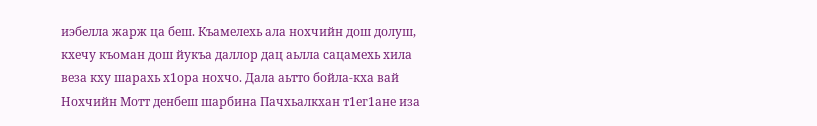иэбелла жарж ца беш. Къамелехь ала нохчийн дош долуш, кхечу къоман дош йукъа даллор дац аьлла сацамехь хила веза кху шарахь х1ора нохчо. Дала аьтто бойла-кха вай Нохчийн Мотт денбеш шарбина Пачхьалкхан т1ег1ане иза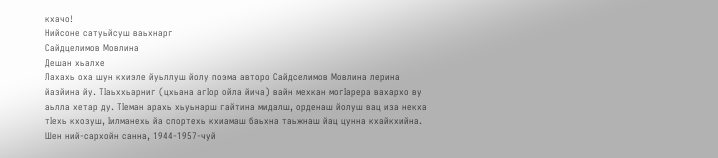кхачо!
Нийсоне сатуьйсуш ваьхнарг
Сайдцелимов Мовлина
Дешан хьалхе
Лахахь оха шун кхиэле йуьллуш йолу поэма авторо Сайдселимов Мовлина лерина йазйина йу. ТIаьххьарниг (цхьана агIор ойла йича) вайн мехкан могIарера вахархо ву аьлла хетар ду. ТIеман арахь хьуьнарш гайтина мидалш, орденаш йолуш вац иза некха тIехь кхозуш, Iилманехь йа спортехь кхиамаш баьхна таьжнаш йац цунна кхайкхийна. Шен ний-сархойн санна, 1944-1957-чуй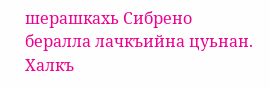шерашкахь Сибрено бералла лачкъийна цуьнан. Халкъ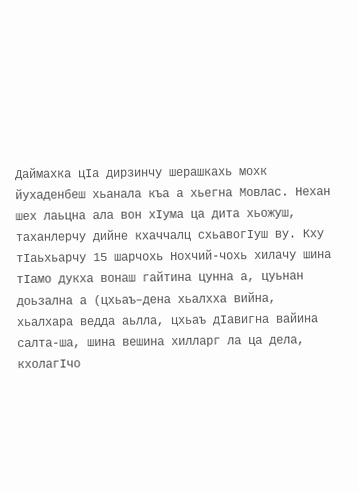Даймахка цIа дирзинчу шерашкахь мохк йухаденбеш хьанала къа а хьегна Мовлас. Нехан шех лаьцна ала вон хIума ца дита хьожуш, таханлерчу дийне кхаччалц схьавогIуш ву. Кху тIаьхьарчу 15 шарчохь Нохчий-чохь хилачу шина тIамо дукха вонаш гайтина цунна а, цуьнан доьзална а (цхьаъ–дена хьалхха вийна, хьалхара ведда аьлла, цхьаъ дIавигна вайина салта-ша, шина вешина хилларг ла ца дела, кхолагIчо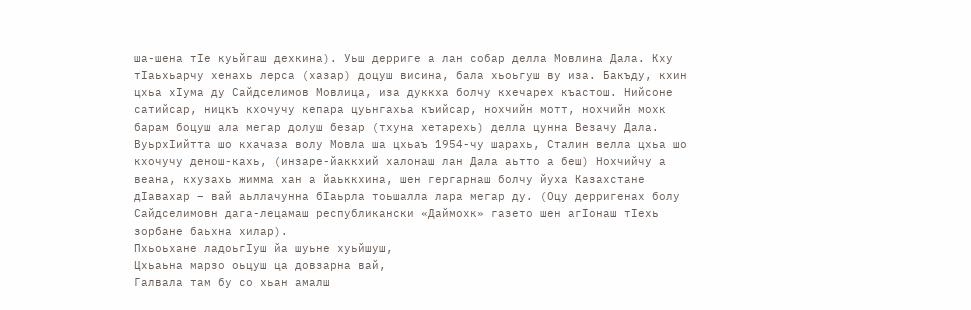ша-шена тIе куьйгаш дехкина). Уьш дерриге а лан собар делла Мовлина Дала. Кху тIаьхьарчу хенахь лерса (хазар) доцуш висина, бала хьоьгуш ву иза. Бакъду, кхин цхьа хIума ду Сайдселимов Мовлица, иза дуккха болчу кхечарех къастош. Нийсоне сатийсар, ницкъ кхочучу кепара цуьнгахьа къийсар, нохчийн мотт, нохчийн мохк барам боцуш ала мегар долуш безар (тхуна хетарехь) делла цунна Везачу Дала. ВуьрхIийтта шо кхачаза волу Мовла ша цхьаъ 1954-чу шарахь, Сталин велла цхьа шо кхочучу денош-кахь, (инзаре-йаккхий халонаш лан Дала аьтто а беш) Нохчийчу а веана, кхузахь жимма хан а йаьккхина, шен гергарнаш болчу йуха Казахстане дIавахар – вай аьллачунна бIаьрла тоьшалла лара мегар ду. (Оцу дерригенах болу Сайдселимовн дага-лецамаш республикански «Даймохк» газето шен агIонаш тIехь зорбане баьхна хилар).
Пхьоьхане ладоьгIуш йа шуьне хуьйшуш,
Цхьаьна марзо оьцуш ца довзарна вай,
Галвала там бу со хьан амалш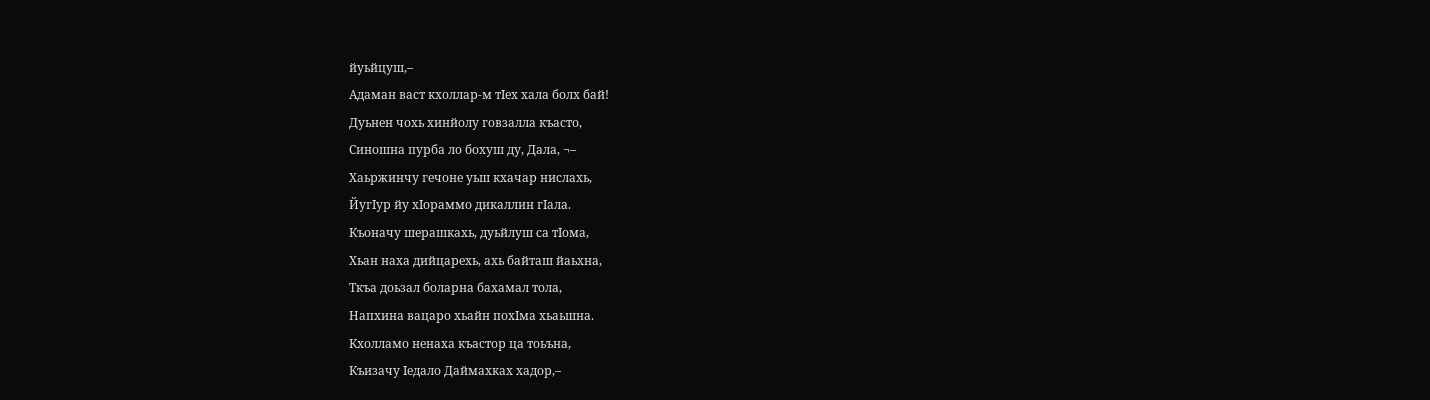йуьйцуш,–
Адаман васт кхоллар-м тIех хала болх бай!
Дуьнен чохь хинйолу говзалла къасто,
Синошна пурба ло бохуш ду, Дала, ¬–
Хаьржинчу гечоне уьш кхачар нислахь,
ЙугIур йу хIораммо дикаллин гIала.
Къоначу шерашкахь, дуьйлуш са тIома,
Хьан наха дийцарехь, ахь байташ йаьхна,
Ткъа доьзал боларна бахамал тола,
Напхина вацаро хьайн похIма хьаьшна.
Кхолламо ненаха къастор ца тоьъна,
Къизачу Iедало Даймахках хадор,–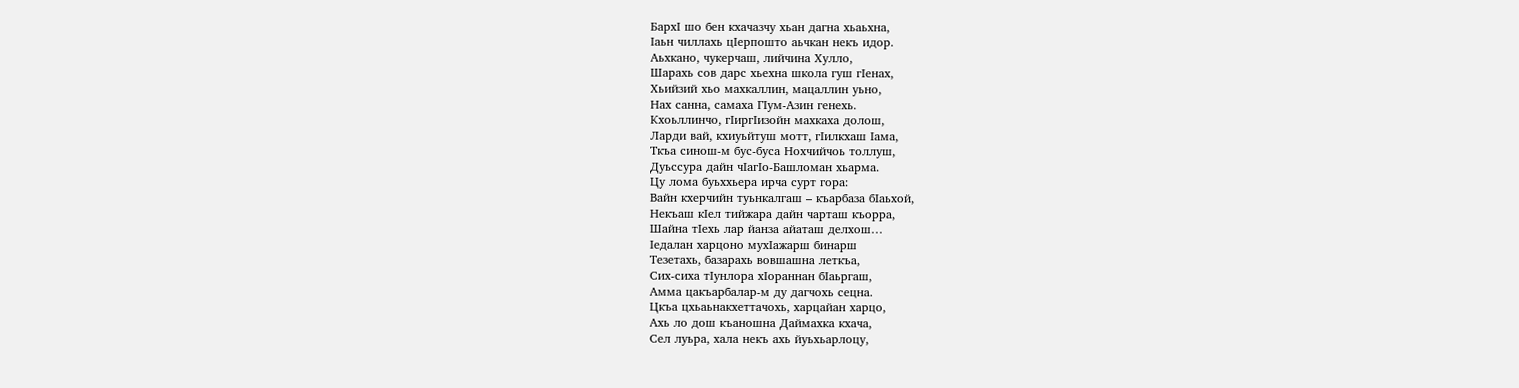БархI шо бен кхачазчу хьан дагна хьаьхна,
Iаьн чиллахь цIерпошто аьчкан некъ идор.
Аьхкано, чукерчаш, лийчина Хулло,
Шарахь сов дарс хьехна школа гуш гIенах,
Хьийзий хьо махкаллин, мацаллин уьно,
Нах санна, самаха ГIум-Азин генехь.
Кхоьллинчо, гIиргIизойн махкаха долош,
Ларди вай, кхиуьйтуш мотт, гIилкхаш Iама,
Ткъа синош-м бус-буса Нохчийчоь толлуш,
Дуьссура дайн чIагIо-Башломан хьарма.
Цу лома буьххьера ирча сурт гора:
Вайн кхерчийн туьнкалгаш – къарбаза бIаьхой,
Некъаш кIел тийжара дайн чарташ къорра,
Шайна тIехь лар йанза айаташ делхош…
Iедалан харцоно мухIажарш бинарш
Тезетахь, базарахь вовшашна леткъа,
Сих-сиха тIунлора хIораннан бIаьргаш,
Амма цакъарбалар-м ду дагчохь сецна.
Цкъа цхьаьнакхеттачохь, харцайан харцо,
Ахь ло дош къаношна Даймахка кхача,
Сел луьра, хала некъ ахь йуьхьарлоцу,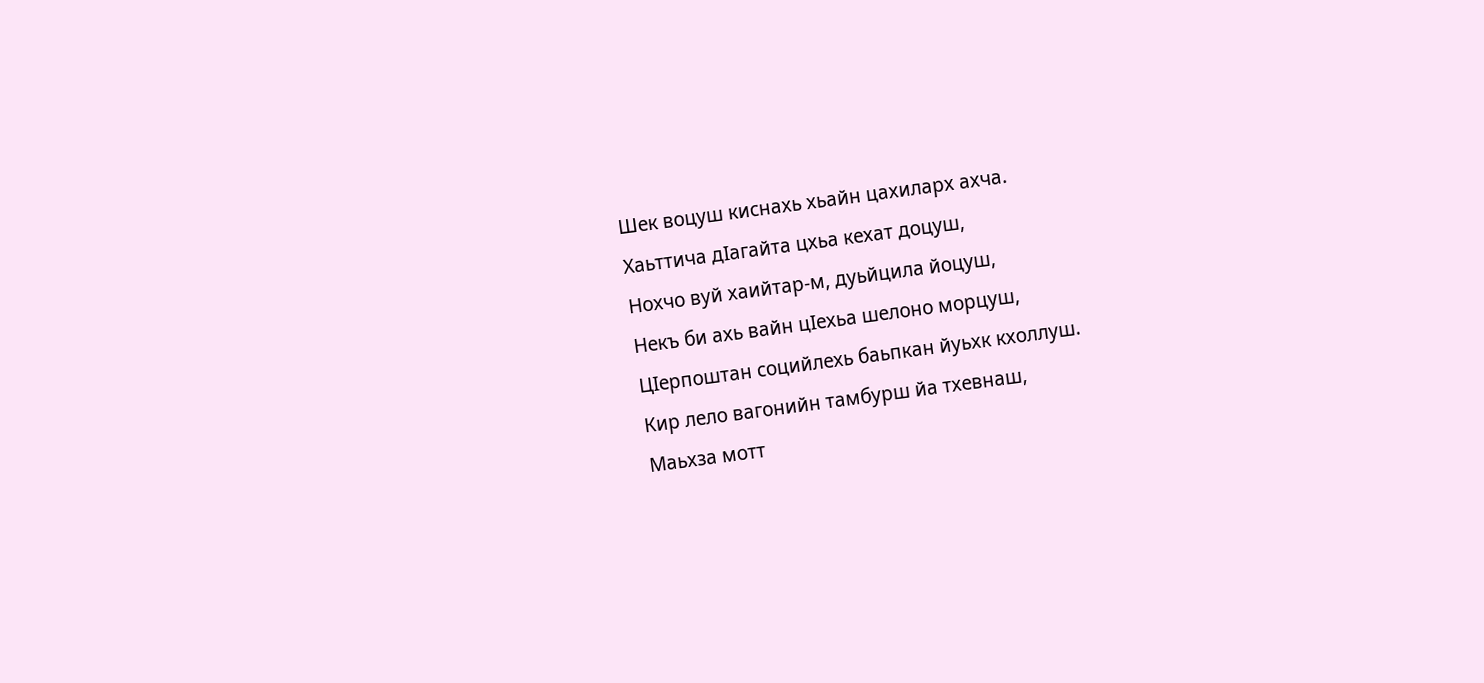Шек воцуш киснахь хьайн цахиларх ахча.
Хаьттича дIагайта цхьа кехат доцуш,
Нохчо вуй хаийтар-м, дуьйцила йоцуш,
Некъ би ахь вайн цIехьа шелоно морцуш,
ЦIерпоштан социйлехь баьпкан йуьхк кхоллуш.
Кир лело вагонийн тамбурш йа тхевнаш,
Маьхза мотт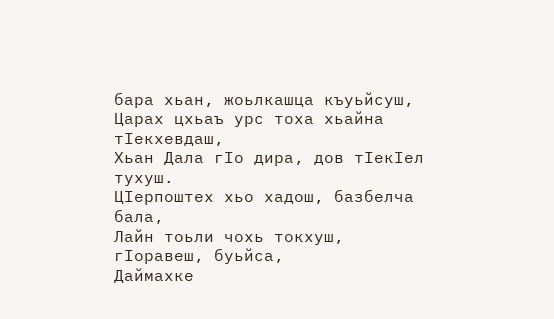бара хьан, жоьлкашца къуьйсуш,
Царах цхьаъ урс тоха хьайна тIекхевдаш,
Хьан Дала гIо дира, дов тIекIел тухуш.
ЦIерпоштех хьо хадош, базбелча бала,
Лайн тоьли чохь токхуш, гIоравеш, буьйса,
Даймахке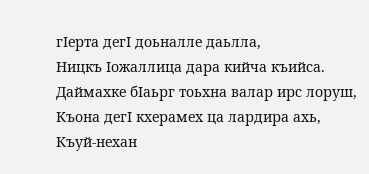гIерта дегI доьналле даьлла,
Ницкъ Iожаллица дара кийча къийса.
Даймахке бIаьрг тоьхна валар ирс лоруш,
Къона дегI кхерамех ца лардира ахь,
Къуй-нехан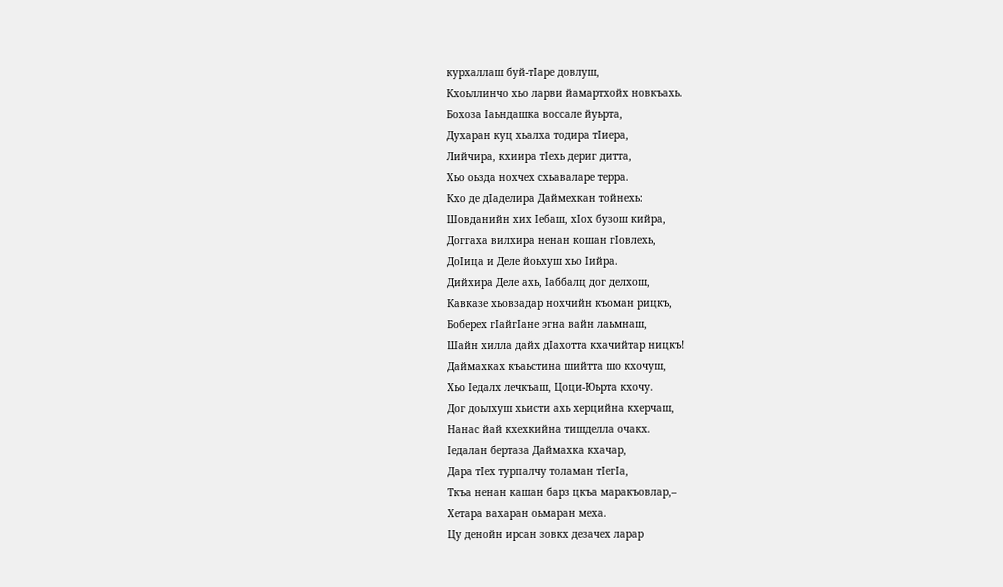курхаллаш буй-тIаре довлуш,
Кхоьллинчо хьо ларви йамартхойх новкъахь.
Бохоза Iаьндашка воссале йуьрта,
Духаран куц хьалха тодира тIиера,
Лийчира, кхиира тIехь дериг дитта,
Хьо оьзда нохчех схьаваларе терра.
Кхо де дIаделира Даймехкан тойнехь:
Шовданийн хих Iебаш, хIох бузош кийра,
Доггаха вилхира ненан кошан гIовлехь,
ДоIица и Деле йоьхуш хьо Iийра.
Дийхира Деле ахь, Iаббалц дог делхош,
Кавказе хьовзадар нохчийн къоман рицкъ,
Боберех гIайгIане эгна вайн лаьмнаш,
Шайн хилла дайх дIахотта кхачийтар ницкъ!
Даймахках къаьстина шийтта шо кхочуш,
Хьо Iедалх лечкъаш, Цоци-Юьрта кхочу.
Дог доьлхуш хьисти ахь херцийна кхерчаш,
Нанас йай кхехкийна тишделла очакх.
Iедалан бертаза Даймахка кхачар,
Дара тIех турпалчу толаман тIегIа,
Ткъа ненан кашан барз цкъа маракъовлар,–
Хетара вахаран оьмаран меха.
Цу денойн ирсан зовкх дезачех ларар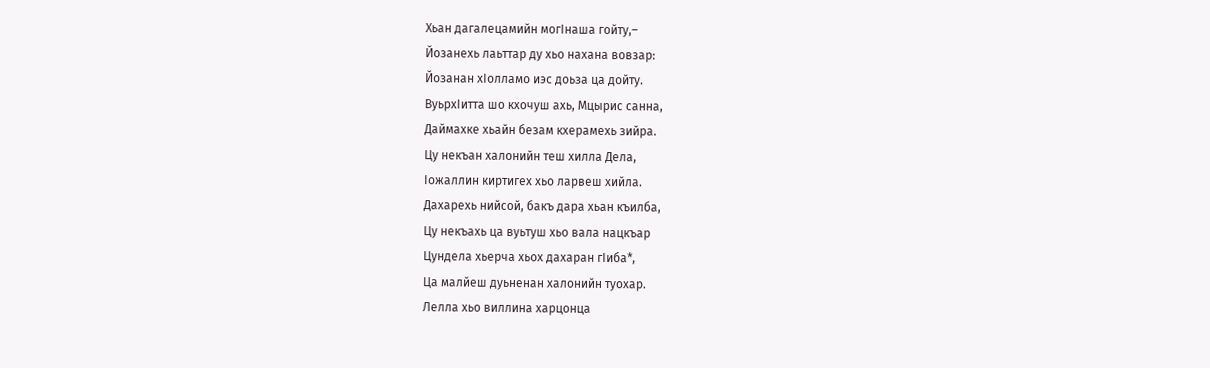Хьан дагалецамийн могIнаша гойту,–
Йозанехь лаьттар ду хьо нахана вовзар:
Йозанан хIолламо иэс доьза ца дойту.
ВуьрхIитта шо кхочуш ахь, Мцырис санна,
Даймахке хьайн безам кхерамехь зийра.
Цу некъан халонийн теш хилла Дела,
Iожаллин киртигех хьо ларвеш хийла.
Дахарехь нийсой, бакъ дара хьан къилба,
Цу некъахь ца вуьтуш хьо вала нацкъар
Цундела хьерча хьох дахаран гIиба*,
Ца малйеш дуьненан халонийн туохар.
Лелла хьо виллина харцонца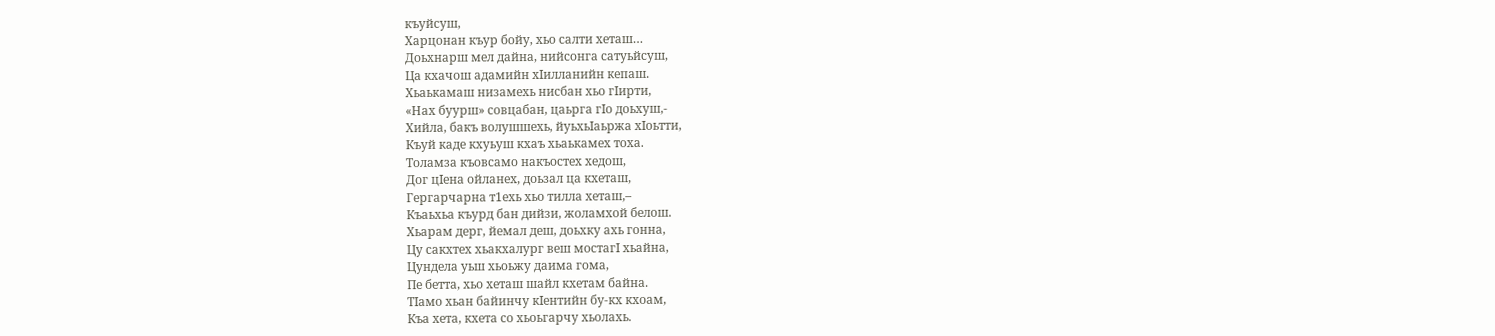къуйсуш,
Харцонан къур бойу, хьо салти хеташ…
Доьхнарш мел дайна, нийсонга сатуьйсуш,
Ца кхачош адамийн хIилланийн кепаш.
Хьаькамаш низамехь нисбан хьо гIирти,
«Нах буурш» совцабан, цаьрга гIо доьхуш,-
Хийла, бакъ волушшехь, йуьхьIаьржа хIоьтти,
Къуй каде кхуьуш кхаъ хьаькамех тоха.
Толамза къовсамо накъостех хедош,
Дог цIена ойланех, доьзал ца кхеташ,
Гергарчарна т1ехь хьо тилла хеташ,–
Къаьхьа къурд бан дийзи, жоламхой белош.
Хьарам дерг, йемал деш, доьхку ахь гонна,
Цу сакхтех хьакхалург веш мостагI хьайна,
Цундела уьш хьоьжу даима гома,
Пе бетта, хьо хеташ шайл кхетам байна.
ТIамо хьан байинчу кIентийн бу-кх кхоам,
Къа хета, кхета со хьоьгарчу хьолахь.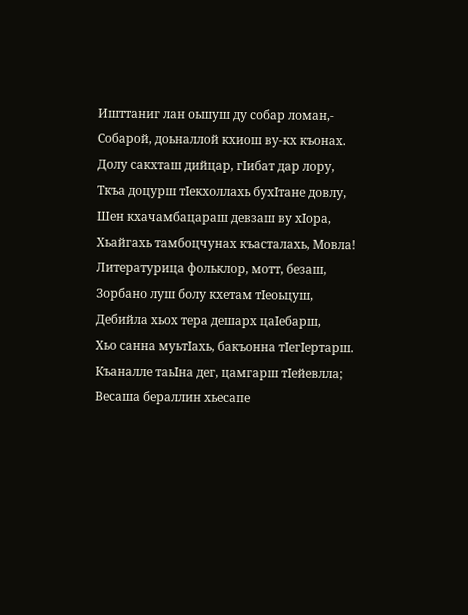Ишттаниг лан оьшуш ду собар ломан,-
Собарой, доьналлой кхиош ву-кх къонах.
Долу сакхташ дийцар, гIибат дар лору,
Ткъа доцурш тIекхоллахь бухIтане довлу,
Шен кхачамбацараш девзаш ву хIора,
Хьайгахь тамбоцчунах къасталахь, Мовла!
Литературица фольклор, мотт, безаш,
Зорбано луш болу кхетам тIеоьцуш,
Дебийла хьох тера дешарх цаIебарш,
Хьо санна муьтIахь, бакъонна тIегIертарш.
Къаналле таьIна дег, цамгарш тIейевлла;
Весаша бераллин хьесапе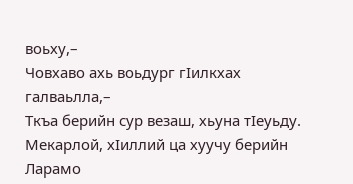воьху,–
Човхаво ахь воьдург гIилкхах галваьлла,–
Ткъа берийн сур везаш, хьуна тIеуьду.
Мекарлой, хIиллий ца хуучу берийн
Ларамо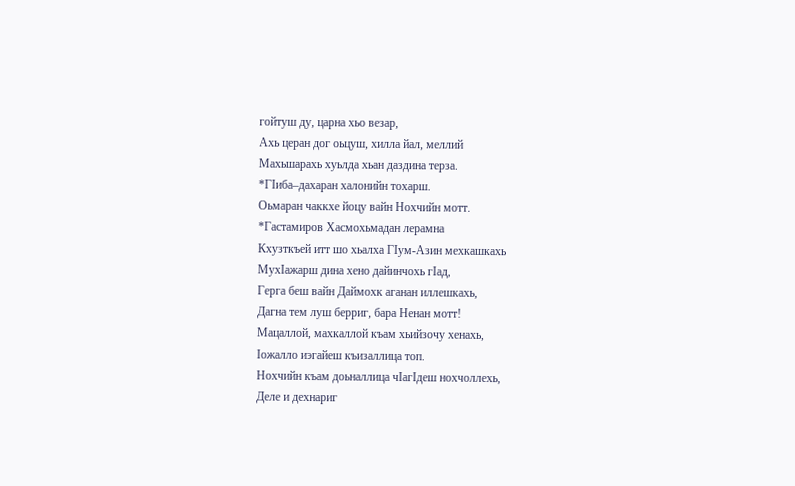гойтуш ду, царна хьо везар,
Ахь церан дог оьцуш, хилла йал, меллий
Махьшарахь хуьлда хьан даздина терза.
*ГIиба–дахаран халонийн тохарш.
Оьмаран чаккхе йоцу вайн Нохчийн мотт.
*Гастамиров Хасмохьмадан лерамна
Кхузткъей итт шо хьалха ГIум-Азин мехкашкахь
МухIажарш дина хено дайинчохь гIад,
Герга беш вайн Даймохк аганан иллешкахь,
Дагна тем луш берриг, бара Ненан мотт!
Мацаллой, махкаллой къам хьийзочу хенахь,
Iожалло иэгайеш къизаллица топ.
Нохчийн къам доьналлица чIагIдеш нохчоллехь,
Деле и дехнариг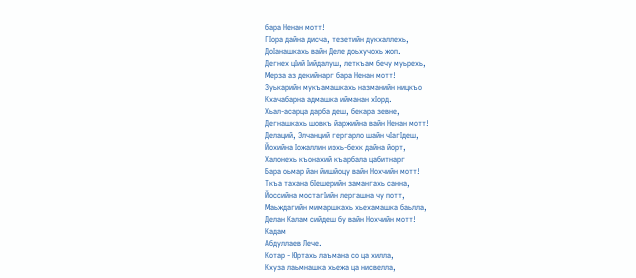бара Ненан мотт!
ГIора дайна дисча, тезетийн дукхаллехь,
ДоIанашкахь вайн Деле доьхучохь жоп.
Дегнех цIий Iийдалуш, леткъам бечу муьрехь,
Мерза аз декийнарг бара Ненан мотт!
Зуькарийн мукъамашкахь назманийн ницкъо
Кхачабарна адмашка ийманан хIорд.
Хьал-асарца дарба деш, бекара зевне,
Дегнашкахь шовкъ йаржийна вайн Ненан мотт!
Делаций, Элчанций гергарло шайн чIагIдеш,
Йохийна Iожаллин иэхь-бехк дайна йорт,
Халонехь къонахий къарбала цабитнарг
Бара оьмар йан йишйоцу вайн Нохчийн мотт!
Ткъа тахана бIешерийн замангахь санна,
Йоссийна мостагIийн лергашна чу потт,
Маьждагийн мимаршкахь хьехамашка баьлла,
Делан Калам сийдеш бу вайн Нохчийн мотт!
Кадам
Абдуллаев Лече.
Котар - Юртахь лаъмана со ца хилла,
Кхуза лаьмнашка хьежа ца нисвелла,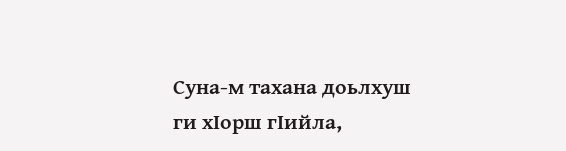Суна-м тахана доьлхуш ги хIорш гIийла,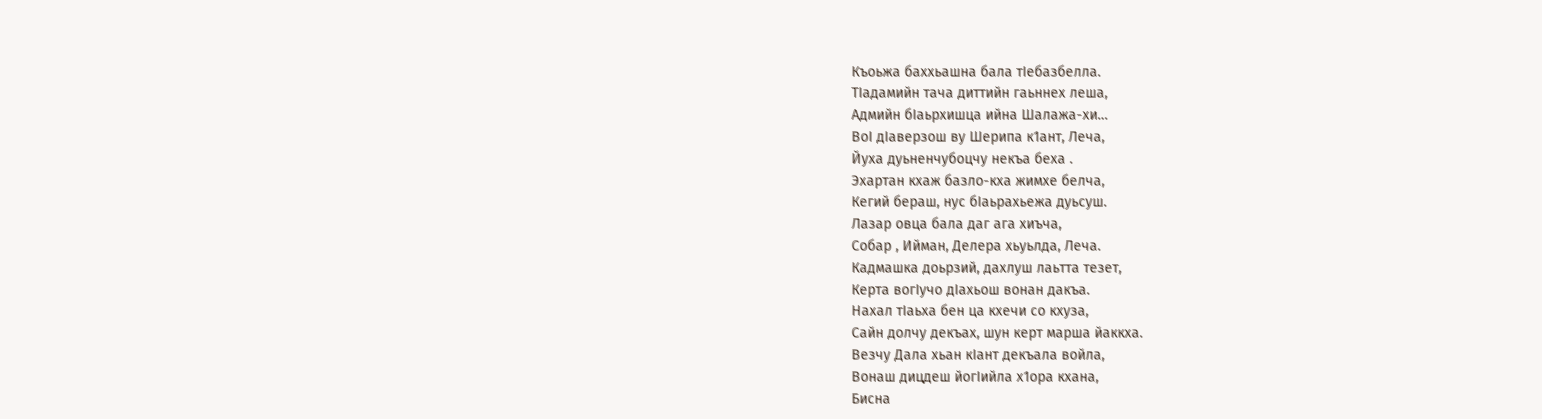Къоьжа баххьашна бала тIебазбелла.
ТIадамийн тача диттийн гаьннех леша,
Адмийн бIаьрхишца ийна Шалажа-хи…
ВоI дIаверзош ву Шерипа к1ант, Леча,
Йуха дуьненчубоцчу некъа беха .
Эхартан кхаж базло-кха жимхе белча,
Кегий бераш, нус бIаьрахьежа дуьсуш.
Лазар овца бала даг ага хиъча,
Собар , Ийман, Делера хьуьлда, Леча.
Кадмашка доьрзий, дахлуш лаьтта тезет,
Керта вогIучо дIахьош вонан дакъа.
Нахал тIаьха бен ца кхечи со кхуза,
Сайн долчу декъах, шун керт марша йаккха.
Везчу Дала хьан кIант декъала войла,
Вонаш дицдеш йогIийла х1ора кхана,
Бисна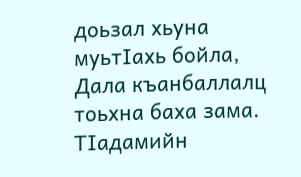доьзал хьуна муьтIахь бойла,
Дала къанбаллалц тоьхна баха зама.
ТIадамийн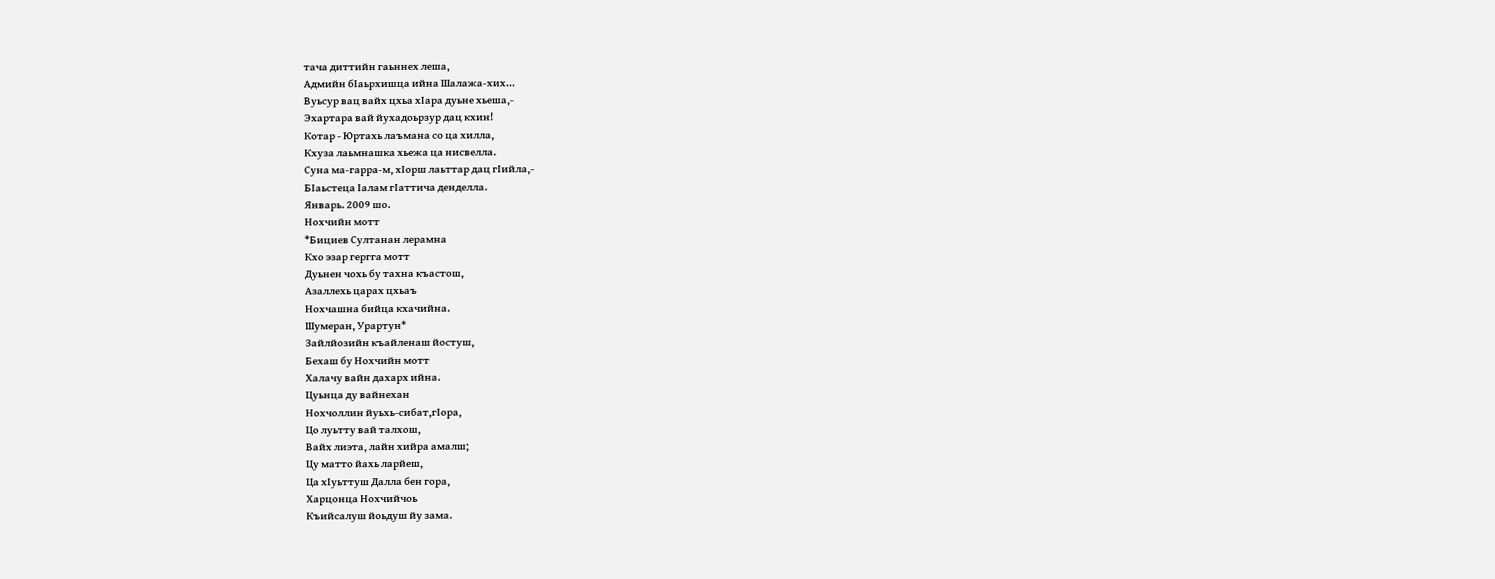тача диттийн гаьннех леша,
Адмийн бIаьрхишца ийна Шалажа-хих…
Вуьсур вац вайх цхьа хIара дуьне хьеша,-
Эхартара вай йухадоьрзур дац кхин!
Котар - Юртахь лаъмана со ца хилла,
Кхуза лаьмнашка хьежа ца нисвелла.
Суна ма-гарра-м, хIорш лаьттар дац гIийла,-
БIаьстеца Iалам гIаттича денделла.
Январь. 2009 шо.
Нохчийн мотт
*Бициев Султанан лерамна
Кхо эзар гергга мотт
Дуьнен чохь бу тахна къастош,
Азаллехь царах цхьаъ
Нохчашна бийца кхачийна.
Шумеран, Урартун*
Зайлйозийн къайленаш йостуш,
Бехаш бу Нохчийн мотт
Халачу вайн дахарх ийна.
Цуьнца ду вайнехан
Нохчоллин йуьхь-сибат,гIора,
Цо луьтту вай талхош,
Вайх лиэта, лайн хийра амалш;
Цу матто йахь ларйеш,
Ца хIуьттуш Далла бен гора,
Харцонца Нохчийчоь
Къийсалуш йоьдуш йу зама.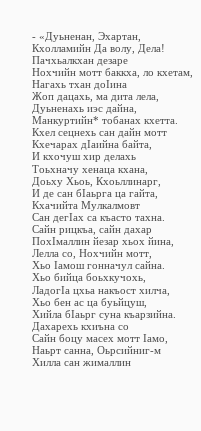- «Дуьненан, Эхартан,
Кхолламийн Да волу, Дела!
Пачхьалкхан дезаре
Нохчийн мотт баккха, ло кхетам,
Нагахь тхан доIина
Жоп дацахь, ма дита лела,
Дуьненахь иэс дайна,
Манкуртийн* тобанах кхетта.
Кхел сецнехь сан дайн мотт
Кхечарах дIаийна байта,
И кхочуш хир делахь
Тоьхначу хенаца кхана,
Доьху Хьоь, Кхоьллинарг,
И де сан бIаьрга ца гайта,
Кхачийта Мулкалмовт
Сан дегIах са къасто тахна.
Сайн рицкъа, сайн дахар
ПохIмаллин йезар хьох йина,
Лелла со, Нохчийн мотт,
Хьо Iамош гонначул сайна.
Хьо бийца боьхкучохь,
ЛадогIа цхьа накъост хилча,
Хьо бен ас ца буьйцуш,
Хийла бIаьрг суна къарзийна.
Дахарехь кхиъна со
Сайн боцу масех мотт Iамо,
Наьрт санна, Оьрсийниг-м
Хилла сан жималлин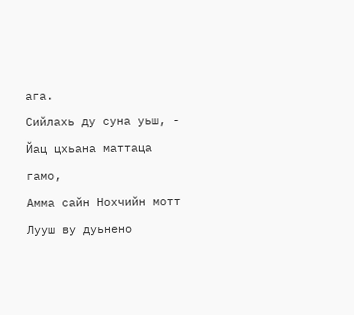ага.
Сийлахь ду суна уьш, -
Йац цхьана маттаца гамо,
Амма сайн Нохчийн мотт
Лууш ву дуьнено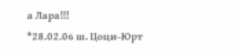а Лара!!!
*28.02.06 ш. Цоци-Юрт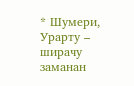* Шумери, Урарту – ширачу заманан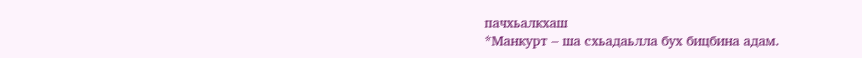пачхьалкхаш
*Манкурт – ша схьадаьлла бух бицбина адам.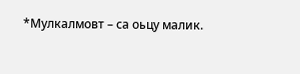*Мулкалмовт – са оьцу малик.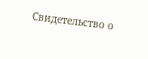Свидетельство о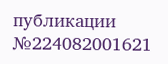публикации №224082001621